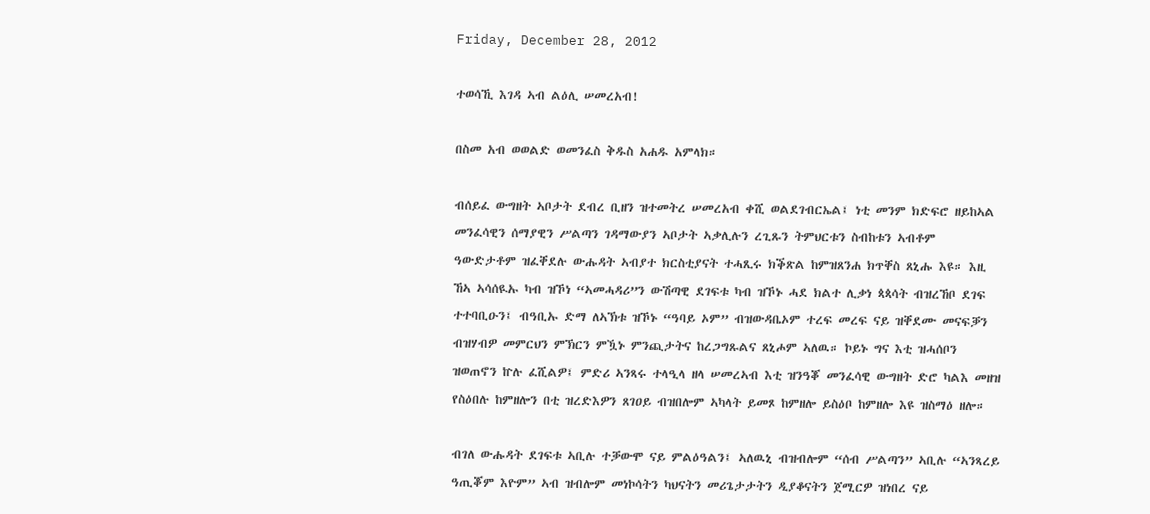Friday, December 28, 2012

ተወሳኺ እገዳ ኣብ ልዕሊ ሠመረአብ!

በስመ አብ ወወልድ ወመንፈስ ቅዱስ አሐዱ አምላክ።

ብሰይፈ ውግዘት ኣቦታት ደብረ ቢዘን ዝተመትረ ሠመረአብ ቀሺ ወልደገብርኤል፤ ነቲ መንም ክድፍሮ ዘይከኣል መንፈሳዊን ሰማያዊን ሥልጣን ገዳማውያን ኣቦታት ኣቃሊሉን ረጊጹን ትምህርቱን ስብከቱን ኣብቶም ዓውድታቶም ዝፈቐደሉ ውሑዳት ኣብያተ ክርስቲያናት ተሓጺሩ ክቕጽል ከምዝጸንሐ ክጥቐስ ጸኒሑ እዩ። እዚ ኸኣ ኣሳሰዪኡ ካብ ዝኾነ “ኣመሓዳሪ”ን ውሽጣዊ ደገፍቱ ካብ ዝኾኑ ሓደ ክልተ ሊቃነ ጳጳሳት ብዝረኸቦ ደገፍ ተተባቢዑን፤ ብዓቢኡ ድማ ለኣኽቱ ዝኾኑ “ዓባይ ኦም” ብዝውዳቤኦም ተረፍ መረፍ ናይ ዝቐደሙ መናፍቓን ብዝሃብዎ መምርህን ምኽርን ምዃኑ ምንጪታትና ከረጋግጹልና ጸኒሖም ኣለዉ። ኮይኑ ግና እቲ ዝሓሰቦን ዝወጠኖን ኵሉ ፈሺልዎ፤ ምድሪ ኣንጻሩ ተላዒላ ዘላ ሠመረኣብ እቲ ዝንዓቖ መንፈሳዊ ውግዘት ድሮ ካልእ መዘዝ የስዕበሉ ከምዘሎን በቲ ዝረድእዎን ጸገዐይ ብዝበሎም ኣካላት ይመጾ ከምዘሎ ይስዕቦ ከምዘሎ እዩ ዝስማዕ ዘሎ።

ብገለ ውሑዳት ደገፍቱ ኣቢሉ ተቓውሞ ናይ ምልዕዓልን፤ ኣለዉኒ ብዝብሎም “ሰብ ሥልጣን” ኣቢሉ “ኣንጻረይ ዓጢቖም እዮም” ኣብ ዝብሎም መነኮሳትን ካህናትን መሪጌታታትን ዲያቆናትን ጀሚርዎ ዝነበረ ናይ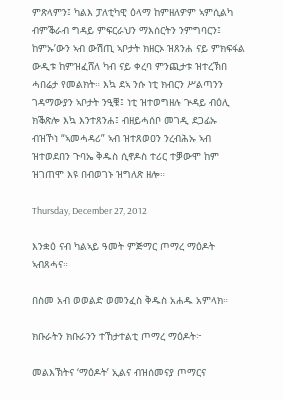ምጽላምን፤ ካልእ ፓለቲካዊ ዕላማ ከምዘለዎም ኣምሲልካ ብምቕራብ ግዳይ ምፍርራህን ማእሰርትን ንምግባርን፤ ከምኡ’ውን ኣብ ውሽጢ ኣቦታት ክዘርኦ ዝጸንሐ ናይ ምክፍፋል ውዲቱ ከምዝፈሸለ ካብ ናይ ቀረባ ምንጪታቱ ዝተረኽበ ሓበሬታ የመልክት። እኳ ደኣ ንሱ ነቲ ክብርን ሥልጣንን ገዳማውያን ኣቦታት ንዒቑ፤ ነቲ ዝተወግዘሉ ጕዳይ ብዕሊ ክቕጽሎ እኳ እንተጸንሐ፤ ብዘይሓሰቦ መገዲ ደጋፊኡ ብዝኾነ “ኣመሓዳሪ” ኣብ ዝተጸወዐን ንረብሕኡ ኣብ ዝተወደበን ጉባኤ ቅዱስ ሲኖዶስ ተሪር ተቓውሞ ከም ዝገጠሞ እዩ በብወገኑ ዝግለጽ ዘሎ።

Thursday, December 27, 2012

እንቋዕ ናብ ካልኣይ ዓመት ምጅማር ጦማረ ማዕዶት ኣብጸሓና።

በስመ አብ ወወልድ ወመንፈስ ቅዱስ አሐዱ አምላክ።

ክቡራትን ክቡራንን ተኸታተልቲ ጦማረ ማዕዶት፦

መልእኽትና ‘ማዕዶት’ ኢልና ብዝሰመናያ ጦማርና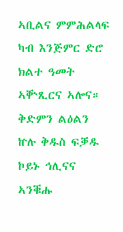ኣቢልና ምምሕልላፍ ካብ እንጅምር ድሮ ክልተ ዓመት ኣቝጺርና ኣሎና። ቅድምን ልዕልን ኵሉ ቅዱስ ፍቓዱ ኮይኑ ኅሊናና ኣንቑሑ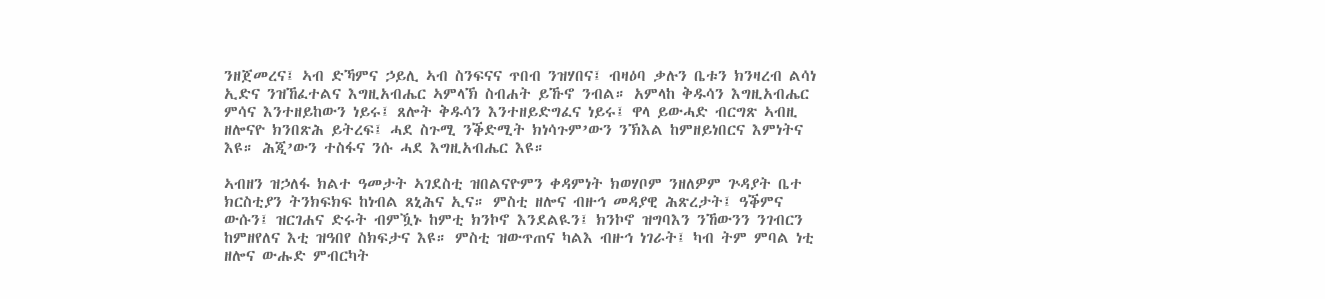ንዘጀመረና፤ ኣብ ድኻምና ኃይሊ ኣብ ስንፍናና ጥበብ ንዝሃበና፤ ብዛዕባ ቃሉን ቤቱን ክንዛረብ ልሳነ ኢድና ንዝኸፈተልና እግዚአብሔር ኣምላኽ ስብሐት ይኹኖ ንብል። አምላከ ቅዱሳን እግዚአብሔር ምሳና እንተዘይከውን ነይሩ፤ ጸሎት ቅዱሳን እንተዘይድግፈና ነይሩ፤ ዋላ ይውሓድ ብርግጽ ኣብዚ ዘሎናዮ ክንበጽሕ ይትረፍ፤ ሓደ ስጉሚ ንቕድሚት ክነሳጉም’ውን ንኽእል ከምዘይነበርና እምነትና እዩ። ሕጂ’ውን ተስፋና ንሱ ሓደ እግዚአብሔር እዩ።

ኣብዘን ዝኃለፋ ክልተ ዓመታት ኣገደስቲ ዝበልናዮምን ቀዳምነት ክወሃቦም ንዘለዎም ጕዳያት ቤተ ክርስቲያን ትንክፍክፍ ከነብል ጸኒሕና ኢና። ምስቲ ዘሎና ብዙኅ መዳያዊ ሕጽረታት፤ ዓቕምና ውሱን፤ ዝርገሐና ድሩት ብምዃኑ ከምቲ ክንኮኖ እንደልዪን፤ ክንኮኖ ዝግባእን ንኸውንን ንገብርን ከምዘየለና እቲ ዝዓበየ ስክፍታና እዩ። ምስቲ ዝውጥጠና ካልእ ብዙኅ ነገራት፤ ካብ ትም ምባል ነቲ ዘሎና ውሑድ ምብርካት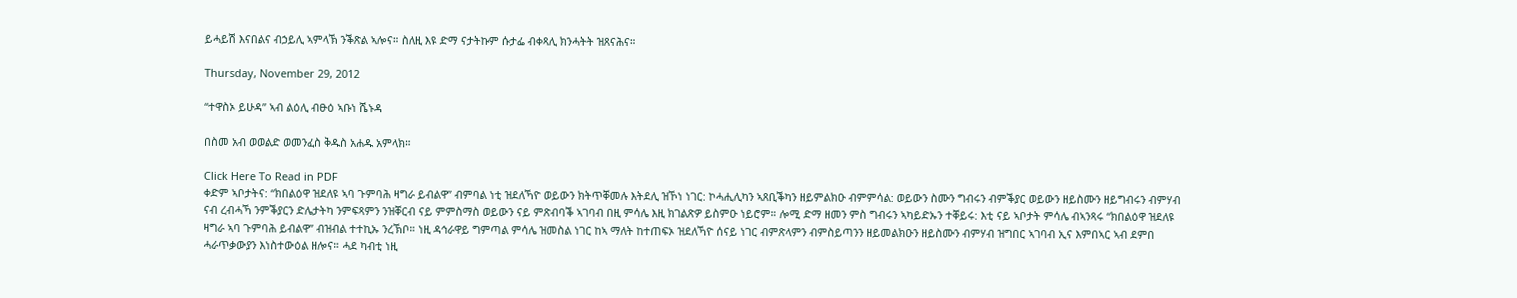ይሓይሽ እናበልና ብኃይሊ ኣምላኽ ንቕጽል ኣሎና። ስለዚ እዩ ድማ ናታትኩም ሱታፌ ብቀጻሊ ክንሓትት ዝጸናሕና።

Thursday, November 29, 2012

“ተዋስኦ ይሁዳ” ኣብ ልዕሊ ብፁዕ ኣቡነ ሼኑዳ

በስመ አብ ወወልድ ወመንፈስ ቅዱስ አሐዱ አምላክ።

Click Here To Read in PDF
ቀድም ኣቦታትና: “ክበልዕዋ ዝደለዩ ኣባ ጉምባሕ ዛግራ ይብልዋ” ብምባል ነቲ ዝደለኻዮ ወይውን ክትጥቐመሉ እትደሊ ዝኾነ ነገር: ኮሓሒሊካን ኣጸቢቕካን ዘይምልክዑ ብምምሳል: ወይውን ስሙን ግብሩን ብምቕያር ወይውን ዘይስሙን ዘይግብሩን ብምሃብ ናብ ረብሓኻ ንምቕያርን ድሌታትካ ንምፍጻምን ንዝቐርብ ናይ ምምስማስ ወይውን ናይ ምጽብባቕ ኣገባብ በዚ ምሳሌ እዚ ክገልጽዎ ይስምዑ ነይሮም። ሎሚ ድማ ዘመን ምስ ግብሩን ኣካይድኡን ተቐይሩ: እቲ ናይ ኣቦታት ምሳሌ ብኣንጻሩ “ክበልዕዋ ዝደለዩ ዛግራ ኣባ ጉምባሕ ይብልዋ” ብዝብል ተተኪኡ ንረኽቦ። ነዚ ዳኅራዋይ ግምጣል ምሳሌ ዝመስል ነገር ከኣ ማለት ከተጠፍኦ ዝደለኻዮ ሰናይ ነገር ብምጽላምን ብምስይጣንን ዘይመልክዑን ዘይስሙን ብምሃብ ዝግበር ኣገባብ ኢና እምበኣር ኣብ ደምበ ሓራጥቃውያን እነስተውዕል ዘሎና። ሓደ ካብቲ ነዚ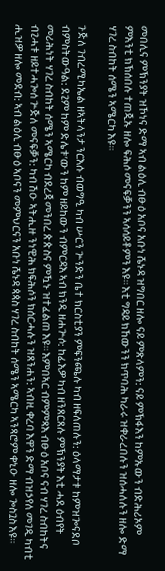መበሊና ምኽንያት ዝኾነና ድማ ኣብ ልዕሊ ብፁዕ አቦና አቡነ ሼኑዳ ዝግበር ዘሎ ናይ ምጽላምን: ናይ ምኽፋእን ከምኡውን ብድሕሪኦም ምእንቲ ክኽሰበሉ ተጠጂኡ ዘሎ ፍሕሶ መናፍቓንን ኣሳሳይቶምን እዩ። እቲ ግዳይ ክኸውንን ክጥባሕ ካራሩ ዝቀራረበሉን ዝሰሓለሉን ዘሎ ድማ ሃገረ ስብከት ሰሜን ኣሜርካ እዩ።

ጉጅለ ገብረሚካኤል ዘኣትላንታ ንርእሱ ብወግዒ ካብ ሡርን ጕንድን ቤተ ክርስቲያን ምፍንጫሉ ካብ ዘፍለጠሉን: ዕላማታቱ ከምዝጐናደቦ ብምስትውዓል: ደጊም ከም ድሌቱ’ውን ከም ዘይከውን ብምርዳእ ኣብ ክንዲ ዘሐጕሶ: ከፊእዎ ካብ ዘንጸርጸሉ ምኽንያት እቲ ሓደ ዕብየት መሪሕነት ሃገረ ስብከት ሰሜን ኣሜርካ ብደረጃ መንበረ ጵጵስና ምዃኑ ዝተፈልጠ እዩ። እምበኣር ብምምጻእ ብፁዕ አቦና ናብ ሃገረ ስብከትና ብጊሓቱ ዘይተሓጐሰ ጕጅለ መናፍቓን: ካብ ሽዑ ኣትሒዙ ንነዊሕ ክፍሕሶን ክሰርሓሉን ዝጸንሐን: ኣብዚ ቀረባ እዋን ድማ ብዝኃየለ መገዲ ካብቲ ሒዝዎ ዘሎ መደብ: ኣብ ልዕሊ ብፁዕ ኣቦናን መምህርናን አቡነ ሼኑዳ ጳጳስ ሃገረ ስብከት ሰሜን ኣሜርካ ኣንጻሮም ቀኒዑ ዘሎ ጐስጓስ እዩ።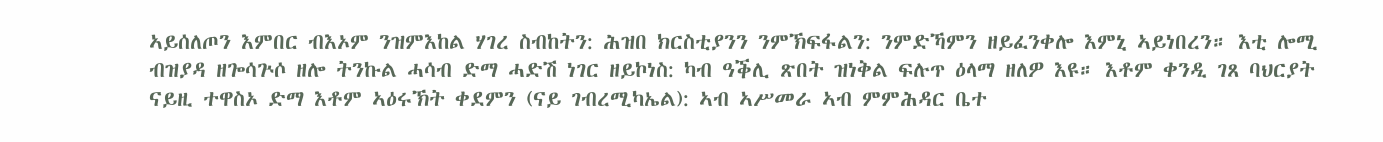ኣይሰለጦን እምበር ብእኦም ንዝምእከል ሃገረ ስብከትን: ሕዝበ ክርስቲያንን ንምኽፍፋልን: ንምድኻምን ዘይፈንቀሎ እምኒ ኣይነበረን። እቲ ሎሚ ብዝያዳ ዘጐሳጕሶ ዘሎ ትንኩል ሓሳብ ድማ ሓድሽ ነገር ዘይኮነስ: ካብ ዓቕሊ ጽበት ዝነቅል ፍሉጥ ዕላማ ዘለዎ እዩ። እቶም ቀንዲ ገጸ ባህርያት ናይዚ ተዋስኦ ድማ እቶም ኣዕሩኽት ቀደምን (ናይ ገብረሚካኤል): ኣብ ኣሥመራ ኣብ ምምሕዳር ቤተ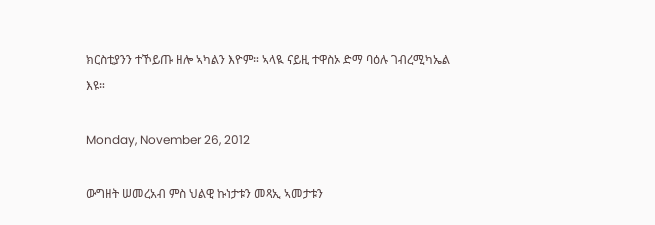ክርስቲያንን ተኾይጡ ዘሎ ኣካልን እዮም። ኣላዪ ናይዚ ተዋስኦ ድማ ባዕሉ ገብረሚካኤል እዩ።

Monday, November 26, 2012

ውግዘት ሠመረአብ ምስ ህልዊ ኩነታቱን መጻኢ ኣመታቱን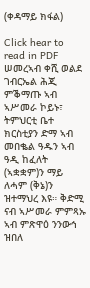(ቀዳማይ ክፋል)

Click hear to read in PDF
ሠመረኣብ ቀሺ ወልደ ገብርኤል ሕጂ ምቕማጡ ኣብ ኣሥመራ ኮይኑ፣ ትምህርቲ ቤተ ክርስቲያን ድማ ኣብ መበቈል ዓዱን ኣብ ዓዲ ከፈለት (ኣቋቋም)ን ማይ ለሓም (ቅኔ)ን ዝተማህረ እዩ። ቅድሚ ናብ ኣሥመራ ምምጻኡ ኣብ ምጽዋዕ ንንውኅ ዝበለ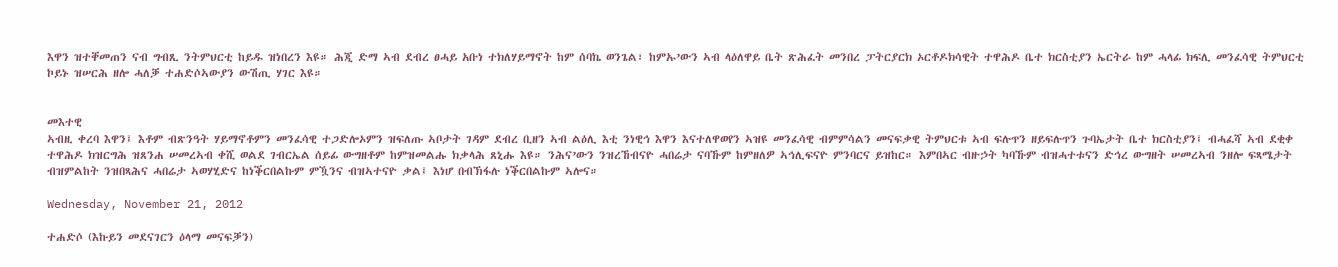እዋን ዝተቐመጠን ናብ ግብጺ ንትምህርቲ ከይዱ ዝነበረን እዩ። ሕጂ ድማ ኣብ ደብረ ፀሓይ አቡነ ተክለሃይማኖት ከም ሰባኬ ወንጌል፣ ከምኡ’ውን ኣብ ላዕለዋይ ቤት ጽሕፈት መንበረ ፓትርያርክ ኦርቶዶክሳዊት ተዋሕዶ ቤተ ክርስቲያን ኤርትራ ከም ሓላፊ ክፍሊ መንፈሳዊ ትምህርቲ ኮይኑ ዝሠርሕ ዘሎ ሓለቓ ተሐድሶኣውያን ውሽጢ ሃገር እዩ።


መእተዊ
ኣብዚ ቀረባ እዋን፤ እቶም ብጽንዓት ሃይማኖቶምን መንፈሳዊ ተጋድሎኦምን ዝፍለጡ ኣቦታት ገዳም ደብረ ቢዘን ኣብ ልዕሊ እቲ ንነዊኅ እዋን እናተለዋወየን ኣዝዩ መንፈሳዊ ብምምሳልን መናፍቃዊ ትምህርቱ ኣብ ፍሉጥን ዘይፍሉጥን ጉባኤታት ቤተ ክርስቲያን፤ ብሓፈሻ ኣብ ደቂቀ ተዋሕዶ ክዝርግሕ ዝጸንሐ ሠመረኣብ ቀሺ ወልደ ገብርኤል ሰይፊ ውግዘቶም ከምዝመልሑ ክቃላሕ ጸኒሑ እዩ። ንሕና’ውን ንዝረኸብናዮ ሓበሬታ ናባኹም ከምዘለዎ ኣኅሊፍናዮ ምንባርና ይዝከር። እምበኣር ብዙኃት ካባኹም ብዝሓተቱናን ድኅረ ውግዘት ሠመረኣብ ንዘሎ ፍጻሜታት ብዝምልከት ንዝበጻሕና ሓበሬታ ኣወሃሂድና ከነቕርበልኩም ምዃንና ብዝኣተናዮ ቃል፤ እነሆ በብኽፋሉ ነቕርበልኩም ኣሎና።

Wednesday, November 21, 2012

ተሐድሶ (እኩይን መደናገርን ዕላማ መናፍቓን)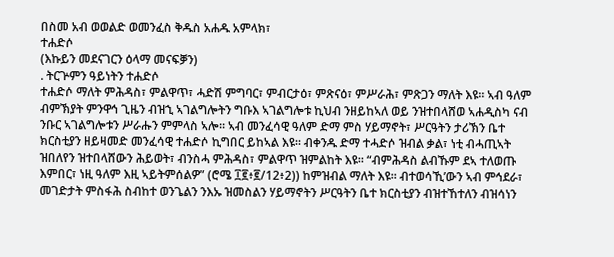በስመ አብ ወወልድ ወመንፈስ ቅዱስ አሐዱ አምላክ፣
ተሐድሶ
(እኩይን መደናገርን ዕላማ መናፍቓን)
. ትርጕምን ዓይነትን ተሐድሶ
ተሐድሶ ማለት ምሕዳስ፣ ምልዋጥ፣ ሓድሽ ምግባር፣ ምብርታዕ፣ ምጽናዕ፣ ምሥራሕ፣ ምጽጋን ማለት እዩ። ኣብ ዓለም ብምኽያት ምንዋኅ ጊዜን ብዝኂ ኣገልግሎትን ግቡእ ኣገልግሎቱ ኪህብ ንዘይከኣለ ወይ ንዝተበላሸወ ኣሐዲስካ ናብ ንቡር ኣገልግሎቱን ሥራሑን ምምላስ ኣሎ። ኣብ መንፈሳዊ ዓለም ድማ ምስ ሃይማኖት፣ ሥርዓትን ታሪኽን ቤተ ክርስቲያን ዘይዛመድ መንፈሳዊ ተሐድሶ ኪግበር ይከኣል እዩ። ብቀንዱ ድማ ተሓድሶ ዝብል ቃል፣ ነቲ ብሓጢኣት ዝበለየን ዝተበላሸውን ሕይወት፣ ብንስሓ ምሕዳስ፣ ምልዋጥ ዝምልከት እዩ። “ብምሕዳስ ልብኹም ደኣ ተለወጡ እምበር፣ ነዚ ዓለም እዚ ኣይትምሰልዎ” (ሮሜ ፲፪፥፪/12፥2)) ከምዝብል ማለት እዩ። ብተወሳኺ’ውን ኣብ ምኅደራ፣ መገድታት ምስፋሕ ስብከተ ወንጌልን ንእኡ ዝመስልን ሃይማኖትን ሥርዓትን ቤተ ክርስቲያን ብዝተኸተለን ብዝሳነን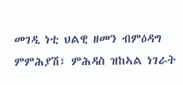መገዲ ነቲ ህልዊ ዘመን ብምዕዳግ ምምሕያሽ፣ ምሕዳስ ዝከኣል ነገራት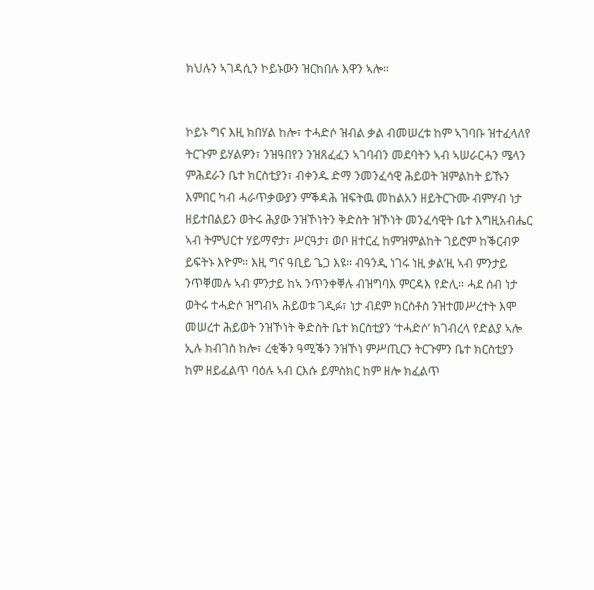ክህሉን ኣገዳሲን ኮይኑውን ዝርከበሉ እዋን ኣሎ።


ኮይኑ ግና እዚ ክበሃል ከሎ፣ ተሓድሶ ዝብል ቃል ብመሠረቱ ከም ኣገባቡ ዝተፈላለየ ትርጉም ይሃልዎን፣ ንዝዓበየን ንዝጸፈፈን ኣገባብን መደባትን ኣብ ኣሠራርሓን ሜላን ምሕደራን ቤተ ክርስቲያን፣ ብቀንዱ ድማ ንመንፈሳዊ ሕይወት ዝምልከት ይኹን እምበር ካብ ሓራጥቃውያን ምቕዳሕ ዝፍትዉ መከልአን ዘይትርጉሙ ብምሃብ ነታ ዘይተበልይን ወትሩ ሕያው ንዝኾነትን ቅድስት ዝኾነት መንፈሳዊት ቤተ እግዚአብሔር ኣብ ትምህርተ ሃይማኖታ፣ ሥርዓታ፣ ወቦ ዘተርፈ ከምዝምልከት ገይሮም ከቕርብዎ ይፍትኑ እዮም። እዚ ግና ዓቢይ ጌጋ እዩ። ብዓንዲ ነገሩ ነዚ ቃል’ዚ ኣብ ምንታይ ንጥቐመሉ ኣብ ምንታይ ከኣ ንጥንቀቐሉ ብዝግባእ ምርዳእ የድሊ። ሓደ ሰብ ነታ ወትሩ ተሓድሶ ዝግብኣ ሕይወቱ ገዲፉ፣ ነታ ብደም ክርስቶስ ንዝተመሥረተት እሞ መሠረተ ሕይወት ንዝኾነት ቅድስት ቤተ ክርስቲያን ‘ተሓድሶ’ ክገብረላ የድልያ ኣሎ ኢሉ ክብገስ ከሎ፣ ረቂቕን ዓሚቕን ንዝኾነ ምሥጢርን ትርጉምን ቤተ ክርስቲያን ከም ዘይፈልጥ ባዕሉ ኣብ ርእሱ ይምስክር ከም ዘሎ ክፈልጥ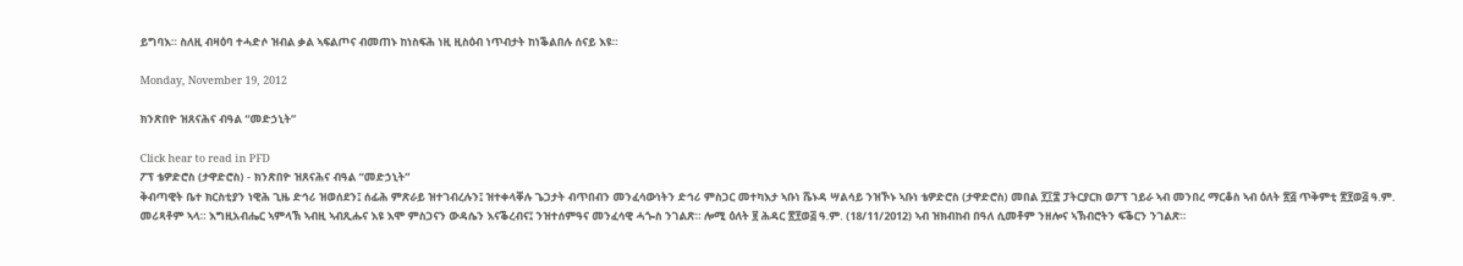ይግባእ። ስለዚ ብዛዕባ ተሓድሶ ዝብል ቃል ኣፍልጦና ብመጠኑ ከነስፍሕ ነዚ ዚስዕብ ነጥብታት ከነቕልበሉ ሰናይ እዩ።

Monday, November 19, 2012

ክንጽበዮ ዝጸናሕና ብዓል “መድኃኒት”

Click hear to read in PFD
ፖፕ ቴዎድሮስ (ታዋድሮስ) - ክንጽበዮ ዝጸናሕና ብዓል “መድኃኒት”
ቅብጣዊት ቤተ ክርስቲያን ነዊሕ ጊዜ ድኅሪ ዝወሰደን፤ ሰፊሕ ምጽራይ ዝተገብረሉን፤ ዝተቀላቐሉ ጌጋታት ብጥበብን መንፈሳውነትን ድኅሪ ምስጋር መተካእታ ኣቡነ ሼኑዳ ሣልሳይ ንዝኾኑ ኣቡነ ቴዎድሮስ (ታዋድሮስ) መበል ፻፲፰ ፓትርያርክ ወፖፕ ገይራ ኣብ መንበረ ማርቆስ ኣብ ዕለት ፳፭ ጥቅምቲ ፳፻ወ፭ ዓ.ም. መሪጻቶም ኣላ። እግዚአብሔር ኣምላኽ ኣብዚ ኣብጺሑና እዩ እሞ ምስጋናን ውዳሴን እናቕረብና፤ ንዝተሰምዓና መንፈሳዊ ሓጐስ ንገልጽ። ሎሚ ዕለት ፱ ሕዳር ፳፻ወ፭ ዓ.ም. (18/11/2012) ኣብ ዝክብከብ በዓለ ሲመቶም ንዘሎና ኣኽብሮትን ፍቕርን ንገልጽ።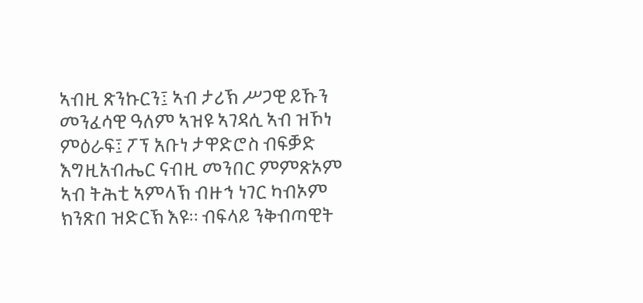ኣብዚ ጽንኩርን፤ ኣብ ታሪኽ ሥጋዊ ይኹን መንፈሳዊ ዓለም ኣዝዩ ኣገዳሲ ኣብ ዝኾነ ምዕራፍ፤ ፖፕ አቡነ ታዋድሮስ ብፍቓድ እግዚአብሔር ናብዚ መንበር ምምጽኦም ኣብ ትሕቲ ኣምላኽ ብዙኅ ነገር ካብኦም ክንጽበ ዝድርኽ እዩ። ብፍላይ ንቅብጣዊት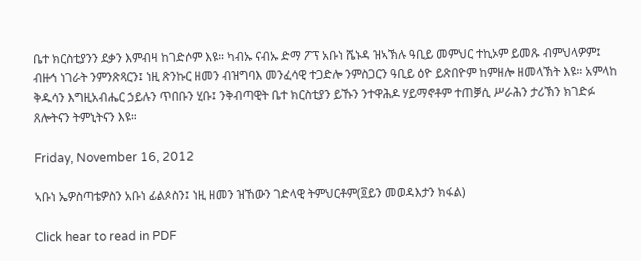ቤተ ክርስቲያንን ደቃን እምብዛ ከገድሶም እዩ። ካብኡ ናብኡ ድማ ፖፕ አቡነ ሼኑዳ ዝኣኽሉ ዓቢይ መምህር ተኪኦም ይመጹ ብምህላዎም፤ ብዙኅ ነገራት ንምንጽጻርን፤ ነዚ ጽንኩር ዘመን ብዝግባእ መንፈሳዊ ተጋድሎ ንምስጋርን ዓቢይ ዕዮ ይጽበዮም ከምዘሎ ዘመላኽት እዩ። አምላከ ቅዱሳን እግዚአብሔር ኃይሉን ጥበቡን ሂቡ፤ ንቅብጣዊት ቤተ ክርስቲያን ይኹን ንተዋሕዶ ሃይማኖቶም ተጠቓሲ ሥራሕን ታሪኽን ክገድፉ ጸሎትናን ትምኒትናን እዩ።

Friday, November 16, 2012

ኣቡነ ኤዎስጣቴዎስን አቡነ ፊልጶስን፤ ነዚ ዘመን ዝኸውን ገድላዊ ትምህርቶም(፬ይን መወዳእታን ክፋል)

Click hear to read in PDF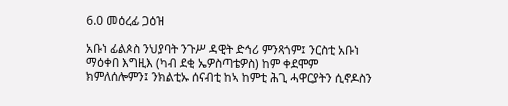6.0 መዕረፊ ጋዕዝ

አቡነ ፊልጶስ ንህያባት ንጉሥ ዳዊት ድኅሪ ምንጻጎም፤ ንርስቲ አቡነ ማዕቀበ እግዚእ (ካብ ደቂ ኤዎስጣቴዎስ) ከም ቀደሞም ክምለሰሎምን፤ ንክልቲኡ ሰናብቲ ከኣ ከምቲ ሕጊ ሓዋርያትን ሲኖዶስን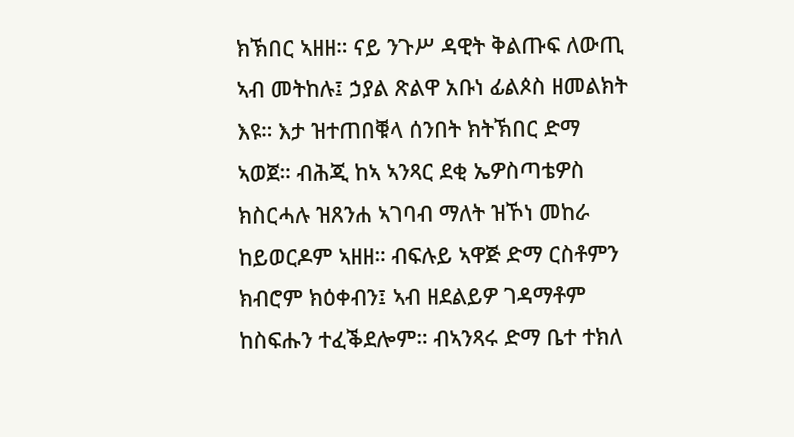ክኽበር ኣዘዘ። ናይ ንጉሥ ዳዊት ቅልጡፍ ለውጢ ኣብ መትከሉ፤ ኃያል ጽልዋ አቡነ ፊልጶስ ዘመልክት እዩ። እታ ዝተጠበቑላ ሰንበት ክትኽበር ድማ ኣወጀ። ብሕጂ ከኣ ኣንጻር ደቂ ኤዎስጣቴዎስ ክስርሓሉ ዝጸንሐ ኣገባብ ማለት ዝኾነ መከራ ከይወርዶም ኣዘዘ። ብፍሉይ ኣዋጅ ድማ ርስቶምን ክብሮም ክዕቀብን፤ ኣብ ዘደልይዎ ገዳማቶም ከስፍሑን ተፈቕደሎም። ብኣንጻሩ ድማ ቤተ ተክለ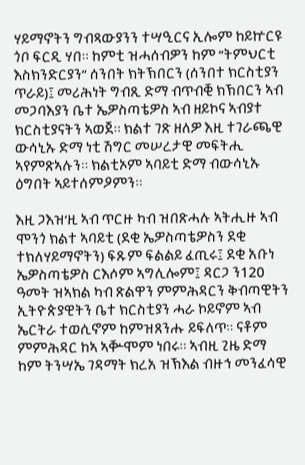ሃይማኖትን ግብጻውያንን ተሣዒርና ኢሎም ከይኵርዩ ጎቦ ፍርዲ ሃበ። ከምቲ ዝሓሰብዎን ከም “ትምህርቲ እስክንድርያን” ሰንበት ክትኽበርን (ሰንበተ ክርስቲያን ጥራይ)፤ መሪሕነት ግብጺ ድማ ብጥብቒ ክኽበርን ኣብ መጋባእያን ቤተ ኤዎስጣቴዎስ ኣብ ዘይኮና ኣብያተ ክርስቲያናትን ኣወጀ። ክልተ ገጽ ዘለዎ እዚ ተገራጫዊ ውሳኒኡ ድማ ነቲ ሽግር መሠረታዊ መፍትሒ ኣየምጽኣሉን። ክልቲኦም ኣባይቲ ድማ ብውሳኒኡ ዕግበት ኣይተሰምዖምን።

እዚ ጋእዝ’ዚ ኣብ ጥርዙ ካብ ዝበጽሓሉ ኣትሒዙ ኣብ ሞንጎ ክልተ ኣባይቲ (ደቂ ኤዎስጣቴዎስን ደቂ ተክለሃይማኖትን) ፍጹም ፍልልይ ፈጢሩ፤ ደቂ አቡነ ኤዎስጣቴዎስ ርእሶም ኣግሊሎም፤ ዳርጋ ን120 ዓመት ዝኣክል ካብ ጽልዋን ምምሕዳርን ቅብጣዊትን ኢትዮጵያዊትን ቤተ ክርስቲያን ሓራ ኮይኖም ኣብ ኤርትራ ተወሲኖም ከምዝጸንሑ ይፍለጥ። ናቶም ምምሕዳር ከኣ ኣቝሞም ነበሩ። ኣብዚ ጊዜ ድማ ከም ትንሣኤ ገዳማት ክረአ ዝኽእል ብዙኅ መንፈሳዊ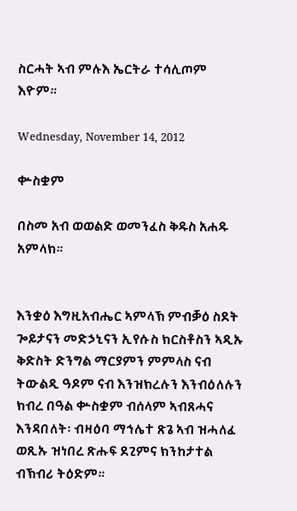ስርሓት ኣብ ምሉእ ኤርትራ ተሳሊጦም እዮም።

Wednesday, November 14, 2012

ቍስቋም

በስመ አብ ወወልድ ወመንፈስ ቅዱስ አሐዱ አምላክ።


እንቋዕ እግዚአብሔር ኣምላኽ ምብቓዕ ስደት ጐይታናን መድኃኒናን ኢየሱስ ክርስቶስን ኣዲኡ ቅድስት ድንግል ማርያምን ምምላስ ናብ ትውልዲ ዓዶም ናብ እንዝክረሉን እንብዕለሉን ክብረ በዓል ቍስቋም ብሰላም ኣብጸሓና እንዳበለት፡ ብዛዕባ ማኅሌተ ጽጌ ኣብ ዝሓለፈ ወጺኡ ዝነበረ ጽሑፍ ደጊምና ክንከታተል ብኽብሪ ትዕድም።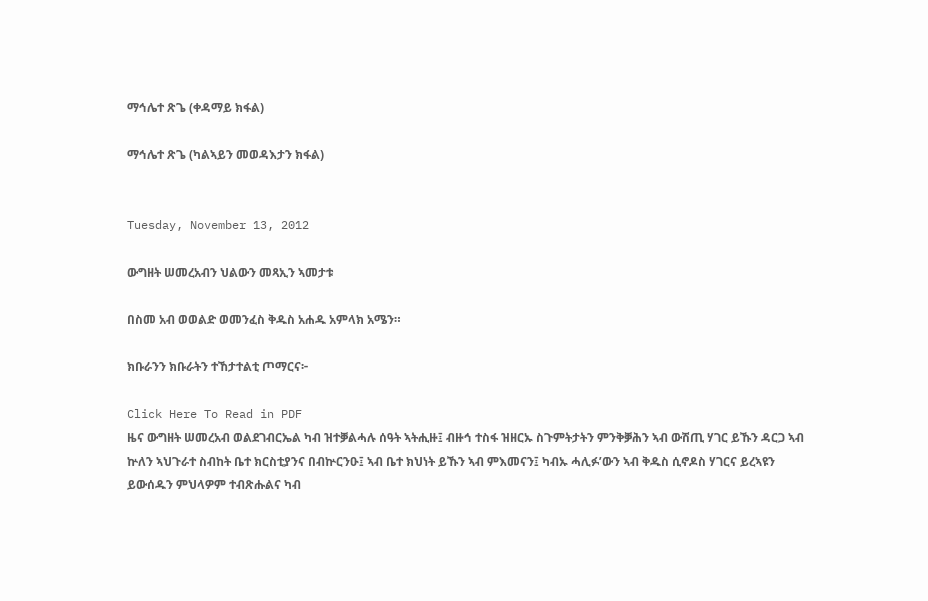ማኅሌተ ጽጌ (ቀዳማይ ክፋል)

ማኅሌተ ጽጌ (ካልኣይን መወዳእታን ክፋል)


Tuesday, November 13, 2012

ውግዘት ሠመረአብን ህልውን መጻኢን ኣመታቱ

በስመ አብ ወወልድ ወመንፈስ ቅዱስ አሐዱ አምላክ አሜን።

ክቡራንን ክቡራትን ተኸታተልቲ ጦማርና፦

Click Here To Read in PDF
ዜና ውግዘት ሠመረአብ ወልደገብርኤል ካብ ዝተቓልሓሉ ሰዓት ኣትሒዙ፤ ብዙኅ ተስፋ ዝዘርኡ ስጉምትታትን ምንቅቓሕን ኣብ ውሽጢ ሃገር ይኹን ዳርጋ ኣብ ኵለን ኣህጉራተ ስብከት ቤተ ክርስቲያንና በብኵርንዑ፤ ኣብ ቤተ ክህነት ይኹን ኣብ ምእመናን፤ ካብኡ ሓሊፉ’ውን ኣብ ቅዱስ ሲኖዶስ ሃገርና ይረኣዩን ይውሰዱን ምህላዎም ተብጽሑልና ካብ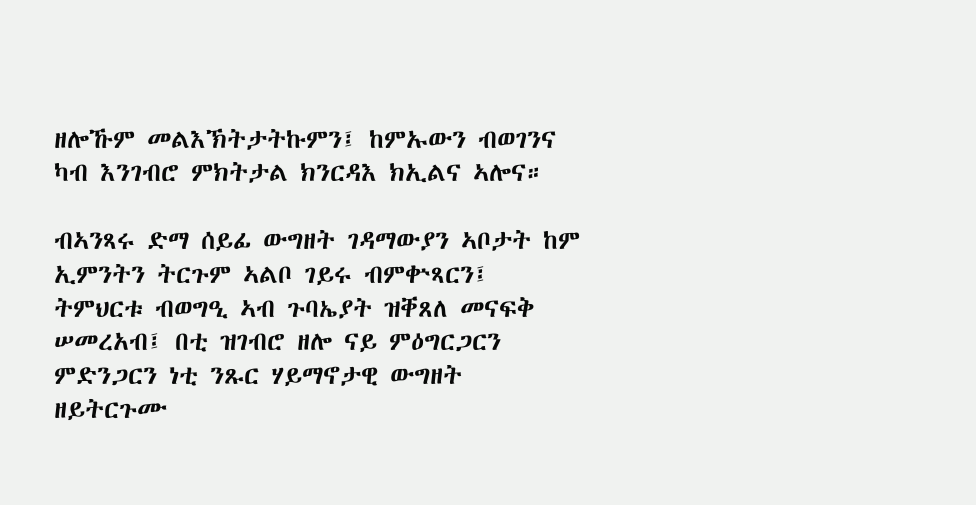ዘሎኹም መልእኽትታትኩምን፤ ከምኡውን ብወገንና ካብ እንገብሮ ምክትታል ክንርዳእ ክኢልና ኣሎና።

ብኣንጻሩ ድማ ሰይፊ ውግዘት ገዳማውያን ኣቦታት ከም ኢምንትን ትርጉም ኣልቦ ገይሩ ብምቍጻርን፤ ትምህርቱ ብወግዒ ኣብ ጉባኤያት ዝቐጸለ መናፍቅ ሠመረአብ፤ በቲ ዝገብሮ ዘሎ ናይ ምዕግርጋርን ምድንጋርን ነቲ ንጹር ሃይማኖታዊ ውግዘት ዘይትርጉሙ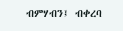ብምሃብን፤ ብቀረባ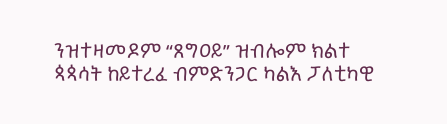ንዝተዛመዶም “ጸግዐይ” ዝብሎም ክልተ ጳጳሳት ከይተረፈ ብምድንጋር ካልእ ፓለቲካዊ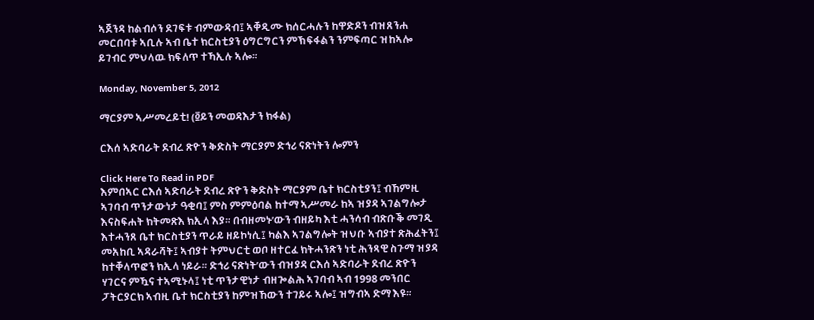ኣጀንዳ ከልብሶን ደገፍቱ ብምውዳብ፤ ኣቐዲሙ ክሰርሓሉን ከዋድዶን ብዝጸንሐ መርበባቱ ኣቢሉ ኣብ ቤተ ክርስቲያን ዕግርግርን ምኽፍፋልን ንምፍጣር ዝከኣሎ ይገብር ምህላዉ ክፍለጥ ተኻኢሉ ኣሎ።

Monday, November 5, 2012

ማርያም ኣሥመረይቲ! (፬ይን መወዳእታን ክፋል)

ርእሰ ኣድባራት ደብረ ጽዮን ቅድስት ማርያም ድኅሪ ናጽነትን ሎምን

Click Here To Read in PDF
እምበኣር ርእሰ ኣድባራት ደብረ ጽዮን ቅድስት ማርያም ቤተ ክርስቲያን፤ ብኸምዚ ኣገባብ ጥንታውነታ ዓቂባ፤ ምስ ምምዕባል ከተማ ኣሥመራ ከኣ ዝያዳ ኣገልግሎታ እናስፍሐት ክትመጽእ ክኢላ እያ። በብዘመኑ’ውን ብዘይካ እቲ ሓንሳብ ብጽቡቕ መገዲ እተሓንጸ ቤተ ክርስቲያን ጥራይ ዘይኮነሲ፤ ካልእ ኣገልግሎት ዝህቡ ኣብያተ ጽሕፈትን፤ መአከቢ ኣዳራሻት፤ ኣብያተ ትምህርቲ ወቦ ዘተርፈ ክትሓንጽን ነቲ ሕንጻዊ ስጉማ ዝያዳ ከተቐላጥፎን ክኢላ ነይራ። ድኅሪ ናጽነት’ውን ብዝያዳ ርእሰ ኣድባራት ደብረ ጽዮን ሃገርና ምዃና ተኣሚኑላ፤ ነቲ ጥንታዊነታ ብዘጐልሕ ኣገባብ ኣብ 1998 መንበር ፓትርያርክ ኣብዚ ቤተ ክርስቲያን ከምዝኸውን ተገይሩ ኣሎ፤ ዝግብኣ ድማ እዩ።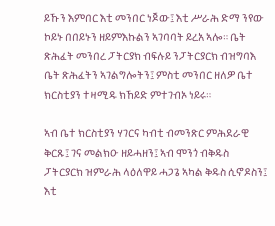ይኹን እምበር እቲ መንበር ነጆው፤ እቲ ሥራሕ ድማ ንየው ኮይኑ በበይኑን ዘይምእኩልን ኣገባባት ይረአ ኣሎ። ቤት ጽሕፈት መንበረ ፓትርያክ ብፍሉይ ንፓትርያርክ ብዝግባእ ቤት ጽሕፈትን ኣገልግሎትን፤ ምስቲ መንበር ዘለዎ ቤተ ክርስቲያን ተዛሚዱ ክኸይድ ምተገብኦ ነይሩ።

ኣብ ቤተ ክርስቲያን ሃገርና ካብቲ ብመንጽር ምሕደራዊ ቅርጹ፤ ገና መልክዑ ዘይሓዘን፤ ኣብ ሞንጎ ብቅዱስ ፓትርያርክ ዝምራሕ ላዕለዋይ ሓጋጌ ኣካል ቅዱስ ሲኖዶስን፤ እቲ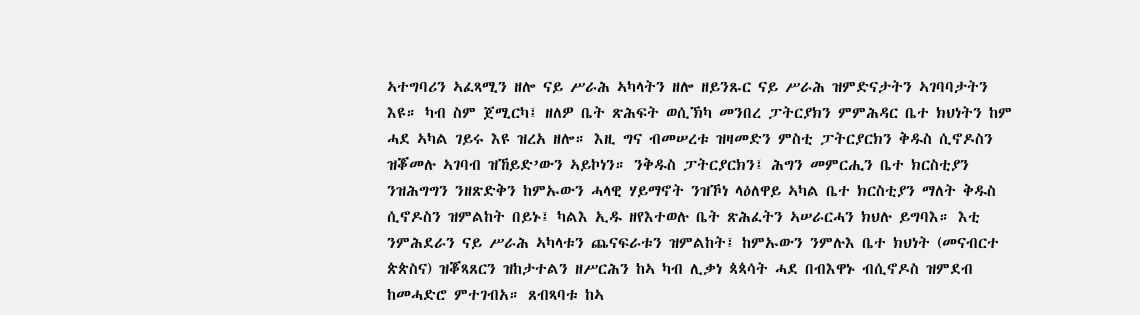ኣተግባሪን ኣፈጻሚን ዘሎ ናይ ሥራሕ ኣካላትን ዘሎ ዘይንጹር ናይ ሥራሕ ዝምድናታትን ኣገባባታትን እዩ። ካብ ስም ጀሚርካ፤ ዘለዎ ቤት ጽሕፍት ወሲኽካ መንበረ ፓትርያክን ምምሕዳር ቤተ ክህነትን ከም ሓደ ኣካል ገይሩ እዩ ዝረአ ዘሎ። እዚ ግና ብመሠረቱ ዝዛመድን ምስቲ ፓትርያርክን ቅዱስ ሲኖዶስን ዝቖመሉ ኣገባብ ዝኸይድ’ውን ኣይኮነን። ንቅዱስ ፓትርያርክን፤ ሕግን መምርሒን ቤተ ክርስቲያን ንዝሕግግን ንዘጽድቅን ከምኡውን ሓላዊ ሃይማኖት ንዝኾነ ላዕለዋይ ኣካል ቤተ ክርስቲያን ማለት ቅዱስ ሲኖዶስን ዝምልከት በይኑ፤ ካልእ ኢዱ ዘየእተወሉ ቤት ጽሕፈትን ኣሠራርሓን ክህሉ ይግባእ። እቲ ንምሕደራን ናይ ሥራሕ ኣካላቱን ጨናፍራቱን ዝምልከት፤ ከምኡውን ንምሉእ ቤተ ክህነት (መናብርተ ጵጵስና) ዝቖጻጸርን ዝከታተልን ዘሥርሕን ከኣ ካብ ሊቃነ ጳጳሳት ሓደ በብእዋኑ ብሲኖዶስ ዝምደብ ከመሓድሮ ምተገብአ። ጸብጻባቱ ከኣ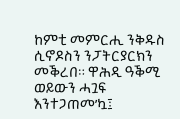ከምቲ መምርሒ ንቅዱስ ሲኖዶስን ንፓትርያርክን መቕረበ። ዋሕዲ ዓቕሚ ወይውን ሓጓፍ እንተጋጠመ’ኳ፤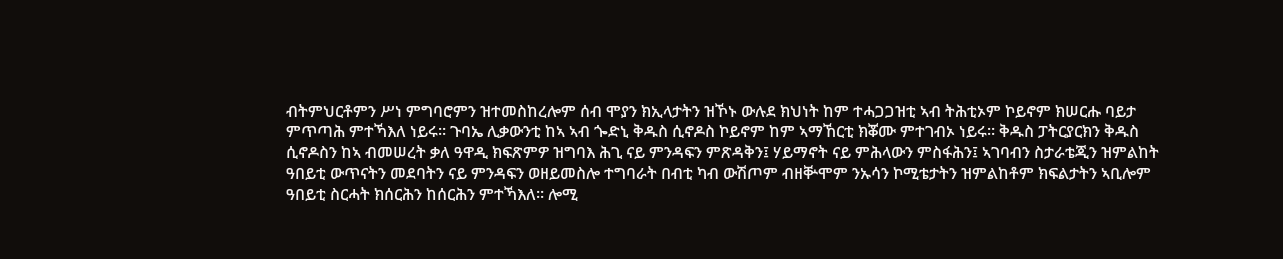ብትምህርቶምን ሥነ ምግባሮምን ዝተመስከረሎም ሰብ ሞያን ክኢላታትን ዝኾኑ ውሉደ ክህነት ከም ተሓጋጋዝቲ ኣብ ትሕቲኦም ኮይኖም ክሠርሑ ባይታ ምጥጣሕ ምተኻእለ ነይሩ። ጉባኤ ሊቃውንቲ ከኣ ኣብ ጐድኒ ቅዱስ ሲኖዶስ ኮይኖም ከም ኣማኸርቲ ክቖሙ ምተገብኦ ነይሩ። ቅዱስ ፓትርያርክን ቅዱስ ሲኖዶስን ከኣ ብመሠረት ቃለ ዓዋዲ ክፍጽምዎ ዝግባእ ሕጊ ናይ ምንዳፍን ምጽዳቅን፤ ሃይማኖት ናይ ምሕላውን ምስፋሕን፤ ኣገባብን ስታራቴጂን ዝምልከት ዓበይቲ ውጥናትን መደባትን ናይ ምንዳፍን ወዘይመስሎ ተግባራት በብቲ ካብ ውሽጦም ብዘቝሞም ንኡሳን ኮሚቴታትን ዝምልከቶም ክፍልታትን ኣቢሎም ዓበይቲ ስርሓት ክሰርሕን ከሰርሕን ምተኻእለ። ሎሚ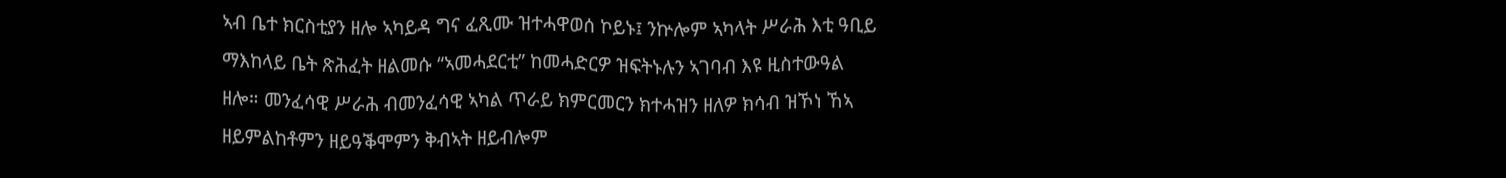ኣብ ቤተ ክርስቲያን ዘሎ ኣካይዳ ግና ፈጺሙ ዝተሓዋወሰ ኮይኑ፤ ንኵሎም ኣካላት ሥራሕ እቲ ዓቢይ ማእከላይ ቤት ጽሕፈት ዘልመሱ “ኣመሓደርቲ” ከመሓድርዎ ዝፍትኑሉን ኣገባብ እዩ ዚስተውዓል ዘሎ። መንፈሳዊ ሥራሕ ብመንፈሳዊ ኣካል ጥራይ ክምርመርን ክተሓዝን ዘለዎ ክሳብ ዝኾነ ኸኣ ዘይምልከቶምን ዘይዓቕሞምን ቅብኣት ዘይብሎም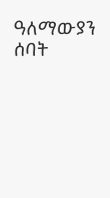ዓለማውያን ሰባት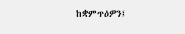ከቋምጥዕዎን፤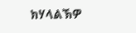ክሃላልኽዎ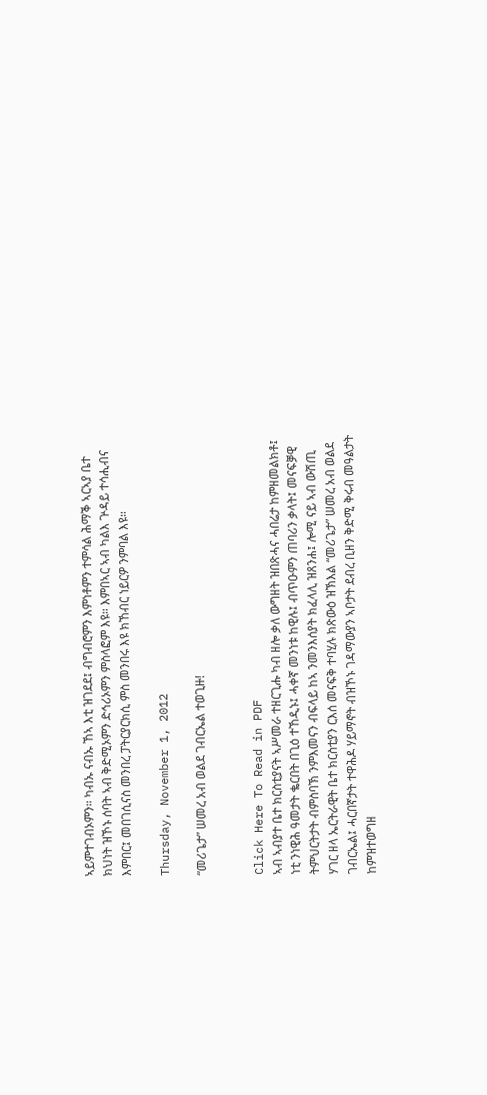ኣይምተገብኦምን። ካብኡ ናብኡ ኸኣ እቲ ዝገደደ፤ ብግብሮምን እምነቶምን ተምሳል ሕማቕ ኣርኣያ ቤተ ክህነት ዝኾኑ ሰባት ኣብ ቅድሚኦምን ድኅሪኦምን ምስላፎም እዩ። እምበኣር ኣብ ካልእ ጕዳይ ተሳሒብና እምበር፤ መበገሲናስ መንበረ ፓትርያርክሲ ምስ መንበሩ እዩ ክኸብር ነይርዎ ንምባል እዩ።

Thursday, November 1, 2012

“መሪጌታ” ሠመረ አብ ወልደ ገብርኤል ተወጊዙ!


Click Here To Read in PDF
ኣብ ኣብያተ ቤተ ክርስቲያናት ኣሥመራ ተዘርጊሑ ካብ ዘሎ ቃለ ውግዘት ዝበጽሓና ሓበሬታ ከምዘመልክቶ፤ ነቲ ንነዊሕ ዓመታት ቈርበት በጊዕ ተኸዲኑ፤ ሓቀኛ መንነቱ ከዊሉ፤ ብጥዑምን ጠባሪን ቃላት፤ መናፍቓዊ ትምህርትታት ብምስባኽ ንምእመናን ብፍላይ ከኣ ንመንእሰያት ክፈላሊ ዝጸንሐ፤ ሎሚ ናይ ኣብ ውሽጢ ሃገር ዘላ ኤርትራዊት ቤተ ክርስቲያን ርእሰ መናፍቅ ተባሂሉ ክጽውዕ ዝኽእል “መሪጌታ” ሠመረ አብ ወልደ ገብርኤል፤ ሓርበኛታት ተዋሕዶ ሃይማኖት ብዝኾኑ ገዳማውያን ኣቦታት ደብረ ቢዘን ቅድሚ ቅሩብ መዓልታት ከምዝተወግዘ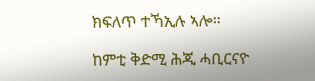ክፍለጥ ተኻኢሉ ኣሎ።

ከምቲ ቅድሚ ሕጂ ሓቢርናዮ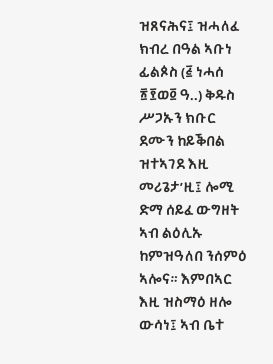ዝጸናሕና፤ ዝሓለፈ ክብረ በዓል ኣቡነ ፊልጶስ (፭ ነሓሰ ፳፻ወ፬ ዓ..) ቅዱስ ሥጋኡን ክቡር ደሙን ከይቕበል ዝተኣገደ እዚ መሪጌታ’ዚ፤ ሎሚ ድማ ሰይፈ ውግዘት ኣብ ልዕሊኡ ከምዝዓለበ ንሰምዕ ኣሎና። እምበኣር እዚ ዝስማዕ ዘሎ ውሳነ፤ ኣብ ቤተ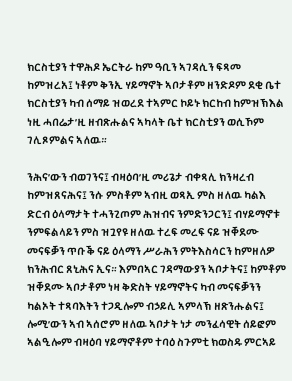ክርስቲያን ተዋሕዶ ኤርትራ ከም ዓቢን ኣገዳሲን ፍጻመ ከምዝረአ፤ ነቶም ቅንኢ ሃይማኖት ኣቦታቶም ዘንድዶም ደቂ ቤተ ክርስቲያን ካብ ሰማይ ዝወረደ ተኣምር ኮይኑ ክርከብ ከምዝኽእል ነዚ ሓበሬታ’ዚ ዘብጽሑልና ኣካላት ቤተ ክርስቲያን ወሲኾም ገሊጾምልና ኣለዉ።

ንሕና’ውን ብወገንና፤ ብዛዕባ’ዚ መሪጌታ ብቀጻሊ ክንዛረብ ከምዝጸናሕና፤ ንሱ ምስቶም ኣብዚ ወጻኢ ምስ ዘለዉ ካልእ ድርብ ዕላማታት ተሓንጊጦም ሕዝብና ንምድንጋርን፤ ብሃይማኖቱ ንምፍልላይን ምስ ዝጓየዩ ዘለዉ ተረፍ መረፍ ናይ ዝቐደሙ መናፍቓን ጥቡቕ ናይ ዕላማን ሥራሕን ምትእስሳርን ከምዘለዎ ክንሕብር ጸኒሕና ኢና። እምበኣር ገዳማውያን ኣቦታትና፤ ከምቶም ዝቐደሙ ኣቦታቶም ነዛ ቅድስት ሃይማኖትና ካብ መናፍቓንን ካልኦት ተጻባእትን ተጋዲሎም ብኃይሊ ኣምላኽ ዘጽንሑልና፤ ሎሚ’ውን ኣብ ኣሰሮም ዘለዉ ኣቦታት ነታ መንፈሳዊት ሰይፎም ኣልዒሎም ብዛዕባ ሃይማኖቶም ተባዕ ስጉምቲ ክወስዱ ምርኣይ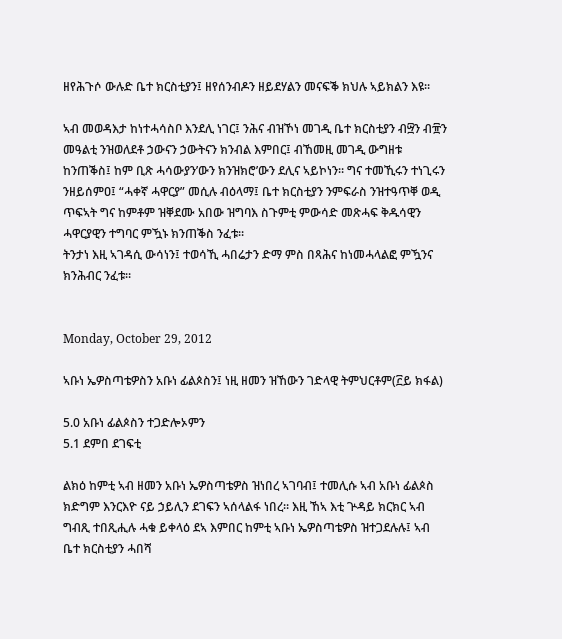ዘየሕጉሶ ውሉድ ቤተ ክርስቲያን፤ ዘየሰንብዶን ዘይደሃልን መናፍቕ ክህሉ ኣይክልን እዩ።

ኣብ መወዳእታ ከነተሓሳስቦ እንደሊ ነገር፤ ንሕና ብዝኾነ መገዲ ቤተ ክርስቲያን ብ፵ን ብ፹ን መዓልቲ ንዝወለደቶ ኃውናን ኃውትናን ክንብል እምበር፤ ብኸመዚ መገዲ ውግዘቱ ከንጠቕስ፤ ከም ቢጽ ሓሳውያን’ውን ክንዝክሮ’ውን ደሊና ኣይኮነን። ግና ተመኺሩን ተነጊሩን ንዘይሰምዐ፤ “ሓቀኛ ሓዋርያ” መሲሉ ብዕላማ፤ ቤተ ክርስቲያን ንምፍራስ ንዝተዓጥቐ ወዲ ጥፍኣት ግና ከምቶም ዝቐደሙ አበው ዝግባእ ስጉምቲ ምውሳድ መጽሓፍ ቅዱሳዊን ሓዋርያዊን ተግባር ምዃኑ ክንጠቕስ ንፈቱ።
ትንታነ እዚ ኣገዳሲ ውሳነን፤ ተወሳኺ ሓበሬታን ድማ ምስ በጻሕና ከነመሓላልፎ ምዃንና ክንሕብር ንፈቱ።


Monday, October 29, 2012

ኣቡነ ኤዎስጣቴዎስን አቡነ ፊልጶስን፤ ነዚ ዘመን ዝኸውን ገድላዊ ትምህርቶም(፫ይ ክፋል)

5.0 አቡነ ፊልጶስን ተጋድሎኦምን
5.1 ደምበ ደገፍቲ

ልክዕ ከምቲ ኣብ ዘመን አቡነ ኤዎስጣቴዎስ ዝነበረ ኣገባብ፤ ተመሊሱ ኣብ አቡነ ፊልጶስ ክድግም እንርእዮ ናይ ኃይሊን ደገፍን ኣሰላልፋ ነበረ። እዚ ኸኣ እቲ ጕዳይ ክርክር ኣብ ግብጺ ተበጺሒሉ ሓቁ ይቀላዕ ደኣ እምበር ከምቲ ኣቡነ ኤዎስጣቴዎስ ዝተጋደሉሉ፤ ኣብ ቤተ ክርስቲያን ሓበሻ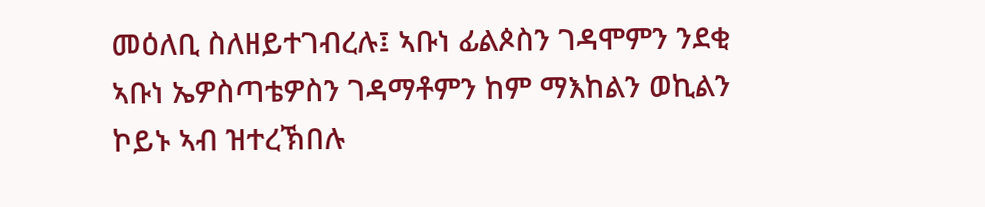መዕለቢ ስለዘይተገብረሉ፤ ኣቡነ ፊልጶስን ገዳሞምን ንደቂ ኣቡነ ኤዎስጣቴዎስን ገዳማቶምን ከም ማእከልን ወኪልን ኮይኑ ኣብ ዝተረኽበሉ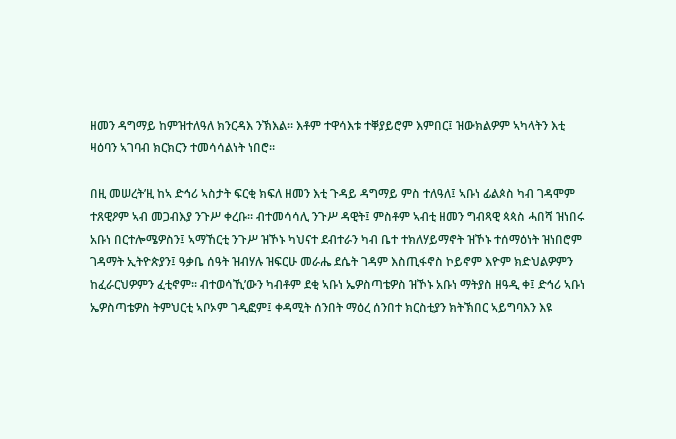ዘመን ዳግማይ ከምዝተለዓለ ክንርዳእ ንኽእል። እቶም ተዋሳእቱ ተቐያይሮም እምበር፤ ዝውክልዎም ኣካላትን እቲ ዛዕባን ኣገባብ ክርክርን ተመሳሳልነት ነበሮ።

በዚ መሠረት’ዚ ከኣ ድኅሪ ኣስታት ፍርቂ ክፍለ ዘመን እቲ ጉዳይ ዳግማይ ምስ ተለዓለ፤ ኣቡነ ፊልጶስ ካብ ገዳሞም ተጸዊዖም ኣብ መጋብእያ ንጉሥ ቀረቡ። ብተመሳሳሊ ንጉሥ ዳዊት፤ ምስቶም ኣብቲ ዘመን ግብጻዊ ጳጳስ ሓበሻ ዝነበሩ አቡነ በርተሎሜዎስን፤ ኣማኸርቲ ንጉሥ ዝኾኑ ካህናተ ደብተራን ካብ ቤተ ተክለሃይማኖት ዝኾኑ ተሰማዕነት ዝነበሮም ገዳማት ኢትዮጵያን፤ ዓቃቤ ሰዓት ዝብሃሉ ዝፍርሁ መራሔ ደሴት ገዳም እስጢፋኖስ ኮይኖም እዮም ክድህልዎምን ከፈራርህዎምን ፈቲኖም። ብተወሳኺ’ውን ካብቶም ደቂ ኣቡነ ኤዎስጣቴዎስ ዝኾኑ አቡነ ማትያስ ዘዓዲ ቀ፤ ድኅሪ ኣቡነ ኤዎስጣቴዎስ ትምህርቲ ኣቦኦም ገዲፎም፤ ቀዳሚት ሰንበት ማዕረ ሰንበተ ክርስቲያን ክትኽበር ኣይግባእን እዩ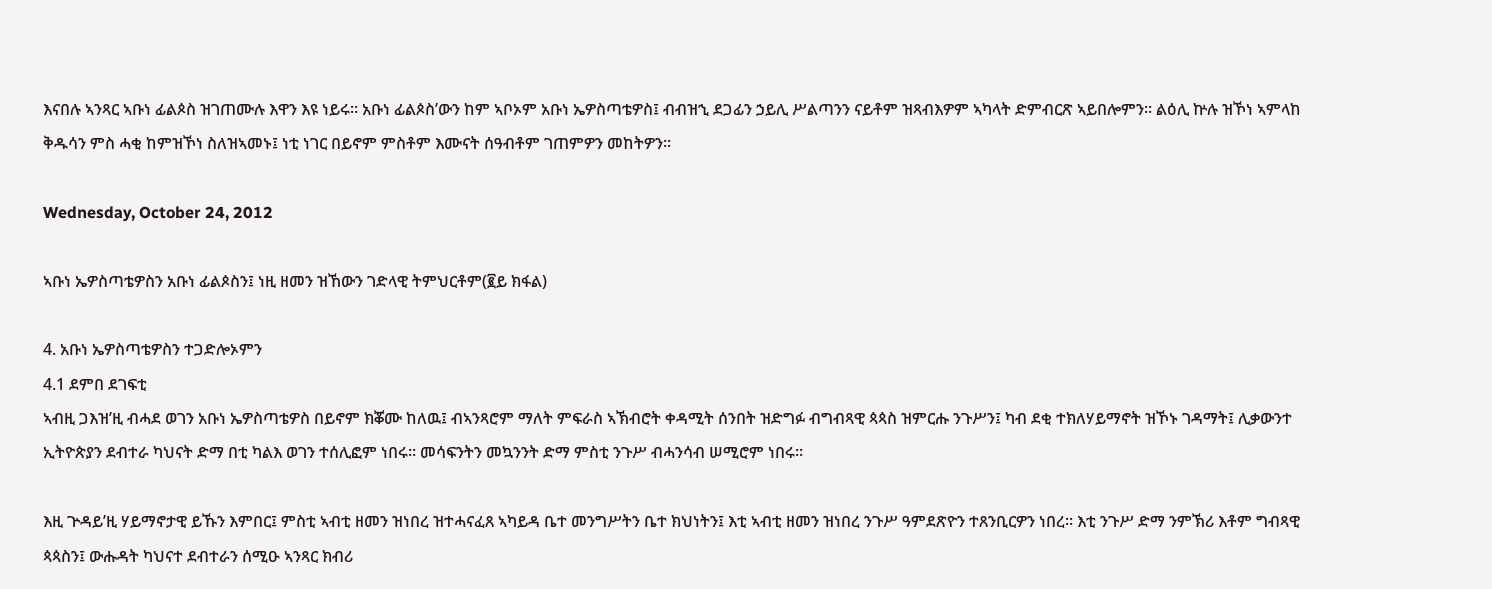እናበሉ ኣንጻር ኣቡነ ፊልጶስ ዝገጠሙሉ እዋን እዩ ነይሩ። አቡነ ፊልጶስ’ውን ከም ኣቦኦም አቡነ ኤዎስጣቴዎስ፤ ብብዝኂ ደጋፊን ኃይሊ ሥልጣንን ናይቶም ዝጻብእዎም ኣካላት ድምብርጽ ኣይበሎምን። ልዕሊ ኵሉ ዝኾነ ኣምላከ ቅዱሳን ምስ ሓቂ ከምዝኾነ ስለዝኣመኑ፤ ነቲ ነገር በይኖም ምስቶም እሙናት ሰዓብቶም ገጠምዎን መከትዎን።

Wednesday, October 24, 2012

ኣቡነ ኤዎስጣቴዎስን አቡነ ፊልጶስን፤ ነዚ ዘመን ዝኸውን ገድላዊ ትምህርቶም(፪ይ ክፋል)

4. አቡነ ኤዎስጣቴዎስን ተጋድሎኦምን
4.1 ደምበ ደገፍቲ
ኣብዚ ጋእዝ’ዚ ብሓደ ወገን አቡነ ኤዎስጣቴዎስ በይኖም ክቖሙ ከለዉ፤ ብኣንጻሮም ማለት ምፍራስ ኣኽብሮት ቀዳሚት ሰንበት ዝድግፉ ብግብጻዊ ጳጳስ ዝምርሑ ንጉሥን፤ ካብ ደቂ ተክለሃይማኖት ዝኾኑ ገዳማት፤ ሊቃውንተ ኢትዮጵያን ደብተራ ካህናት ድማ በቲ ካልእ ወገን ተሰሊፎም ነበሩ። መሳፍንትን መኳንንት ድማ ምስቲ ንጉሥ ብሓንሳብ ሠሚሮም ነበሩ።

እዚ ጕዳይ’ዚ ሃይማኖታዊ ይኹን እምበር፤ ምስቲ ኣብቲ ዘመን ዝነበረ ዝተሓናፈጸ ኣካይዳ ቤተ መንግሥትን ቤተ ክህነትን፤ እቲ ኣብቲ ዘመን ዝነበረ ንጉሥ ዓምደጽዮን ተጸንቢርዎን ነበረ። እቲ ንጉሥ ድማ ንምኽሪ እቶም ግብጻዊ ጳጳስን፤ ውሑዳት ካህናተ ደብተራን ሰሚዑ ኣንጻር ክብሪ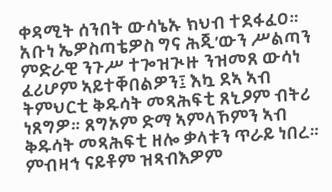ቀዳሚት ሰንበት ውሳኔኡ ክህብ ተደፋፈዐ። አቡነ ኤዎስጣቴዎስ ግና ሕጂ’ውን ሥልጣን ምድራዊ ንጉሥ ተጐዝጒዙ ንዝመጸ ውሳነ ፈሪሆም ኣይተቐበልዎን፤ እኳ ደኣ ኣብ ትምህርቲ ቅዱሳት መጻሕፍቲ ጸኒዖም ብትሪ ነጸግዎ። ጸግኦም ድማ ኣምላኾምን ኣብ ቅዱሳት መጻሕፍቲ ዘሎ ቃላቱን ጥራይ ነበረ። ምብዛኅ ናይቶም ዝጻብእዎም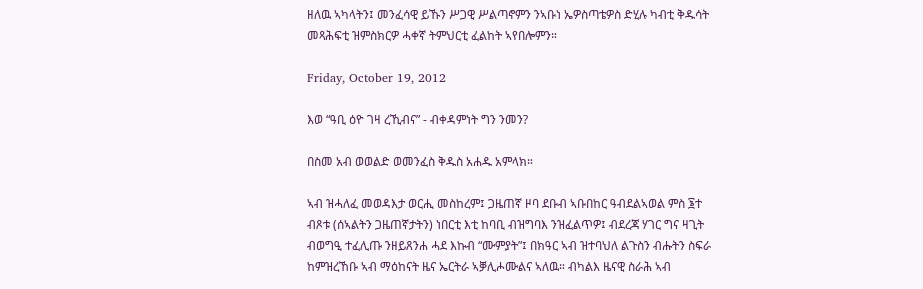ዘለዉ ኣካላትን፤ መንፈሳዊ ይኹን ሥጋዊ ሥልጣኖምን ንኣቡነ ኤዎስጣቴዎስ ድሂሉ ካብቲ ቅዱሳት መጻሕፍቲ ዝምስክርዎ ሓቀኛ ትምህርቲ ፈልከት ኣየበሎምን።

Friday, October 19, 2012

እወ “ዓቢ ዕዮ ገዛ ረኺብና” - ብቀዳምነት ግን ንመን?

በስመ አብ ወወልድ ወመንፈስ ቅዱስ አሐዱ አምላክ።

ኣብ ዝሓለፈ መወዳእታ ወርሒ መስከረም፤ ጋዜጠኛ ዞባ ደቡብ ኣቡበከር ዓብደልኣወል ምስ ፮ተ ብጾቱ (ሰኣልትን ጋዜጠኛታትን) ነበርቲ እቲ ከባቢ ብዝግባእ ንዝፈልጥዎ፤ ብደረጃ ሃገር ግና ዛጊት ብወግዒ ተፈሊጡ ንዘይጸንሐ ሓደ እኩብ “ሙምያት”፤ በክዓር ኣብ ዝተባህለ ልጉስን ብሑትን ስፍራ ከምዝረኸቡ ኣብ ማዕከናት ዜና ኤርትራ ኣቓሊሖሙልና ኣለዉ። ብካልእ ዜናዊ ስራሕ ኣብ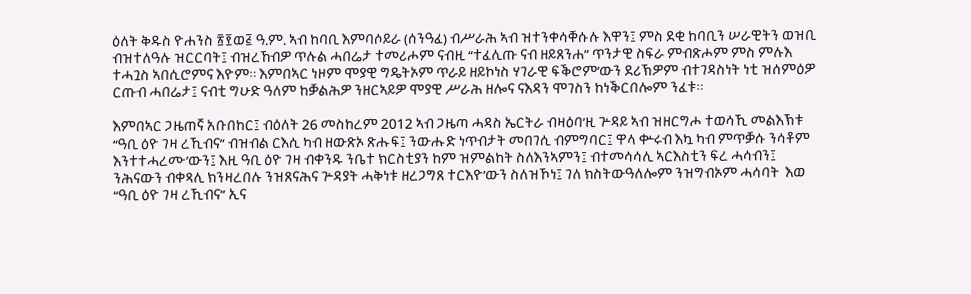ዕለት ቅዱስ ዮሐንስ ፳፻ወ፭ ዓ.ም. ኣብ ከባቢ እምባሶይራ (ሰንዓፈ) ብሥራሕ ኣብ ዝተንቀሳቐሱሉ እዋን፤ ምስ ደቂ ከባቢን ሠራዊትን ወዝቢ ብዝተለዓሉ ዝርርባት፤ ብዝረኸብዎ ጥሉል ሓበሬታ ተመሪሖም ናብዚ “ተፈሊጡ ናብ ዘይጸንሐ” ጥንታዊ ስፍራ ምብጽሖም ምስ ምሉእ ተሓጓስ ኣበሲሮምና እዮም። እምበኣር ነዞም ሞያዊ ግዴትኦም ጥራይ ዘይኮነስ ሃገራዊ ፍቕሮም’ውን ደሪኽዎም ብተገዳስነት ነቲ ዝሰምዕዎ ርጡብ ሓበሬታ፤ ናብቲ ግሁድ ዓለም ከቓልሕዎ ንዘርኣይዎ ሞያዊ ሥራሕ ዘሎና ናእዳን ሞገስን ከነቕርበሎም ንፈቱ።

እምበኣር ጋዜጠኛ አቡበከር፤ ብዕለት 26 መስከረም 2012 ኣብ ጋዜጣ ሓዳስ ኤርትራ ብዛዕባ’ዚ ጕዳይ ኣብ ዝዘርግሖ ተወሳኺ መልእኽቱ “ዓቢ ዕዮ ገዛ ረኺብና” ብዝብል ርእሲ ካብ ዘውጽኦ ጽሑፍ፤ ንውሑድ ነጥብታት መበገሲ ብምግባር፤ ዋላ ቍሩብ እኳ ካብ ምጥቓሱ ንሳቶም እንተተሓረሙ’ውን፤ እዚ ዓቢ ዕዮ ገዛ ብቀንዱ ንቤተ ክርስቲያን ከም ዝምልከት ስለእንኣምን፤ ብተመሳሳሊ ኣርእስቲን ፍረ ሓሳብን፤ ንሕናውን ብቀጻሊ ክንዛረበሉ ንዝጸናሕና ጕዳያት ሓቅነቱ ዘረጋግጸ ተርእዮ’ውን ስለዝኾነ፤ ገለ ክስትውዓለሎም ንዝግብኦም ሓሳባት  እወ “ዓቢ ዕዮ ገዛ ረኺብና” ኢና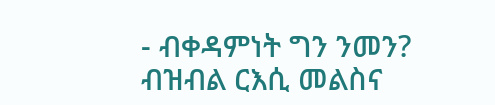- ብቀዳምነት ግን ንመን? ብዝብል ርእሲ መልስና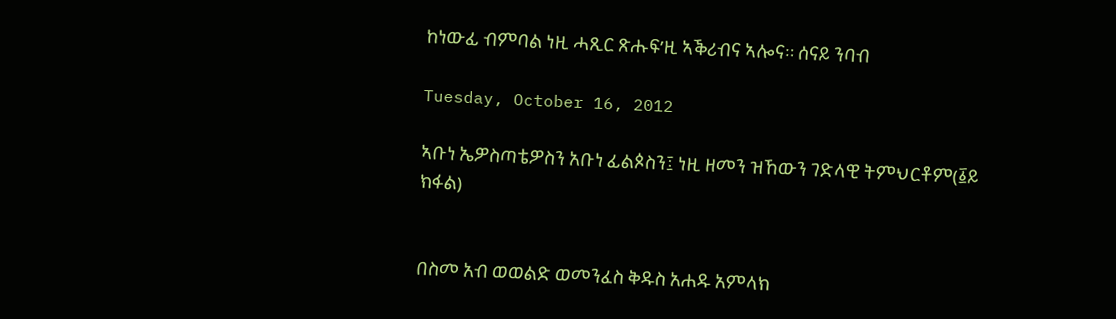ከነውፊ ብምባል ነዚ ሓጺር ጽሑፍ’ዚ ኣቕሪብና ኣሎና። ሰናይ ንባብ

Tuesday, October 16, 2012

ኣቡነ ኤዎስጣቴዎስን አቡነ ፊልጶስን፤ ነዚ ዘመን ዝኸውን ገድላዊ ትምህርቶም(፩ይ ክፋል)


በስመ አብ ወወልድ ወመንፈስ ቅዱስ አሐዱ አምላክ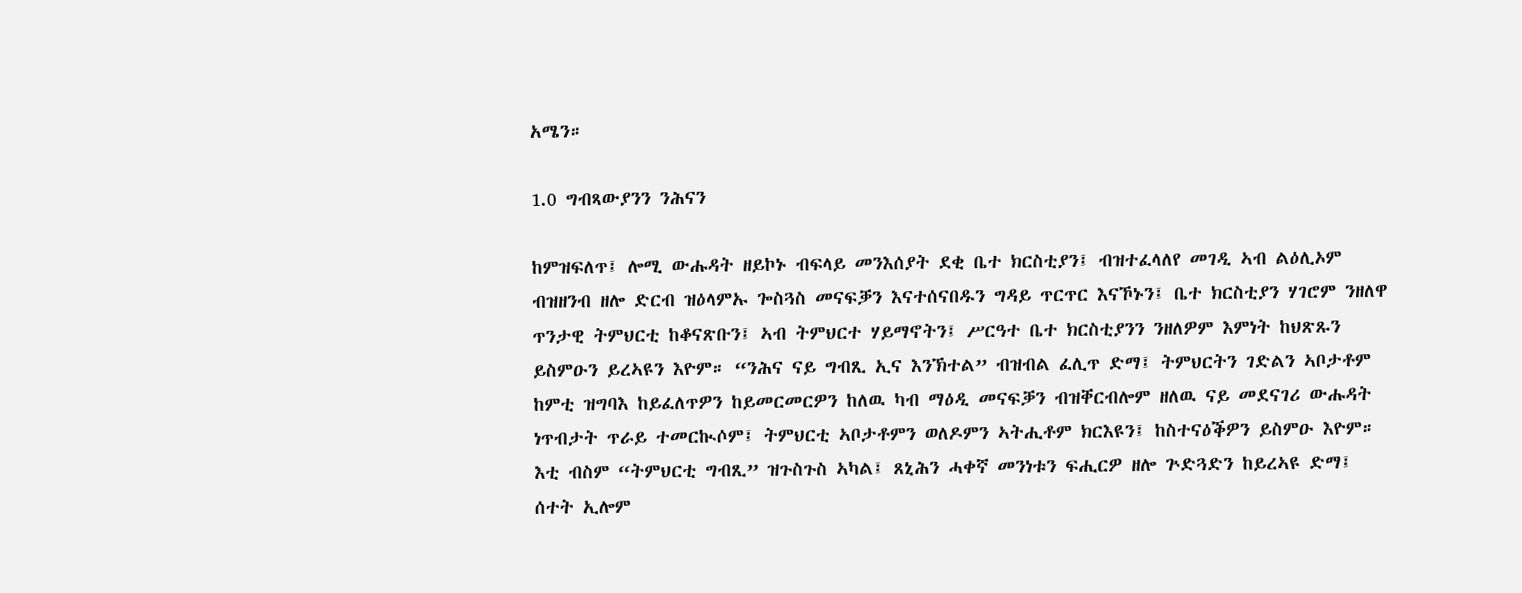አሜን።

1.0 ግብጻውያንን ንሕናን

ከምዝፍለጥ፤ ሎሚ ውሑዳት ዘይኮኑ ብፍላይ መንእሰያት ደቂ ቤተ ክርስቲያን፤ ብዝተፈላለየ መገዲ ኣብ ልዕሊኦም ብዝዘንብ ዘሎ ድርብ ዝዕላምኡ ጐስጓስ መናፍቓን እናተሰናበዱን ግዳይ ጥርጥር እናኾኑን፤ ቤተ ክርስቲያን ሃገሮም ንዘለዋ ጥንታዊ ትምህርቲ ከቆናጽቡን፤ ኣብ ትምህርተ ሃይማኖትን፤ ሥርዓተ ቤተ ክርስቲያንን ንዘለዎም እምነት ከህጽጹን ይስምዑን ይረኣዩን እዮም። “ንሕና ናይ ግብጺ ኢና እንኽተል” ብዝብል ፈሊጥ ድማ፤ ትምህርትን ገድልን ኣቦታቶም ከምቲ ዝግባእ ከይፈለጥዎን ከይመርመርዎን ከለዉ ካብ ማዕዲ መናፍቓን ብዝቐርብሎም ዘለዉ ናይ መደናገሪ ውሑዳት ነጥብታት ጥራይ ተመርኲሶም፤ ትምህርቲ ኣቦታቶምን ወለዶምን ኣትሒቶም ክርእዩን፤ ከስተናዕቕዎን ይስምዑ እዮም። እቲ ብስም “ትምህርቲ ግብጺ” ዝጉስጉስ ኣካል፤ ጸኒሕን ሓቀኛ መንነቱን ፍሒርዎ ዘሎ ጕድጓድን ከይረኣዩ ድማ፤ ሰተት ኢሎም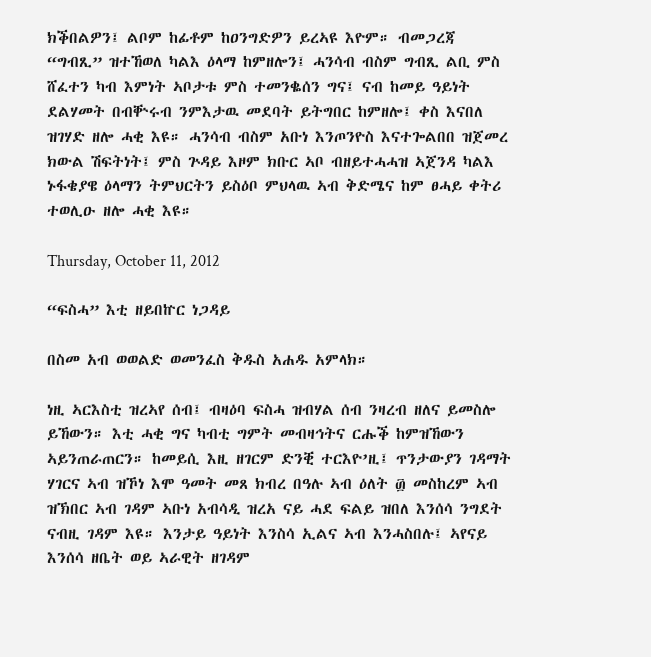ክቕበልዎን፤ ልቦም ከፊቶም ከዐንግድዎን ይረኣዩ እዮም። ብመጋረጃ “ግብጺ” ዝተኸወለ ካልእ ዕላማ ከምዘሎን፤ ሓንሳብ ብስም ግብጺ ልቢ ምስ ሸፈተን ካብ እምነት ኣቦታቱ ምስ ተመንቈሰን ግና፤ ናብ ከመይ ዓይነት ደልሃመት በብቝሩብ ንምእታዉ መደባት ይትግበር ከምዘሎ፤ ቀስ እናበለ ዝገሃድ ዘሎ ሓቂ እዩ። ሓንሳብ ብስም አቡነ እንጦንዮስ እናተጐልበበ ዝጀመረ ክውል ሽፍትነት፤ ምስ ጕዳይ እዞም ክቡር ኣቦ ብዘይተሓሓዝ ኣጀንዳ ካልእ ኑፋቄያዌ ዕላማን ትምህርትን ይስዕቦ ምህላዉ ኣብ ቅድሜና ከም ፀሓይ ቀትሪ ተወሊዑ ዘሎ ሓቂ እዩ።

Thursday, October 11, 2012

“ፍስሓ” እቲ ዘይበኵር ነጋዳይ

በስመ አብ ወወልድ ወመንፈስ ቅዱስ አሐዱ አምላክ።

ነዚ ኣርእስቲ ዝረኣየ ሰብ፤ ብዛዕባ ፍስሓ ዝብሃል ሰብ ንዛረብ ዘለና ይመስሎ ይኸውን። እቲ ሓቂ ግና ካብቲ ግምት መብዛኅትና ርሑቕ ከምዝኸውን ኣይንጠራጠርን። ከመይሲ እዚ ዘገርም ድንቒ ተርእዮ’ዚ፤ ጥንታውያን ገዳማት ሃገርና ኣብ ዝኾነ እሞ ዓመት መጸ ክብረ በዓሉ ኣብ ዕለት ፴ መስከረም ኣብ ዝኽበር ኣብ ገዳም ኣቡነ አብሳዲ ዝረአ ናይ ሓደ ፍልይ ዝበለ እንሰሳ ንግደት ናብዚ ገዳም እዩ። እንታይ ዓይነት እንስሳ ኢልና ኣብ እንሓስበሉ፤ ኣየናይ እንሰሳ ዘቤት ወይ ኣራዊት ዘገዳም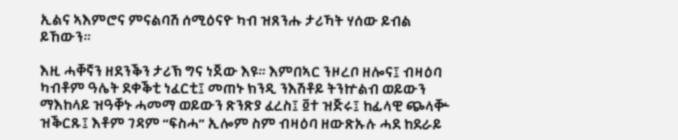ኢልና ኣእምሮና ምናልባሽ ሰሚዕናዮ ካብ ዝጸንሑ ታሪኻት ሃሰው ይብል ይኸውን።

እዚ ሓቐኛን ዘደንቕን ታሪኽ ግና ነጀው እዩ። እምበኣር ንዞረቦ ዘሎና፤ ብዛዕባ ካብቶም ዓሌት ደቀቕቲ ነፈርቲ፤ መጠኑ ክንዲ ንእሽቶይ ትንኵልብ ወይውን ማእከላይ ዝዓቐኑ ሓመማ ወይውን ጽንጽያ ፈረስ፤ ፬ተ ዝጅሩ፤ ከፊላዊ ጭላቝ ዝቕርጹ፤ እቶም ገዳም “ፍስሓ” ኢሎም ስም ብዛዕባ ዘውጽኡሉ ሓደ ከደራይ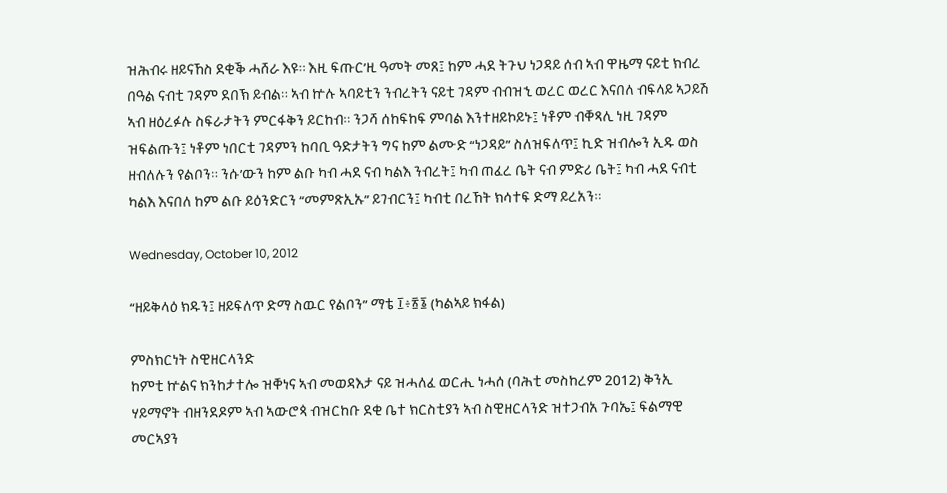ዝሕብሩ ዘይናኸስ ደቂቕ ሓሸራ እዩ። እዚ ፍጡር’ዚ ዓመት መጸ፤ ከም ሓደ ትጉህ ነጋዳይ ሰብ ኣብ ዋዜማ ናይቲ ክብረ በዓል ናብቲ ገዳም ደበኽ ይብል። ኣብ ኵሉ ኣባይቲን ንብረትን ናይቲ ገዳም ብብዝኂ ወረር ወረር እናበለ ብፍላይ ኣጋይሽ ኣብ ዘዕረፉሉ ስፍራታትን ምርፋቅን ይርከብ። ንጋሻ ሰከፍከፍ ምባል እንተዘይኮይኑ፤ ነቶም ብቐጻሊ ነዚ ገዳም ዝፍልጡን፤ ነቶም ነበርቲ ገዳምን ከባቢ ዓድታትን ግና ከም ልሙድ “ነጋዳይ” ስለዝፍለጥ፤ ኪድ ዝብሎን ኢዱ ወስ ዘብለሉን የልቦን። ንሱ’ውን ከም ልቡ ካብ ሓደ ናብ ካልእ ንብረት፤ ካብ ጠፈረ ቤት ናብ ምድሪ ቤት፤ ካብ ሓደ ናብቲ ካልእ እናበለ ከም ልቡ ይዕንድርን “መምጽኢኡ” ይገብርን፤ ካብቲ በረኸት ክሳተፍ ድማ ይረአን።

Wednesday, October 10, 2012

“ዘይቅላዕ ክዱን፤ ዘይፍለጥ ድማ ስዉር የልቦን” ማቴ ፲፥፳፮ (ካልኣይ ክፋል)

ምስክርነት ስዊዘርላንድ
ከምቲ ኵልና ክንከታተሎ ዝቐነና ኣብ መወዳእታ ናይ ዝሓለፈ ወርሒ ነሓሰ (ባሕቲ መስከረም 2012) ቅንኢ ሃይማኖት ብዘንደዶም ኣብ ኣውሮጳ ብዝርከቡ ደቂ ቤተ ክርስቲያን ኣብ ስዊዘርላንድ ዝተጋብአ ጉባኤ፤ ፍልማዊ መርኣያን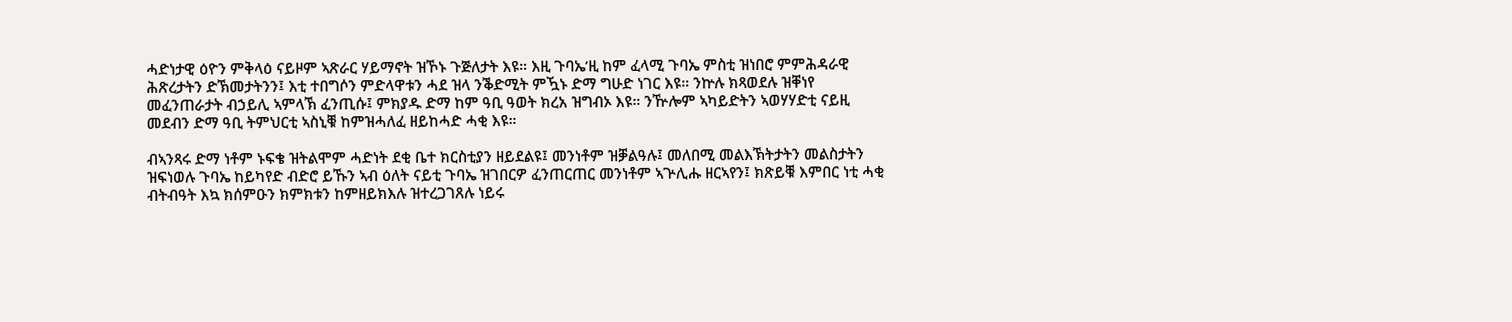ሓድነታዊ ዕዮን ምቅላዕ ናይዞም ኣጽራር ሃይማኖት ዝኾኑ ጉጅለታት እዩ። እዚ ጉባኤ’ዚ ከም ፈላሚ ጉባኤ ምስቲ ዝነበሮ ምምሕዳራዊ ሕጽረታትን ድኽመታትንን፤ እቲ ተበግሶን ምድላዋቱን ሓደ ዝላ ንቕድሚት ምዃኑ ድማ ግሁድ ነገር እዩ። ንኵሉ ክጻወደሉ ዝቐነየ መፈንጠራታት ብኃይሊ ኣምላኽ ፈንጢሱ፤ ምክያዱ ድማ ከም ዓቢ ዓወት ክረአ ዝግብኦ እዩ። ንዅሎም ኣካይድትን ኣወሃሃድቲ ናይዚ መደብን ድማ ዓቢ ትምህርቲ ኣስኒቑ ከምዝሓለፈ ዘይከሓድ ሓቂ እዩ።

ብኣንጻሩ ድማ ነቶም ኑፍቄ ዝትልሞም ሓድነት ደቂ ቤተ ክርስቲያን ዘይደልዩ፤ መንነቶም ዝቓልዓሉ፤ መለበሚ መልእኽትታትን መልስታትን ዝፍነወሉ ጉባኤ ከይካየድ ብድሮ ይኹን ኣብ ዕለት ናይቲ ጉባኤ ዝገበርዎ ፈንጠርጠር መንነቶም ኣጕሊሑ ዘርኣየን፤ ክጽይቑ እምበር ነቲ ሓቂ ብትብዓት እኳ ክሰምዑን ክምክቱን ከምዘይክእሉ ዝተረጋገጸሉ ነይሩ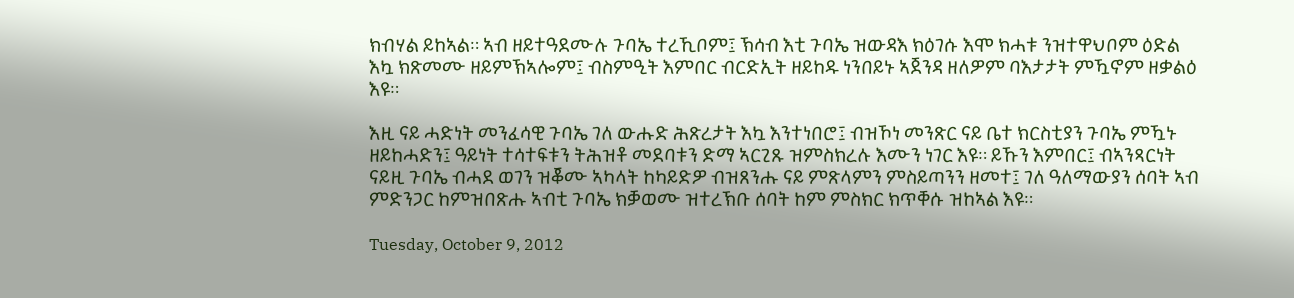ክብሃል ይከኣል። ኣብ ዘይተዓደሙሉ ጉባኤ ተረኺቦም፤ ኽሳብ እቲ ጉባኤ ዝውዳእ ክዕገሱ እሞ ክሓቱ ንዝተዋህቦም ዕድል እኳ ክጽመሙ ዘይምኽኣሎም፤ ብስምዒት እምበር ብርድኢት ዘይከዱ ነንበይኑ ኣጀንዳ ዘለዎም ባእታታት ምዃኖም ዘቃልዕ እዩ።

እዚ ናይ ሓድነት መንፈሳዊ ጉባኤ ገለ ውሑድ ሕጽረታት እኳ እንተነበሮ፤ ብዝኾነ መንጽር ናይ ቤተ ክርስቲያን ጉባኤ ምዃኑ ዘይከሓድን፤ ዓይነት ተሳተፍቱን ትሕዝቶ መደባቱን ድማ ኣርጊጹ ዝምስክረሉ እሙን ነገር እዩ። ይኹን እምበር፤ ብኣንጻርነት ናይዚ ጉባኤ ብሓደ ወገን ዝቖሙ ኣካላት ከካይድዎ ብዝጸንሑ ናይ ምጽላምን ምስይጣንን ዘመተ፤ ገለ ዓለማውያን ሰባት ኣብ ምድንጋር ከምዝበጽሑ ኣብቲ ጉባኤ ክቓወሙ ዝተረኽቡ ሰባት ከም ምስክር ክጥቐሱ ዝከኣል እዩ።

Tuesday, October 9, 2012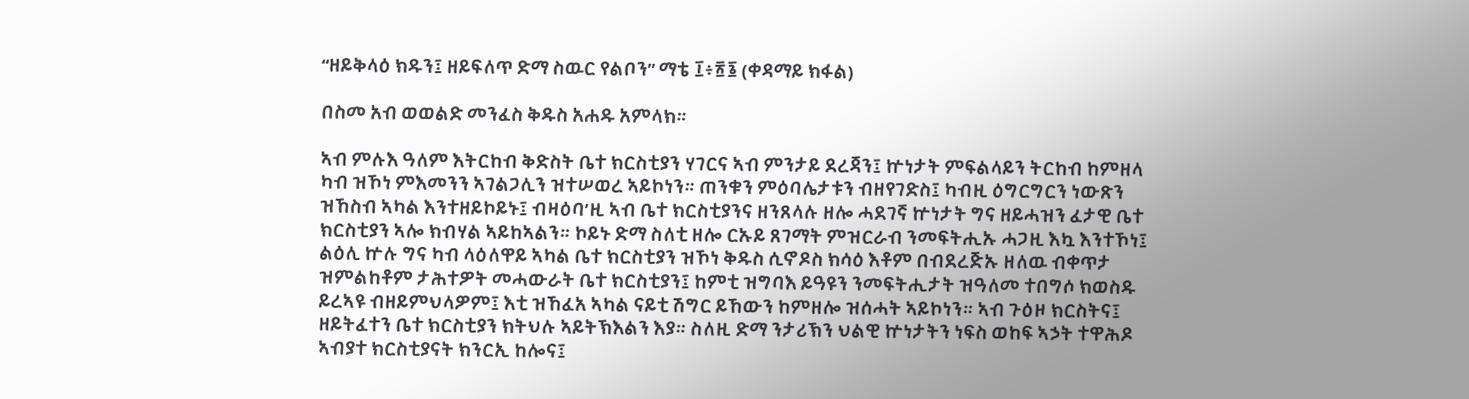“ዘይቅላዕ ክዱን፤ ዘይፍለጥ ድማ ስዉር የልቦን” ማቴ ፲፥፳፮ (ቀዳማይ ክፋል)

በስመ አብ ወወልድ መንፈስ ቅዱስ አሐዱ አምላክ።

ኣብ ምሉእ ዓለም እትርከብ ቅድስት ቤተ ክርስቲያን ሃገርና ኣብ ምንታይ ደረጃን፤ ኵነታት ምፍልላይን ትርከብ ከምዘላ ካብ ዝኾነ ምእመንን ኣገልጋሊን ዝተሠወረ ኣይኮነን። ጠንቁን ምዕባሌታቱን ብዘየገድስ፤ ካብዚ ዕግርግርን ነውጽን ዝኸስብ ኣካል እንተዘይኮይኑ፤ ብዛዕባ’ዚ ኣብ ቤተ ክርስቲያንና ዘንጸላሉ ዘሎ ሓደገኛ ኵነታት ግና ዘይሓዝን ፈታዊ ቤተ ክርስቲያን ኣሎ ክብሃል ኣይከኣልን። ኮይኑ ድማ ስለቲ ዘሎ ርኡይ ጸገማት ምዝርራብ ንመፍትሒኡ ሓጋዚ እኳ እንተኾነ፤ ልዕሊ ኵሉ ግና ካብ ላዕለዋይ ኣካል ቤተ ክርስቲያን ዝኾነ ቅዱስ ሲኖዶስ ክሳዕ እቶም በብደረጅኡ ዘለዉ ብቀጥታ ዝምልከቶም ታሕተዎት መሓውራት ቤተ ክርስቲያን፤ ከምቲ ዝግባእ ይዓዩን ንመፍትሒታት ዝዓለመ ተበግሶ ክወስዱ ይረኣዩ ብዘይምህላዎም፤ እቲ ዝኸፈአ ኣካል ናይቲ ሽግር ይኸውን ከምዘሎ ዝሰሓት ኣይኮነን። ኣብ ጉዕዞ ክርስትና፤ ዘይትፈተን ቤተ ክርስቲያን ክትህሉ ኣይትኽእልን እያ። ስለዚ ድማ ንታሪኽን ህልዊ ኵነታትን ነፍስ ወከፍ ኣኃት ተዋሕዶ ኣብያተ ክርስቲያናት ክንርኢ ከሎና፤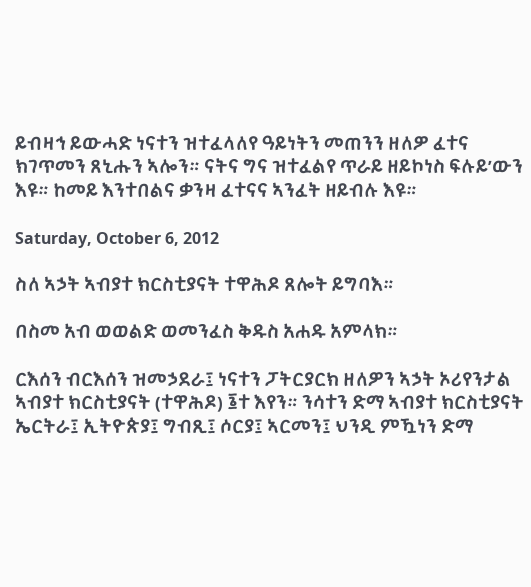ይብዛኅ ይውሓድ ነናተን ዝተፈላለየ ዓይነትን መጠንን ዘለዎ ፈተና ክገጥመን ጸኒሑን ኣሎን። ናትና ግና ዝተፈልየ ጥራይ ዘይኮነስ ፍሉይ’ውን እዩ። ከመይ እንተበልና ቃንዛ ፈተናና ኣንፈት ዘይብሉ እዩ።

Saturday, October 6, 2012

ስለ ኣኃት ኣብያተ ክርስቲያናት ተዋሕዶ ጸሎት ይግባእ።

በስመ አብ ወወልድ ወመንፈስ ቅዱስ አሐዱ አምላክ።

ርእሰን ብርእሰን ዝመኃደራ፤ ነናተን ፓትርያርክ ዘለዎን ኣኃት ኦሪየንታል ኣብያተ ክርስቲያናት (ተዋሕዶ) ፮ተ እየን። ንሳተን ድማ ኣብያተ ክርስቲያናት ኤርትራ፤ ኢትዮጵያ፤ ግብጺ፤ ሶርያ፤ ኣርመን፤ ህንዲ ምዃነን ድማ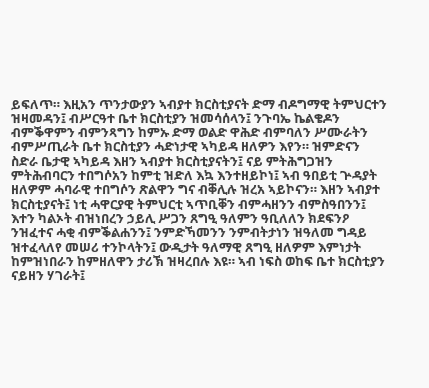ይፍለጥ። እዚአን ጥንታውያን ኣብያተ ክርስቲያናት ድማ ብዶግማዊ ትምህርተን ዝዛመዳን፤ ብሥርዓተ ቤተ ክርስቲያን ዝመሳሰላን፤ ንጉባኤ ኬልቄዶን ብምቕዋምን ብምንጻግን ከምኡ ድማ ወልድ ዋሕድ ብምባለን ሥሙራትን ብምሥጢራት ቤተ ክርስቲያን ሓድነታዊ ኣካይዳ ዘለዎን እየን። ዝምድናን ስድራ ቤታዊ ኣካይዳ እዘን ኣብያተ ክርስቲያናትን፤ ናይ ምትሕግጋዝን ምትሕብባርን ተበግሶአን ከምቲ ዝድለ እኳ እንተዘይኮነ፤ ኣብ ዓበይቲ ጕዳያት ዘለዎም ሓባራዊ ተበግሶን ጽልዋን ግና ብቐሊሉ ዝረአ ኣይኮናን። እዘን ኣብያተ ክርስቲያናት፤ ነቲ ሓዋርያዊ ትምህርቲ ኣጥቢቐን ብምሓዘንን ብምስዓበንን፤ እተን ካልኦት ብዝነበረን ኃይሊ ሥጋን ጸግዒ ዓለምን ዓቢለለን ክደፍንዖ ንዝፈተና ሓቂ ብምቕልሐንን፤ ንምድኻመንን ንምብትታነን ዝዓለመ ግዳይ ዝተፈላለየ መሠሪ ተንኮላትን፤ ውዲታት ዓለማዊ ጸግዒ ዘለዎም እምነታት ከምዝነበራን ከምዘለዋን ታሪኽ ዝዛረበሉ እዩ። ኣብ ነፍስ ወከፍ ቤተ ክርስቲያን ናይዘን ሃገራት፤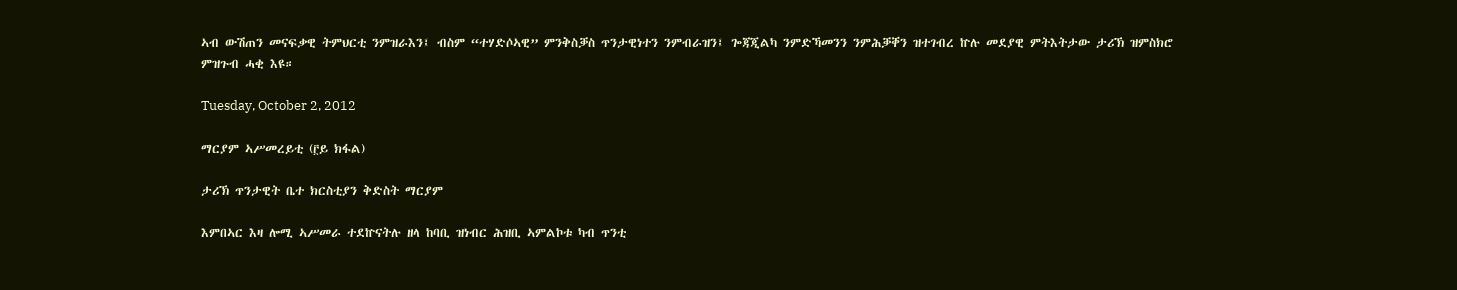ኣብ ውሽጠን መናፍቃዊ ትምህርቲ ንምዝራእን፤ ብስም “ተሃድሶኣዊ” ምንቅስቓስ ጥንታዊነተን ንምብራዝን፤ ጐጃጂልካ ንምድኻመንን ንምሕቓቐን ዝተገብረ ኵሉ መደያዊ ምትእትታው ታሪኽ ዝምስክሮ ምዝጉብ ሓቂ እዩ።

Tuesday, October 2, 2012

ማርያም ኣሥመረይቲ (፫ይ ክፋል)

ታሪኽ ጥንታዊት ቤተ ክርስቲያን ቅድስት ማርያም

እምበኣር እዛ ሎሚ ኣሥመራ ተደኵናትሉ ዘላ ከባቢ ዝነብር ሕዝቢ ኣምልኮቱ ካብ ጥንቲ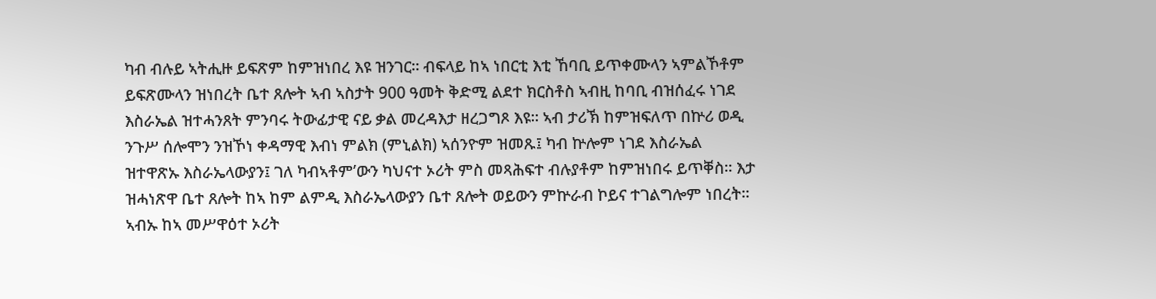ካብ ብሉይ ኣትሒዙ ይፍጽም ከምዝነበረ እዩ ዝንገር። ብፍላይ ከኣ ነበርቲ እቲ ኸባቢ ይጥቀሙላን ኣምልኾቶም ይፍጽሙላን ዝነበረት ቤተ ጸሎት ኣብ ኣስታት 900 ዓመት ቅድሚ ልደተ ክርስቶስ ኣብዚ ከባቢ ብዝሰፈሩ ነገደ እስራኤል ዝተሓንጸት ምንባሩ ትውፊታዊ ናይ ቃል መረዳእታ ዘረጋግጾ እዩ። ኣብ ታሪኽ ከምዝፍለጥ በኵሪ ወዲ ንጉሥ ሰሎሞን ንዝኾነ ቀዳማዊ እብነ ምልክ (ምኒልክ) ኣሰንዮም ዝመጹ፤ ካብ ኵሎም ነገደ እስራኤል ዝተዋጽኡ እስራኤላውያን፤ ገለ ካብኣቶም’ውን ካህናተ ኦሪት ምስ መጻሕፍተ ብሉያቶም ከምዝነበሩ ይጥቐስ። እታ ዝሓነጽዋ ቤተ ጸሎት ከኣ ከም ልምዲ እስራኤላውያን ቤተ ጸሎት ወይውን ምኵራብ ኮይና ተገልግሎም ነበረት። ኣብኡ ከኣ መሥዋዕተ ኦሪት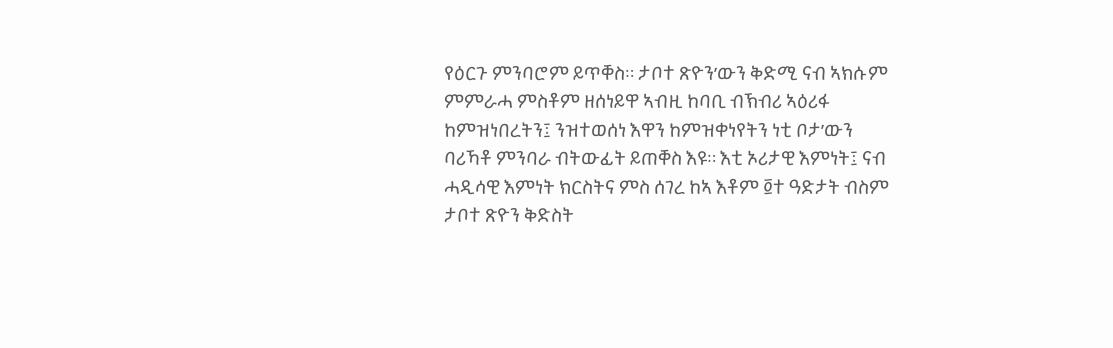የዕርጉ ምንባሮም ይጥቐስ። ታቦተ ጽዮን’ውን ቅድሚ ናብ ኣክሱም ምምራሓ ምስቶም ዘሰነይዋ ኣብዚ ከባቢ ብኽብሪ ኣዕሪፋ ከምዝነበረትን፤ ንዝተወሰነ እዋን ከምዝቀነየትን ነቲ ቦታ’ውን ባሪኻቶ ምንባራ ብትውፊት ይጠቐስ እዩ። እቲ ኦሪታዊ እምነት፤ ናብ ሓዲሳዊ እምነት ክርስትና ምስ ሰገረ ከኣ እቶም ፬ተ ዓድታት ብስም ታቦተ ጽዮን ቅድስት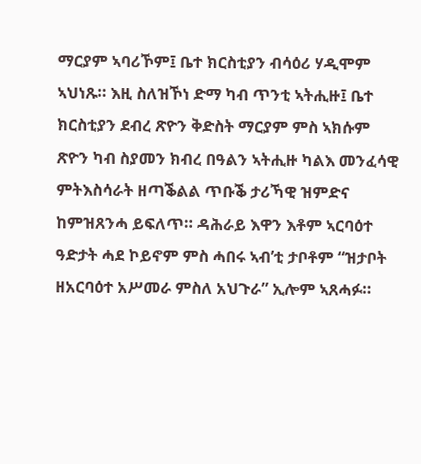ማርያም ኣባሪኾም፤ ቤተ ክርስቲያን ብሳዕሪ ሃዲሞም ኣህነጹ። እዚ ስለዝኾነ ድማ ካብ ጥንቲ ኣትሒዙ፤ ቤተ ክርስቲያን ደብረ ጽዮን ቅድስት ማርያም ምስ ኣክሱም ጽዮን ካብ ስያመን ክብረ በዓልን ኣትሒዙ ካልእ መንፈሳዊ ምትእስሳራት ዘጣቕልል ጥቡቕ ታሪኻዊ ዝምድና ከምዝጸንሓ ይፍለጥ። ዳሕራይ እዋን እቶም ኣርባዕተ ዓድታት ሓደ ኮይኖም ምስ ሓበሩ ኣብ’ቲ ታቦቶም “ዝታቦት ዘአርባዕተ አሥመራ ምስለ አህጉራ” ኢሎም ኣጸሓፉ።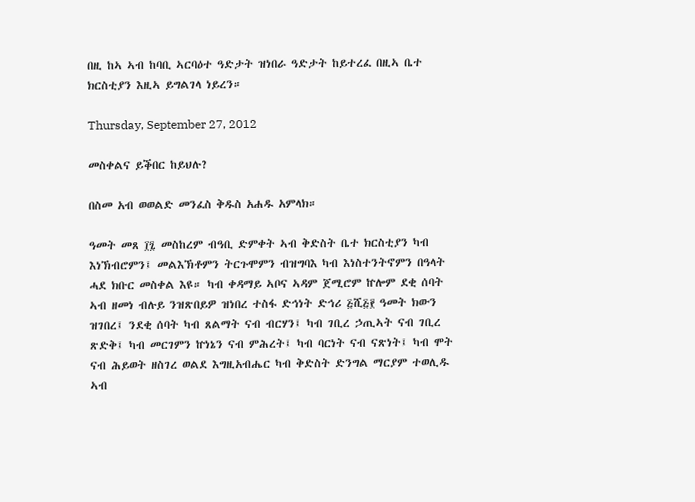በዚ ከኣ ኣብ ከባቢ ኣርባዕተ ዓድታት ዝነበራ ዓድታት ከይተረፈ በዚኣ ቤተ ክርስቲያን እዚኣ ይግልገላ ነይረን።

Thursday, September 27, 2012

መስቀልና ይቕበር ከይህሉ?

በስመ አብ ወወልድ መንፈስ ቅዱስ አሐዱ አምላክ።

ዓመት መጸ ፲፯ መስከረም ብዓቢ ድምቀት ኣብ ቅድስት ቤተ ክርስቲያን ካብ እነኽብሮምን፤ መልእኽቶምን ትርጉሞምን ብዝግባእ ካብ እነስተንትኖምን በዓላት ሓደ ክቡር መስቀል እዩ። ካብ ቀዳማይ ኣቦና ኣዳም ጀሚሮም ኵሎም ደቂ ሰባት ኣብ ዘመነ ብሉይ ንዝጽበይዎ ዝነበረ ተስፋ ድኅነት ድኅሪ ፭ሺ፭፻ ዓመት ክውን ዝገበረ፤ ንደቂ ሰባት ካብ ጸልማት ናብ ብርሃን፤ ካብ ገቢረ ኃጢኣት ናብ ገቢረ ጽድቅ፤ ካብ መርገምን ኵነኔን ናብ ምሕረት፤ ካብ ባርነት ናብ ናጽነት፤ ካብ ሞት ናብ ሕይወት ዘስገረ ወልደ እግዚአብሔር ካብ ቅድስት ድንግል ማርያም ተወሊዱ ኣብ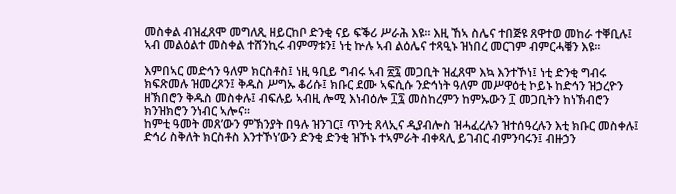መስቀል ብዝፈጸሞ መግለጺ ዘይርከቦ ድንቂ ናይ ፍቕሪ ሥራሕ እዩ። እዚ ኸኣ ስሌና ተበጅዩ ጸዋተወ መከራ ተቐቢሉ፤ ኣብ መልዕልተ መስቀል ተሸንኪሩ ብምማቱን፤ ነቲ ኵሉ ኣብ ልዕሌና ተጻዒኑ ዝነበረ መርገም ብምርሓቑን እዩ።

እምበኣር መድኅን ዓለም ክርስቶስ፤ ነዚ ዓቢይ ግብሩ ኣብ ፳፯ መጋቢት ዝፈጸሞ እኳ እንተኾነ፤ ነቲ ድንቂ ግብሩ ክፍጽመሉ ዝመረጾን፤ ቅዱስ ሥግኡ ቆሪሱ፤ ክቡር ደሙ ኣፍሲሱ ንድኅነት ዓለም መሥዋዕቲ ኮይኑ ከድኅን ዝኃረዮን ዘኽበሮን ቅዱስ መስቀሉ፤ ብፍሉይ ኣብዚ ሎሚ እነብዕሎ ፲፯ መስከረምን ከምኡውን ፲ መጋቢትን ከነኽብሮን ክንዝክሮን ንነብር ኣሎና።
ከምቲ ዓመት መጸ’ውን ምኽንያት በዓሉ ዝንገር፤ ጥንቲ ጸላኢና ዲያብሎስ ዝሓፈረሉን ዝተሰዓረሉን እቲ ክቡር መስቀሉ፤ ድኅሪ ስቅለት ክርስቶስ እንተኾነ’ውን ድንቂ ድንቂ ዝኾኑ ተኣምራት ብቀጻሊ ይገብር ብምንባሩን፤ ብዙኃን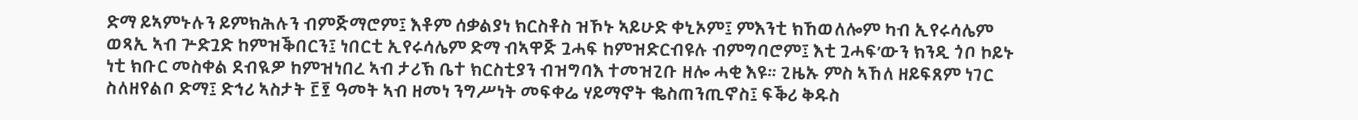ድማ ይኣምኑሉን ይምክሕሉን ብምጅማሮም፤ እቶም ሰቃልያነ ክርስቶስ ዝኾኑ ኣይሁድ ቀኒኦም፤ ምእንቲ ክኸወለሎም ካብ ኢየሩሳሌም ወጻኢ ኣብ ጕድጓድ ከምዝቕበርን፤ ነበርቲ ኢየሩሳሌም ድማ ብኣዋጅ ጓሓፍ ከምዝድርብዩሉ ብምግባሮም፤ እቲ ጓሓፍ’ውን ክንዲ ጎቦ ኮይኑ ነቲ ክቡር መስቀል ደብዪዎ ከምዝነበረ ኣብ ታሪኽ ቤተ ክርስቲያን ብዝግባእ ተመዝጊቡ ዘሎ ሓቂ እዩ። ጊዜኡ ምስ ኣኸለ ዘይፍጸም ነገር ስለዘየልቦ ድማ፤ ድኅሪ ኣስታት ፫፻ ዓመት ኣብ ዘመነ ንግሥነት መፍቀሬ ሃይማኖት ቈስጠንጢኖስ፤ ፍቕሪ ቅዱስ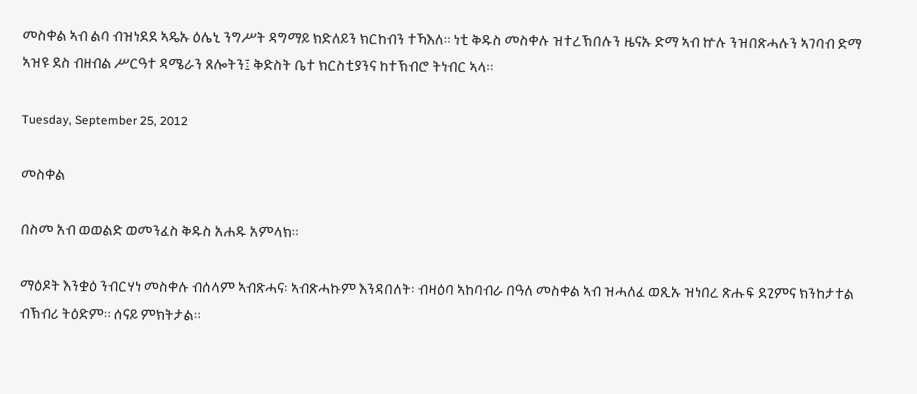መስቀል ኣብ ልባ ብዝነደደ ኣዴኡ ዕሌኒ ንግሥት ዳግማይ ክድለይን ክርከብን ተኻእለ። ነቲ ቅዱስ መስቀሉ ዝተረኽበሉን ዜናኡ ድማ ኣብ ኵሉ ንዝበጽሓሉን ኣገባብ ድማ ኣዝዩ ደስ ብዘብል ሥርዓተ ዳሜራን ጸሎትን፤ ቅድስት ቤተ ክርስቲያንና ከተኽብሮ ትነብር ኣላ።

Tuesday, September 25, 2012

መስቀል

በስመ አብ ወወልድ ወመንፈስ ቅዱስ አሐዱ አምላክ።

ማዕዶት እንቋዕ ንብርሃነ መስቀሉ ብሰላም ኣብጽሓና፡ ኣብጽሓኩም እንዳበለት፡ ብዛዕባ ኣከባብራ በዓለ መስቀል ኣብ ዝሓለፈ ወጺኡ ዝነበረ ጽሑፍ ደጊምና ክንከታተል ብኽብሪ ትዕድም። ሰናይ ምክትታል።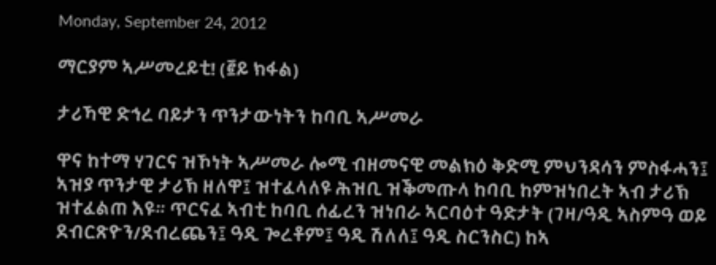Monday, September 24, 2012

ማርያም ኣሥመረይቲ! (፪ይ ክፋል)

ታሪኻዊ ድኅረ ባይታን ጥንታውነትን ከባቢ ኣሥመራ

ዋና ከተማ ሃገርና ዝኾነት ኣሥመራ ሎሚ ብዘመናዊ መልክዕ ቅድሚ ምህንዳሳን ምስፋሓን፤ ኣዝያ ጥንታዊ ታሪኽ ዘለዋ፤ ዝተፈላለዩ ሕዝቢ ዝቕመጡላ ከባቢ ከምዝነበረት ኣብ ታሪኽ ዝተፈልጠ እዩ። ጥርናፈ ኣብቲ ከባቢ ሰፊረን ዝነበራ ኣርባዕተ ዓድታት (ገዛ/ዓዲ ኣስምዓ ወይ ደብርጽዮን/ደብረጨን፤ ዓዲ ጐረቶም፤ ዓዲ ሽለለ፤ ዓዲ ስርንስር) ከኣ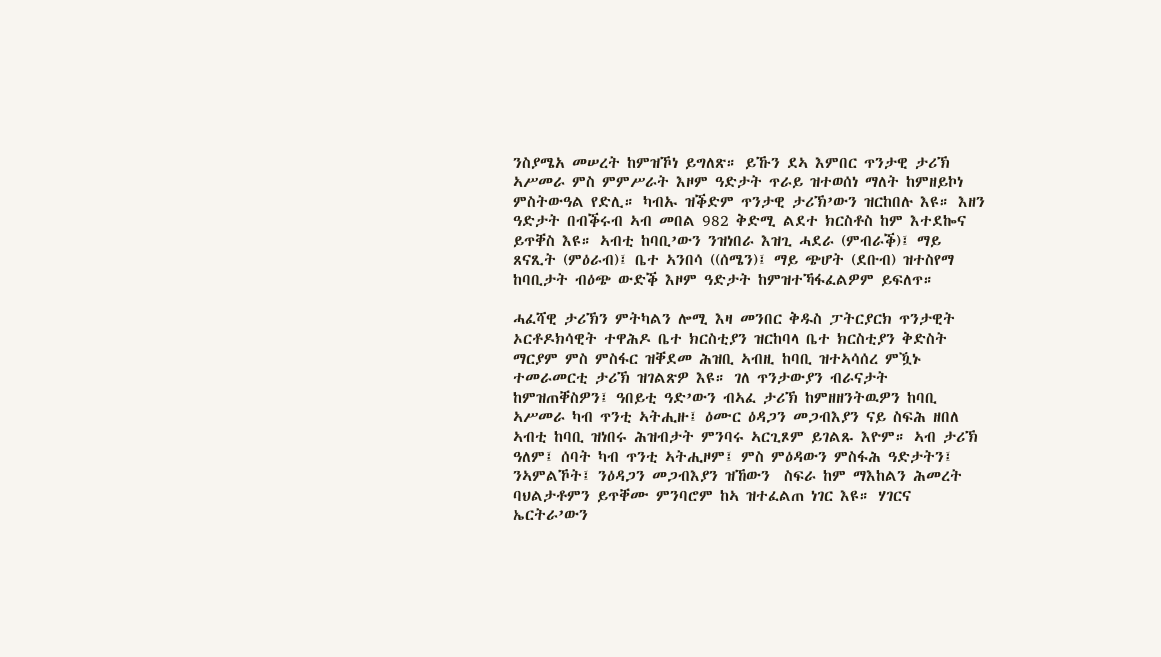ንስያሜአ መሠረት ከምዝኾነ ይግለጽ። ይኹን ደኣ እምበር ጥንታዊ ታሪኽ ኣሥመራ ምስ ምምሥራት እዞም ዓድታት ጥራይ ዝተወሰነ ማለት ከምዘይኮነ ምስትውዓል የድሊ። ካብኡ ዝቕድም ጥንታዊ ታሪኽ’ውን ዝርከበሉ እዩ። እዘን ዓድታት በብቕሩብ ኣብ መበል 982 ቅድሚ ልደተ ክርስቶስ ከም እተደኰና ይጥቐስ እዩ። ኣብቲ ከባቢ’ውን ንዝነበራ እዝጊ ሓደራ (ምብራቕ)፤ ማይ ጸናጺት (ምዕራብ)፤ ቤተ ኣንበሳ ((ሰሜን)፤ ማይ ጭሆት (ደቡብ) ዝተስየማ ከባቢታት ብዕጭ ውድቕ እዞም ዓድታት ከምዝተኻፋፈልዎም ይፍለጥ።

ሓፈሻዊ ታሪኽን ምትካልን ሎሚ እዛ መንበር ቅዱስ ፓትርያርክ ጥንታዊት ኦርቶዶክሳዊት ተዋሕዶ ቤተ ክርስቲያን ዝርከባላ ቤተ ክርስቲያን ቅድስት ማርያም ምስ ምስፋር ዝቐደመ ሕዝቢ ኣብዚ ከባቢ ዝተኣሳሰረ ምዃኑ ተመራመርቲ ታሪኽ ዝገልጽዎ እዩ። ገለ ጥንታውያን ብራናታት ከምዝጠቐስዎን፤ ዓበይቲ ዓድ’ውን ብኣፈ ታሪኽ ከምዘዘንትዉዎን ከባቢ ኣሥመራ ካብ ጥንቲ ኣትሒዙ፤ ዕሙር ዕዳጋን መጋብእያን ናይ ስፍሕ ዘበለ ኣብቲ ከባቢ ዝነበሩ ሕዝብታት ምንባሩ ኣርጊጾም ይገልጹ እዮም። ኣብ ታሪኽ ዓለም፤ ሰባት ካብ ጥንቲ ኣትሒዞም፤ ምስ ምዕዳውን ምስፋሕ ዓድታትን፤ ንኣምልኾት፤ ንዕዳጋን መጋብእያን ዝኸውን  ስፍራ ከም ማእከልን ሕመረት ባህልታቶምን ይጥቐሙ ምንባሮም ከኣ ዝተፈልጠ ነገር እዩ። ሃገርና ኤርትራ’ውን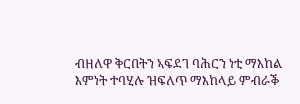ብዘለዋ ቅርበትን ኣፍደገ ባሕርን ነቲ ማእከል እምነት ተባሂሉ ዝፍለጥ ማእከላይ ምብራቕ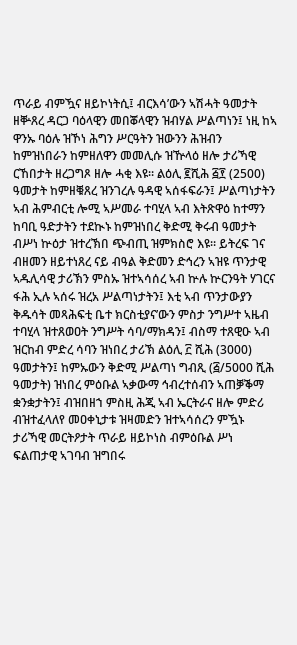ጥራይ ብምዃና ዘይኮነትሲ፤ ብርእሳ’ውን ኣሽሓት ዓመታት ዘቝጸረ ዳርጋ ባዕላዊን መበቖላዊን ዝብሃል ሥልጣነን፤ ነዚ ከኣ ዋንኡ ባዕሉ ዝኾነ ሕግን ሥርዓትን ዝውንን ሕዝብን ከምዝነበራን ከምዘለዋን መመሊሱ ዝዅላዕ ዘሎ ታሪኻዊ ርኸበታት ዘረጋግጾ ዘሎ ሓቂ እዩ። ልዕሊ ፪ሺሕ ፭፻ (2500) ዓመታት ከምዘቑጸረ ዝንገረሉ ዓዳዊ ኣሰፋፍራን፤ ሥልጣነታትን ኣብ ሕምብርቲ ሎሚ ኣሥመራ ተባሂላ ኣብ እትጽዋዕ ከተማን ከባቢ ዓድታትን ተደኲኑ ከምዝነበረ ቅድሚ ቅሩብ ዓመታት ብሥነ ኵዕታ ዝተረኽበ ጭብጢ ዝምክስሮ እዩ። ይትረፍ ገና ብዘመን ዘይተነጸረ ናይ ብዓል ቅድመን ድኅረን ኣዝዩ ጥንታዊ ኣዱሊሳዊ ታሪኽን ምስኡ ዝተኣሳሰረ ኣብ ኵሉ ኵርንዓት ሃገርና ፋሕ ኢሉ ኣሰሩ ዝረአ ሥልጣነታትን፤ እቲ ኣብ ጥንታውያን ቅዱሳት መጻሕፍቲ ቤተ ክርስቲያና’ውን ምስታ ንግሥተ ኣዜብ ተባሂላ ዝተጸወዐት ንግሥት ሳባ/ማክዳን፤ ብስማ ተጸዊዑ ኣብ ዝርከብ ምድረ ሳባን ዝነበረ ታሪኽ ልዕሊ ፫ ሺሕ (3000) ዓመታትን፤ ከምኡውን ቅድሚ ሥልጣነ ግብጺ (፭/5000 ሺሕ ዓመታት) ዝነበረ ምዕቡል ኣቃውማ ኅብረተሰብን ኣጠቓቕማ ቋንቋታትን፤ ብዝበዘኀ ምስዚ ሕጂ ኣብ ኤርትራና ዘሎ ምድሪ ብዝተፈላለየ መዐቀኒታቱ ዝዛመድን ዝተኣሳሰረን ምዃኑ ታሪኻዊ መርትዖታት ጥራይ ዘይኮነስ ብምዕቡል ሥነ ፍልጠታዊ ኣገባብ ዝግበሩ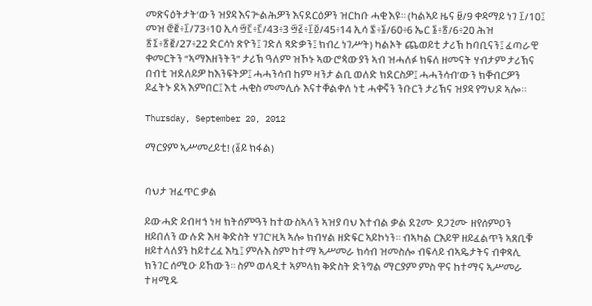መጽናዕትታት’ውን ዝያዳ እናጕልሕዎን እናደርዕዎን ዝርከቡ ሓቂ እዩ። (ካልኣይ ዜና ፱/9 ቀዳማይ ነገ ፲/10፤ መዝ ፸፪፥፲/73፥10 ኢሳ ፵፫፥፫/43፥3 ፵፭፥፲፬/45፥14 ኢሳ ፷፥፮/60፥6 ኤር ፮፥፳/6፥20 ሕዝ ፳፯፥፳፪/27፥22 ድርሳነ ጽዮን፤ ገድለ ጻድቃን፤ ክብረ ነገሥት) ካልኦት ጨወይቲ ታሪኽ ከባቢናን፤ ፈጣራዊ ቀመርትን “ኣማእዘንትን” ታሪኽ ዓለም ዝኾኑ ኣውሮጳውያን ኣብ ዝሓለፉ ክፍለ ዘመናት ሃብታም ታሪኽና በብቲ ዝደለይዎ ከእንፍትዎ፤ ሓሓንሳብ ከም ዛንታ ልቢ ወለድ ክደርስዎ፤ ሓሓንሳብ’ውን ክቐብርዎን ይፈትኑ ደኣ እምበር፤ እቲ ሓቂስ መመሊሱ እናተቐልቀለ ነቲ ሓቀኛን ንቡርን ታሪኽና ዝያዳ የግህዶ ኣሎ።

Thursday, September 20, 2012

ማርያም ኣሥመረይቲ! (፩ይ ክፋል)


ባህታ ዝፈጥር ቃል

ይውሓድ ይብዛኅ ነዛ ክትሰምዓን ከተውስኣላን ኣዝያ ባህ እተብል ቃል ደጊሙ ደጋጊሙ ዘየሰምዐን ዘይበለን ውሉድ እዛ ቅድስት ሃገር’ዚኣ ኣሎ ክብሃል ዘድፍር ኣይኮነን። ብኣካል ርእይዋ ዘይፈልጥን ኣጸቢቑ ዘይተላለያን ከይተረፈ እኳ፤ ምሉእ ስም ከተማ ኣሥመራ ክሳብ ዝመስሎ ብፍላይ ብኣዴታትና ብቀጻሊ ክንገር ሰሚዑ ይኸውን። ስም ወላዲተ ኣምላክ ቅድስት ድንግል ማርያም ምስ ዋና ከተማና ኣሥመራ ተዛሚዱ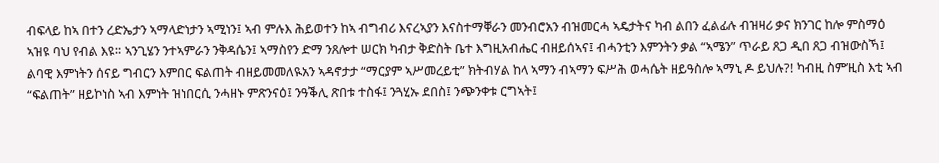ብፍላይ ከኣ በተን ረድኤታን ኣማላድነታን ኣሚነን፤ ኣብ ምሉእ ሕይወተን ከኣ ብግብሪ እናረኣያን እናስተማቐራን መንብሮአን ብዝመርሓ ኣዴታትና ካብ ልበን ፈልፊሉ ብዝዛሪ ቃና ክንገር ከሎ ምስማዕ ኣዝዩ ባህ የብል እዩ። ኣንጊሄን ንተኣምራን ንቅዳሴን፤ ኣማስየን ድማ ንጸሎተ ሠርክ ካብታ ቅድስት ቤተ እግዚአብሔር ብዘይሰኣና፤ ብሓንቲን እምንትን ቃል “ኣሜን” ጥራይ ጸጋ ዲበ ጸጋ ብዝውስኻ፤ ልባዊ እምነትን ሰናይ ግብርን እምበር ፍልጠት ብዘይመመለዪአን ኣዳኖታታ “ማርያም ኣሥመረይቲ” ክትብሃል ከላ ኣማን ብኣማን ፍሥሕ ወሓሴት ዘይዓስሎ ኣማኒ ዶ ይህሉ?! ካብዚ ስም’ዚስ እቲ ኣብ “ፍልጠት” ዘይኮነስ ኣብ እምነት ዝነበርሲ ንሓዘኑ ምጽንናዕ፤ ንዓቕሊ ጽበቱ ተስፋ፤ ንጓሂኡ ደበስ፤ ንጭንቀቱ ርግኣት፤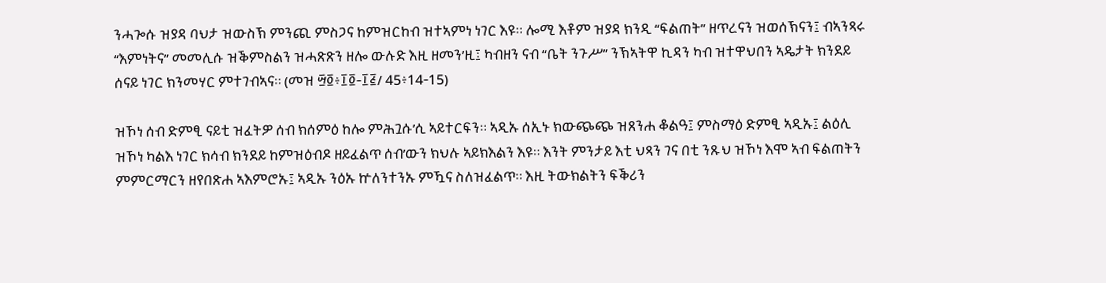ንሓጐሱ ዝያዳ ባህታ ዝውስኽ ምንጪ ምስጋና ከምዝርከብ ዝተኣምነ ነገር እዩ። ሎሚ እቶም ዝያዳ ክንዲ “ፍልጠት” ዘጥረናን ዝወሰኽናን፤ ብኣንጻሩ “እምነትና” መመሊሱ ዝቕምስልን ዝሓጽጽን ዘሎ ውሉድ እዚ ዘመን’ዚ፤ ካብዘን ናብ “ቤት ንጉሥ” ንኽኣትዋ ኪዳን ካብ ዝተዋህበን ኣዴታት ክንደይ ሰናይ ነገር ክንመሃር ምተገብኣና። (መዝ ፵፬፥፲፬-፲፭/ 45፥14-15)

ዝኾነ ሰብ ድምፂ ናይቲ ዝፈትዎ ሰብ ክሰምዕ ከሎ ምሕጓሱ’ሲ ኣይተርፍን። ኣዲኡ ሰኢኑ ክውጭጭ ዝጸንሐ ቆልዓ፤ ምስማዕ ድምፂ ኣዲኡ፤ ልዕሊ ዝኾነ ካልእ ነገር ክሳብ ክንደይ ከምዝዕብዶ ዘይፈልጥ ሰብ’ውን ክህሉ ኣይክእልን እዩ። እንት ምንታይ እቲ ህጻን ገና በቲ ንጹህ ዝኾነ እሞ ኣብ ፍልጠትን ምምርማርን ዘየበጽሐ ኣእምሮኡ፤ ኣዲኡ ንዕኡ ኵለንተንኡ ምዃና ስለዝፈልጥ። እዚ ትውክልትን ፍቕሪን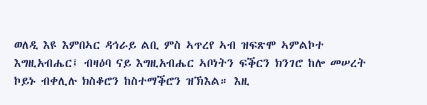ወለዲ እዩ እምበኣር ዳኅራይ ልቢ ምስ ኣጥረየ ኣብ ዝፍጽሞ ኣምልኮተ እግዚአብሔር፤ ብዛዕባ ናይ እግዚአብሔር ኣቦነትን ፍቕርን ክንገሮ ከሎ መሠረት ኮይኑ ብቀሊሉ ክስቆሮን ከስተማቕሮን ዝኽእል። እዚ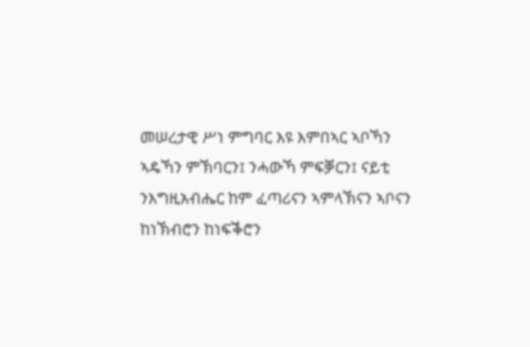መሠረታዊ ሥነ ምግባር እዩ እምበኣር ኣቦኻን ኣዴኻን ምኽባርን፤ ንሓውኻ ምፍቓርን፤ ናይቲ ንእግዚአብሔር ከም ፈጣሪናን ኣምላኽናን ኣቦናን ከነኽብሮን ከነፍቕሮን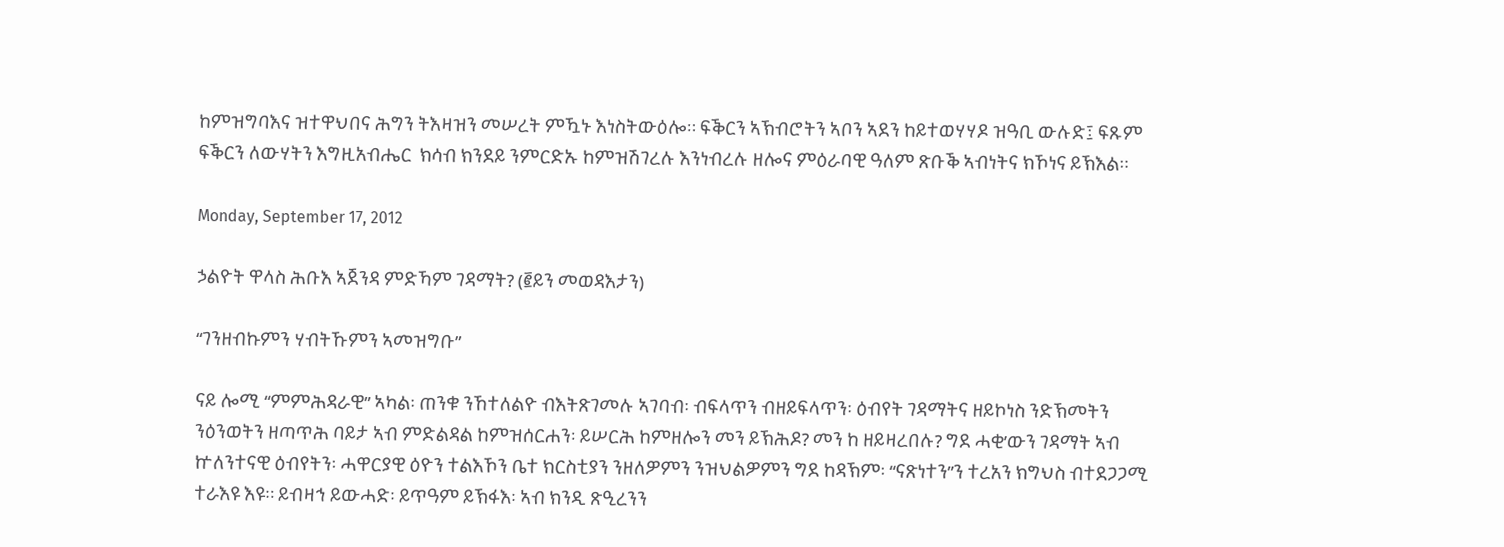ከምዝግባእና ዝተዋህበና ሕግን ትእዛዝን መሠረት ምዃኑ እነስትውዕሎ። ፍቕርን ኣኽብሮትን ኣቦን ኣደን ከይተወሃሃዶ ዝዓቢ ውሉድ፤ ፍጹም ፍቕርን ለውሃትን እግዚአብሔር  ክሳብ ክንደይ ንምርድኡ ከምዝሽገረሉ እንነብረሉ ዘሎና ምዕራባዊ ዓለም ጽቡቕ ኣብነትና ክኾነና ይኽእል።

Monday, September 17, 2012

ኃልዮት ዋላስ ሕቡእ ኣጀንዳ ምድኻም ገዳማት? (፪ይን መወዳእታን)

“ገንዘብኩምን ሃብትኹምን ኣመዝግቡ”

ናይ ሎሚ “ምምሕዳራዊ” ኣካል፡ ጠንቁ ንኸተለልዮ ብእትጽገመሉ ኣገባብ፡ ብፍላጥን ብዘይፍላጥን፡ ዕብየት ገዳማትና ዘይኮነስ ንድኽመትን ንዕንወትን ዘጣጥሕ ባይታ ኣብ ምድልዳል ከምዝሰርሐን፡ ይሠርሕ ከምዘሎን መን ይኽሕዶ? መን ከ ዘይዛረበሉ? ግደ ሓቂ’ውን ገዳማት ኣብ ኵለንተናዊ ዕብየትን፡ ሓዋርያዊ ዕዮን ተልእኾን ቤተ ክርስቲያን ንዘለዎምን ንዝህልዎምን ግደ ከዳኽም፡ “ናጽነተን”ን ተረአን ክግህስ ብተደጋጋሚ ተራእዩ እዩ። ይብዛኅ ይውሓድ፡ ይጥዓም ይኽፋእ፡ ኣብ ክንዲ ጽዒረንን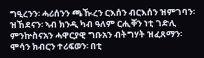ግዒረንን፡ ሓሪሰንን ጫዂረን ርእሰን ብርእሰን ዝምገባን፡ ዝኸደናን፡ ኣብ ክንዲ ካብ ዓለም ርሒቐን ነቲ ገድሊ ምንኵስናአን ሓዋርያዊ ግቡአን ብትግሃት ዝፈጸማን፡ ሞሳን ክብርን ተሪፍወን፡ በቲ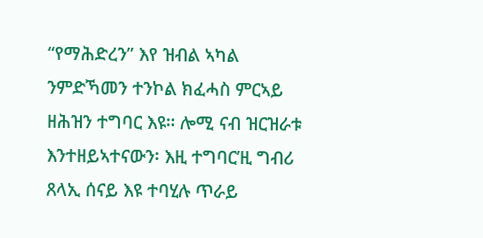“የማሕድረን” እየ ዝብል ኣካል ንምድኻመን ተንኮል ክፈሓስ ምርኣይ ዘሕዝን ተግባር እዩ። ሎሚ ናብ ዝርዝራቱ እንተዘይኣተናውን፡ እዚ ተግባር’ዚ ግብሪ ጸላኢ ሰናይ እዩ ተባሂሉ ጥራይ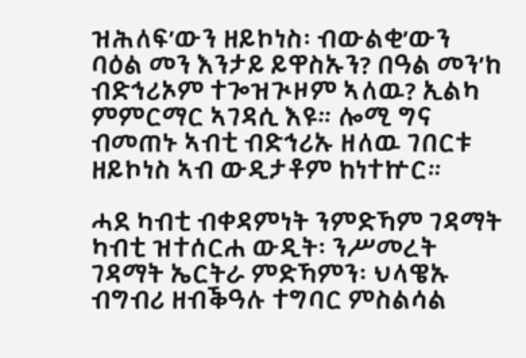ዝሕለፍ’ውን ዘይኮነስ፡ ብውልቂ’ውን ባዕል መን እንታይ ይዋስኡን? በዓል መን’ከ ብድኅሪኦም ተጐዝጒዞም ኣለዉ? ኢልካ ምምርማር ኣገዳሲ እዩ። ሎሚ ግና ብመጠኑ ኣብቲ ብድኅሪኡ ዘለዉ ገበርቱ ዘይኮነስ ኣብ ውዲታቶም ከነተኵር።

ሓደ ካብቲ ብቀዳምነት ንምድኻም ገዳማት ካብቲ ዝተሰርሐ ውዲት፡ ንሥመረት ገዳማት ኤርትራ ምድኻምን፡ ህላዌኡ ብግብሪ ዘብቕዓሉ ተግባር ምስልሳል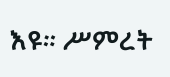እዩ። ሥምረት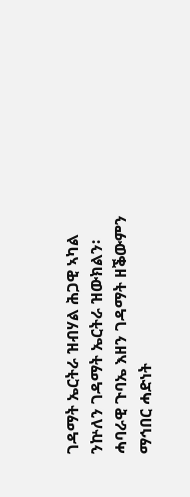ገዳማት ኤርትራ ዝብሃል ሕጋዊ ኣካል ንኵለን ገዳማት ኤርትራ ዝውክልን፡ ሓባራዊ ጉባኤ እዘን ገዳማት ዘቕውምን ማኅበር ሓድነት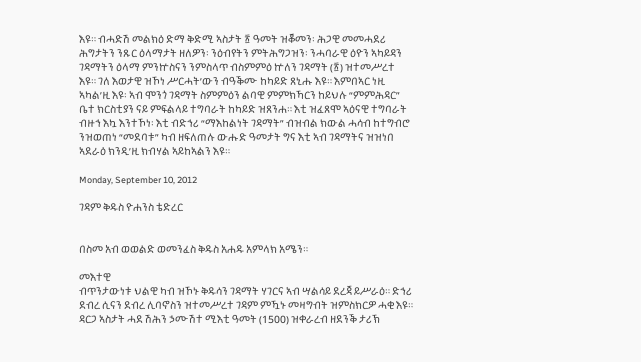እዩ። ብሓድሽ መልክዕ ድማ ቅድሚ ኣስታት ፳ ዓመት ዝቖመን፡ ሕጋዊ መመሓደሪ ሕግታትን ንጹር ዕላማታት ዘለዎን፡ ንዕብየትን ምትሕግጋዝን፡ ንሓባራዊ ዕዮን ኣካይዳን ገዳማትን ዕላማ ምንኵስናን ንምስላጥ ብስምምዕ ኵለን ገዳማት (፳) ዝተመሥረተ እዩ። ገለ እወታዊ ዝኾነ ሥርሓት’ውን ብዓቕሙ ከካይድ ጸኒሑ እዩ። እምበኣር ነዚ ኣካል’ዚ እዩ፡ ኣብ ሞንጎ ገዳማት ስምምዕን ልባዊ ምምክኻርን ከይህሉ “ምምሕዳር” ቤተ ክርስቲያን ናይ ምፍልላይ ተግባራት ከካይድ ዝጸንሐ። እቲ ዝፈጸሞ ኣዕናዊ ተግባራት ብዙኅ እኳ እንተኾነ፡ እቲ ብድኅሪ “ማእከልነት ገዳማት” ብዝብል ክውል ሓሳብ ከተግብሮ ንዝወጠነ “መደባቱ” ካብ ዘፍለጠሉ ውሑድ ዓመታት ግና እቲ ኣብ ገዳማትና ዝዝነበ ኣደራዕ ክንዲ’ዚ ክብሃል ኣይከኣልን እዩ።

Monday, September 10, 2012

ገዳም ቅዱስ ዮሐንስ ቴድረር


በስመ አብ ወወልድ ወመንፈስ ቅዱስ አሐዱ አምላክ አሜን።

መእተዊ
ብጥንታውነቱ ህልዊ ካብ ዝኾኑ ቅዱሳን ገዳማት ሃገርና ኣብ ሣልሳይ ደረጃ ይሥራዕ። ድኅሪ ደብረ ሲናን ደብረ ሊባኖስን ዝተመሥረተ ገዳም ምዃኑ መዛግብት ዝምስክርዎ ሓቂ እዩ። ዳርጋ ኣስታት ሓደ ሽሕን ኃሙሽተ ሚእቲ ዓመት (1500) ዝቀራረብ ዘደንቕ ታሪኽ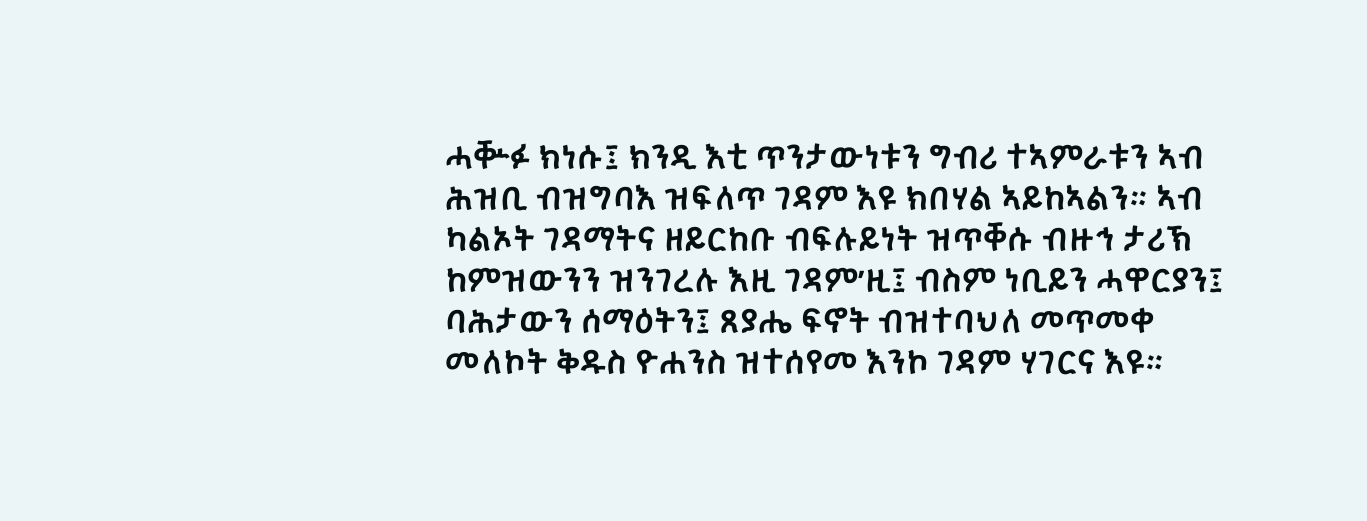ሓቝፉ ክነሱ፤ ክንዲ እቲ ጥንታውነቱን ግብሪ ተኣምራቱን ኣብ ሕዝቢ ብዝግባእ ዝፍለጥ ገዳም እዩ ክበሃል ኣይከኣልን። ኣብ ካልኦት ገዳማትና ዘይርከቡ ብፍሉይነት ዝጥቐሱ ብዙኅ ታሪኽ ከምዝውንን ዝንገረሉ እዚ ገዳም’ዚ፤ ብስም ነቢይን ሓዋርያን፤ ባሕታውን ሰማዕትን፤ ጸያሔ ፍኖት ብዝተባህለ መጥመቀ መለኮት ቅዱስ ዮሐንስ ዝተሰየመ እንኮ ገዳም ሃገርና እዩ።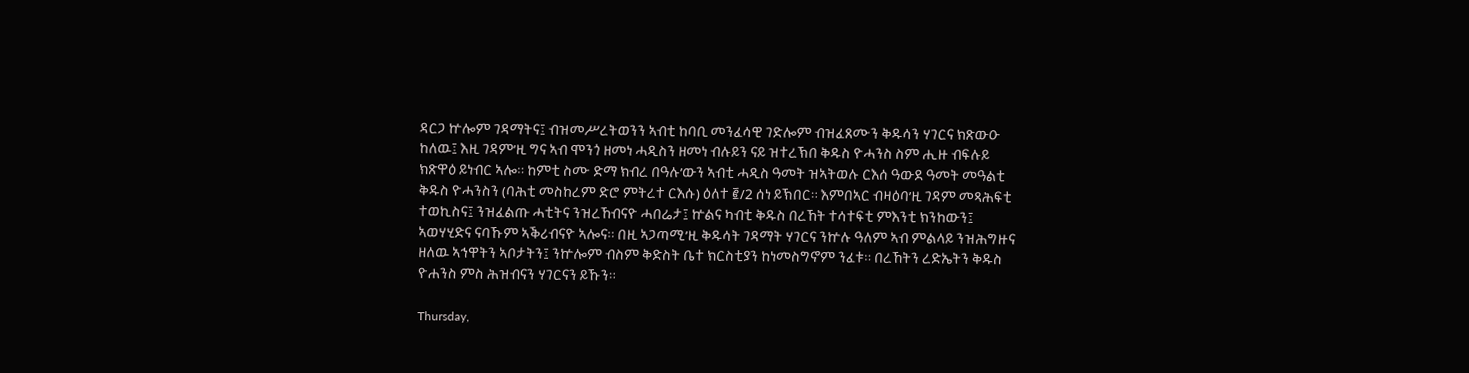ዳርጋ ኵሎም ገዳማትና፤ ብዝመሥረትወንን ኣብቲ ከባቢ መንፈሳዊ ገድሎም ብዝፈጸሙን ቅዱሳን ሃገርና ክጽውዑ ከለዉ፤ እዚ ገዳም’ዚ ግና ኣብ ሞንጎ ዘመነ ሓዲስን ዘመነ ብሉይን ናይ ዝተረኽበ ቅዱስ ዮሓንስ ስም ሒዙ ብፍሉይ ክጽዋዕ ይነብር ኣሎ። ከምቲ ስሙ ድማ ክብረ በዓሉ’ውን ኣብቲ ሓዲስ ዓመት ዝኣትወሉ ርእሰ ዓውደ ዓመት መዓልቲ ቅዱስ ዮሓንስን (ባሕቲ መስከረም ድሮ ምትረተ ርእሱ) ዕለተ ፪/2 ሰነ ይኽበር። እምበኣር ብዛዕባ’ዚ ገዳም መጻሕፍቲ ተወኪስና፤ ንዝፈልጡ ሓቲትና ንዝረኸብናዮ ሓበሬታ፤ ኵልና ካብቲ ቅዱስ በረኸት ተሳተፍቲ ምእንቲ ክንከውን፤ ኣወሃሂድና ናባኹም ኣቕሪብናዮ ኣሎና። በዚ ኣጋጣሚ’ዚ ቅዱሳት ገዳማት ሃገርና ንኵሉ ዓለም ኣብ ምልላይ ንዝሕግዙና ዘለዉ ኣኅዋትን ኣቦታትን፤ ንኵሎም ብስም ቅድስት ቤተ ክርስቲያን ከነመስግኖም ንፈቱ። በረኸትን ረድኤትን ቅዱስ ዮሐንስ ምስ ሕዝብናን ሃገርናን ይኹን።

Thursday,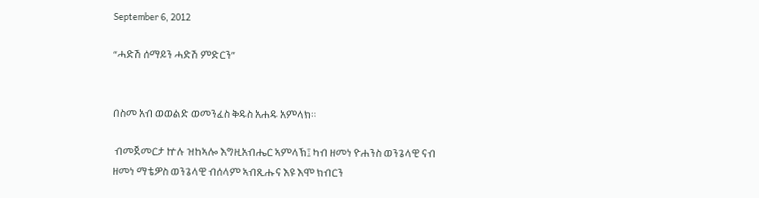September 6, 2012

“ሓድሽ ሰማይን ሓድሽ ምድርን”


በስመ አብ ወወልድ ወመንፈስ ቅዱስ አሐዱ አምላክ።

 ብመጀመርታ ኵሉ ዝከኣሎ እግዚአብሔር ኣምላኽ፤ ካብ ዘመነ ዮሐንስ ወንጌላዊ ናብ ዘመነ ማቴዎስ ወንጌላዊ ብሰላም ኣብጺሑና እዩ እሞ ክብርን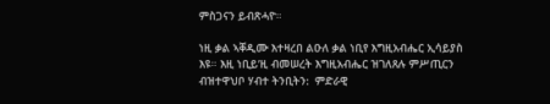ምስጋናን ይብጽሓዮ።

ነዚ ቃል ኣቐዲሙ እተዛረበ ልዑለ ቃል ነቢየ እግዚአብሔር ኢሳይያስ እዩ። እዚ ነቢይ’ዚ ብመሠረት እግዚአብሔር ዝገለጸሉ ምሥጢርን ብዝተዋህቦ ሃብተ ትንቢትን:  ምድራዊ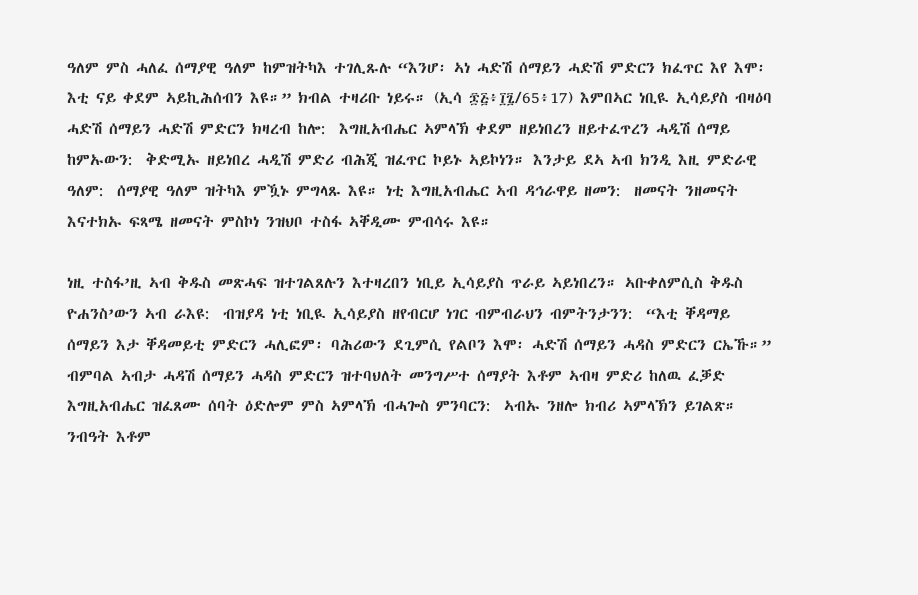ዓለም ምስ ሓለፈ ሰማያዊ ዓለም ከምዝትካእ ተገሊጹሉ “እንሆ፡ ኣነ ሓድሽ ሰማይን ሓድሽ ምድርን ክፈጥር እየ እሞ፡ እቲ ናይ ቀደም ኣይኪሕሰብን እዩ።” ክብል ተዛሪቡ ነይሩ። (ኢሳ ፷፭፥፲፯/65፥17) እምበኣር ነቢዪ ኢሳይያስ ብዛዕባ ሓድሽ ሰማይን ሓድሽ ምድርን ክዛረብ ከሎ:  እግዚአብሔር ኣምላኽ ቀደም ዘይነበረን ዘይተፈጥረን ሓዲሽ ሰማይ ከምኡውን:  ቅድሚኡ ዘይነበረ ሓዲሽ ምድሪ ብሕጂ ዝፈጥር ኮይኑ ኣይኮነን። እንታይ ደኣ ኣብ ክንዲ እዚ ምድራዊ ዓለም:  ሰማያዊ ዓለም ዝትካእ ምዃኑ ምግላጹ እዩ። ነቲ እግዚአብሔር ኣብ ዳኅራዋይ ዘመን:  ዘመናት ንዘመናት እናተክኡ ፍጻሜ ዘመናት ምስኮነ ንዝህቦ ተስፋ ኣቐዲሙ ምብሳሩ እዩ።

ነዚ ተስፋ’ዚ ኣብ ቅዱስ መጽሓፍ ዝተገልጸሉን እተዛረበን ነቢይ ኢሳይያስ ጥራይ ኣይነበረን። ኣቡቀለምሲስ ቅዱስ ዮሐንስ’ውን ኣብ ራእዩ:  ብዝያዳ ነቲ ነቢዪ ኢሳይያስ ዘየብርሆ ነገር ብምብራህን ብምትንታንን:  “እቲ ቐዳማይ ሰማይን እታ ቐዳመይቲ ምድርን ሓሊፎም፡ ባሕሪውን ደጊምሲ የልቦን እሞ፡ ሓድሽ ሰማይን ሓዳስ ምድርን ርኤኹ።” ብምባል ኣብታ ሓዳሽ ሰማይን ሓዳስ ምድርን ዝተባህለት መንግሥተ ሰማያት እቶም ኣብዛ ምድሪ ከለዉ ፈቓድ እግዚአብሔር ዝፈጸሙ ሰባት ዕድሎም ምስ ኣምላኽ ብሓጐስ ምንባርን:  ኣብኡ ንዘሎ ክብሪ ኣምላኽን ይገልጽ። ንብዓት እቶም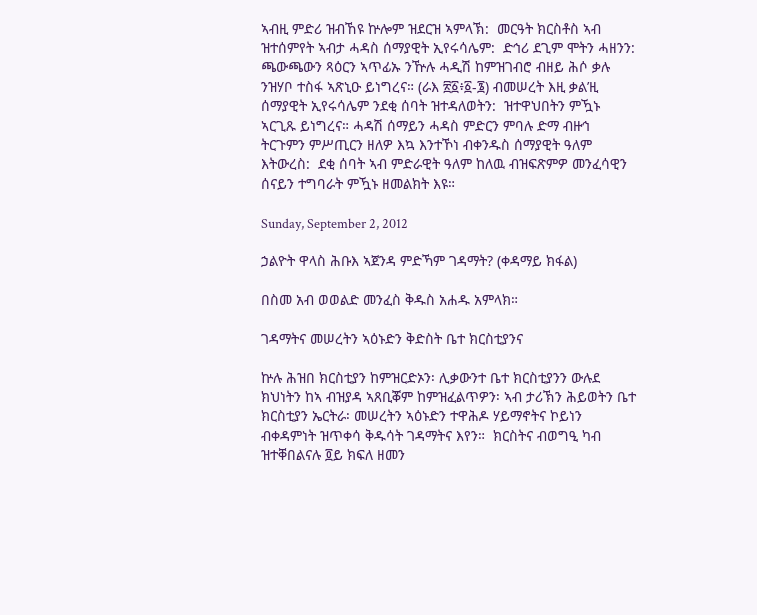ኣብዚ ምድሪ ዝብኸዩ ኵሎም ዝደርዝ ኣምላኽ:  መርዓት ክርስቶስ ኣብ ዝተሰምየት ኣብታ ሓዳስ ሰማያዊት ኢየሩሳሌም:  ድኅሪ ደጊም ሞትን ሓዘንን:  ጫውጫውን ጻዕርን ኣጥፊኡ ንዅሉ ሓዲሽ ከምዝገብሮ ብዘይ ሕሶ ቃሉ ንዝሃቦ ተስፋ ኣጽኒዑ ይነግረና። (ራእ ፳፩፥፩-፮) ብመሠረት እዚ ቃል’ዚ ሰማያዊት ኢየሩሳሌም ንደቂ ሰባት ዝተዳለወትን:  ዝተዋህበትን ምዃኑ ኣርጊጹ ይነግረና። ሓዳሽ ሰማይን ሓዳስ ምድርን ምባሉ ድማ ብዙኅ ትርጉምን ምሥጢርን ዘለዎ እኳ እንተኾነ ብቀንዱስ ሰማያዊት ዓለም እትውረስ:  ደቂ ሰባት ኣብ ምድራዊት ዓለም ከለዉ ብዝፍጽምዎ መንፈሳዊን ሰናይን ተግባራት ምዃኑ ዘመልክት እዩ።

Sunday, September 2, 2012

ኃልዮት ዋላስ ሕቡእ ኣጀንዳ ምድኻም ገዳማት? (ቀዳማይ ክፋል)

በስመ አብ ወወልድ መንፈስ ቅዱስ አሐዱ አምላክ።

ገዳማትና መሠረትን ኣዕኑድን ቅድስት ቤተ ክርስቲያንና

ኵሉ ሕዝበ ክርስቲያን ከምዝርድኦን፡ ሊቃውንተ ቤተ ክርስቲያንን ውሉደ ክህነትን ከኣ ብዝያዳ ኣጸቢቖም ከምዝፈልጥዎን፡ ኣብ ታሪኽን ሕይወትን ቤተ ክርስቲያን ኤርትራ፡ መሠረትን ኣዕኑድን ተዋሕዶ ሃይማኖትና ኮይነን ብቀዳምነት ዝጥቀሳ ቅዱሳት ገዳማትና እየን።  ክርስትና ብወግዒ ካብ ዝተቐበልናሉ ፬ይ ክፍለ ዘመን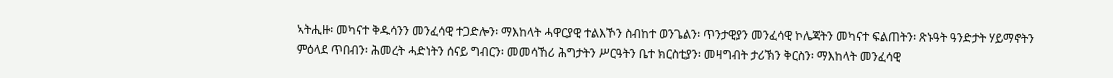ኣትሒዙ፡ መካናተ ቅዱሳንን መንፈሳዊ ተጋድሎን፡ ማእከላት ሓዋርያዊ ተልእኾን ስብከተ ወንጌልን፡ ጥንታዊያን መንፈሳዊ ኮሌጃትን መካናተ ፍልጠትን፡ ጽኑዓት ዓንድታት ሃይማኖትን ምዕላደ ጥበብን፡ ሕመረት ሓድነትን ሰናይ ግብርን፡ መመሳኸሪ ሕግታትን ሥርዓትን ቤተ ክርስቲያን፡ መዛግብት ታሪኽን ቅርስን፡ ማእከላት መንፈሳዊ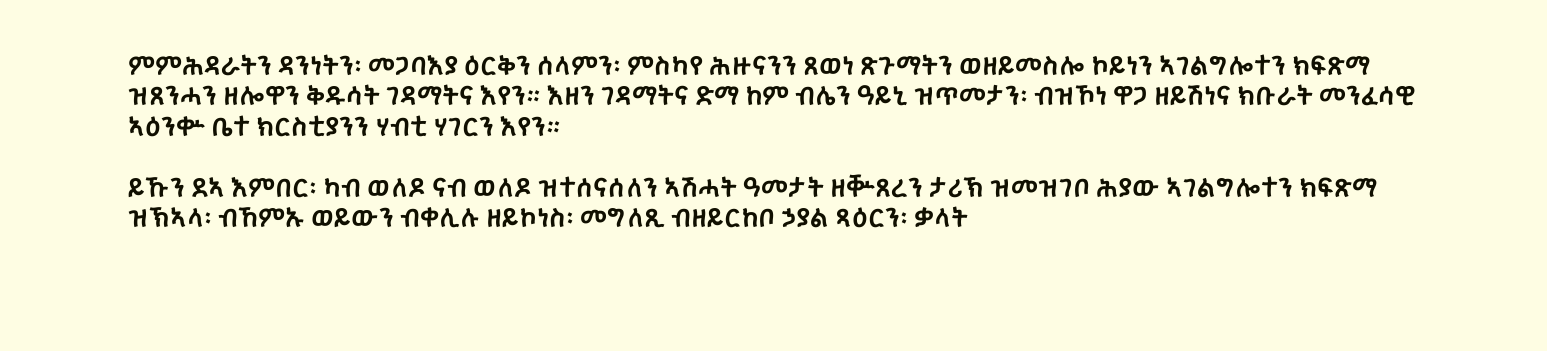ምምሕዳራትን ዳንነትን፡ መጋባእያ ዕርቅን ሰላምን፡ ምስካየ ሕዙናንን ጸወነ ጽጉማትን ወዘይመስሎ ኮይነን ኣገልግሎተን ክፍጽማ ዝጸንሓን ዘሎዋን ቅዱሳት ገዳማትና እየን። እዘን ገዳማትና ድማ ከም ብሌን ዓይኒ ዝጥመታን፡ ብዝኾነ ዋጋ ዘይሽነና ክቡራት መንፈሳዊ ኣዕንቍ ቤተ ክርስቲያንን ሃብቲ ሃገርን እየን።

ይኹን ደኣ እምበር፡ ካብ ወለዶ ናብ ወለዶ ዝተሰናሰለን ኣሽሓት ዓመታት ዘቝጸረን ታሪኽ ዝመዝገቦ ሕያው ኣገልግሎተን ክፍጽማ ዝኽኣላ፡ ብኸምኡ ወይውን ብቀሊሉ ዘይኮነስ፡ መግለጺ ብዘይርከቦ ኃያል ጻዕርን፡ ቃላት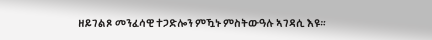ዘይገልጾ መንፈሳዊ ተጋድሎን ምዃኑ ምስትውዓሉ ኣገዳሲ እዩ።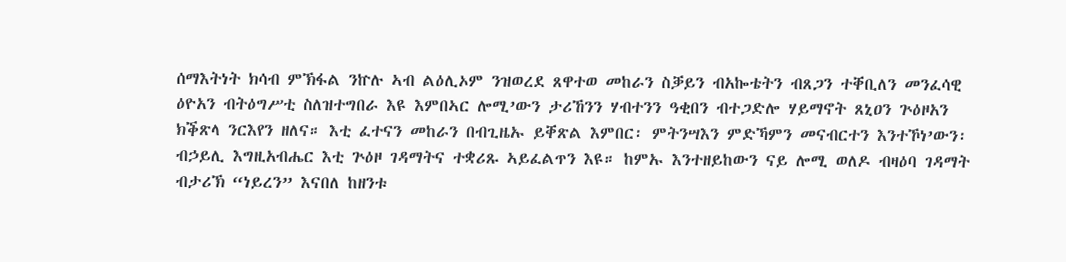ሰማእትነት ክሳብ ምኽፋል ንኵሉ ኣብ ልዕሊኦም ንዝወረደ ጸዋተወ መከራን ስቓይን ብአኰቴትን ብጸጋን ተቐቢለን መንፈሳዊ ዕዮአን ብትዕግሥቲ ስለዝተግበራ እዩ እምበኣር ሎሚ’ውን ታሪኸንን ሃብተንን ዓቂበን ብተጋድሎ ሃይማኖት ጸኒዐን ጕዕዞአን ክቕጽላ ንርእየን ዘለና። እቲ ፈተናን መከራን በብጊዜኡ ይቐጽል እምበር፡ ምትንሣእን ምድኻምን መናብርተን እንተኾነ’ውን፡ ብኃይሊ እግዚአብሔር እቲ ጕዕዞ ገዳማትና ተቋሪጹ ኣይፈልጥን እዩ። ከምኡ እንተዘይከውን ናይ ሎሚ ወለዶ ብዛዕባ ገዳማት ብታሪኽ “ነይረን” እናበለ ከዘንቱ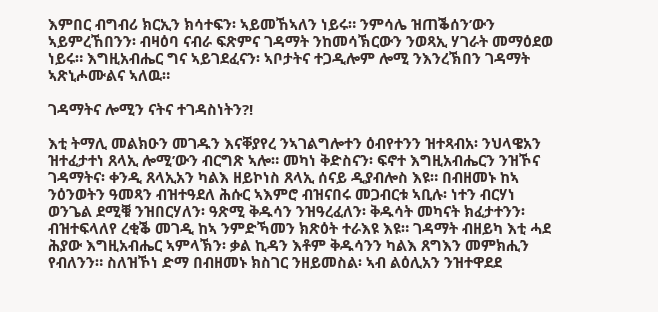እምበር ብግብሪ ክርኢን ክሳተፍን፡ ኣይመኸኣለን ነይሩ። ንምሳሌ ዝጠቕሰን’ውን ኣይምረኸበንን፡ ብዛዕባ ናብራ ፍጽምና ገዳማት ንከመሳኽርውን ንወጻኢ ሃገራት መማዕደወ ነይሩ። እግዚአብሔር ግና ኣይገደፈናን፡ ኣቦታትና ተጋዲሎም ሎሚ ንእንረኽበን ገዳማት ኣጽኒሖሙልና ኣለዉ።

ገዳማትና ሎሚን ናትና ተገዳስነትን?!

እቲ ትማሊ መልክዑን መገዱን እናቐያየረ ንኣገልግሎተን ዕብየተንን ዝተጻብአ፡ ንህላዌአን ዝተፈታተነ ጸላኢ ሎሚ’ውን ብርግጽ ኣሎ። መካነ ቅድስናን፡ ፍኖተ እግዚአብሔርን ንዝኾና ገዳማትና፡ ቀንዲ ጸላኢአን ካልእ ዘይኮነስ ጸላኢ ሰናይ ዲያብሎስ እዩ። በብዘመኑ ከኣ ንዕንወትን ዓመጻን ብዝተዓደለ ሕሱር ኣእምሮ ብዝናበሩ መጋብርቱ ኣቢሉ፡ ነተን ብርሃነ ወንጌል ደሚቑ ንዝበርሃለን፡ ዓጽሚ ቅዱሳን ንዝዓረፈለን፡ ቅዱሳት መካናት ክፈታተንን፡ ብዝተፍላለየ ረቂቕ መገዲ ከኣ ንምድኻመን ክጽዕት ተራእዩ እዩ። ገዳማት ብዘይካ እቲ ሓደ ሕያው እግዚአብሔር ኣምላኽን፡ ቃል ኪዳን እቶም ቅዱሳንን ካልእ ጸግእን መምክሒን የብለንን። ስለዝኾነ ድማ በብዘመኑ ክስገር ንዘይመስል፡ ኣብ ልዕሊአን ንዝተዋደደ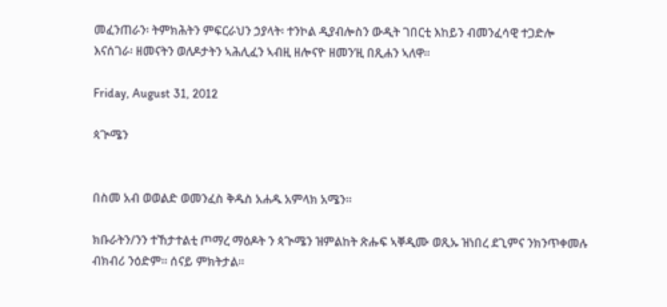መፈንጠራን፡ ትምክሕትን ምፍርራህን ኃያላት፡ ተንኮል ዲያብሎስን ውዲት ገበርቲ እከይን ብመንፈሳዊ ተጋድሎ እናሰገራ፡ ዘመናትን ወለዶታትን ኣሕሊፈን ኣብዚ ዘሎናዮ ዘመን’ዚ በጺሐን ኣለዋ።

Friday, August 31, 2012

ጳጒሜን


በስመ አብ ወወልድ ወመንፈስ ቅዱስ አሐዱ አምላክ አሜን።

ክቡራትን/ንን ተኸታተልቲ ጦማረ ማዕዶት ን ጳጒሜን ዝምልከት ጽሑፍ ኣቐዲሙ ወጺኡ ዝነበረ ደጊምና ንክንጥቀመሉ ብክብሪ ንዕድም። ሰናይ ምክትታል።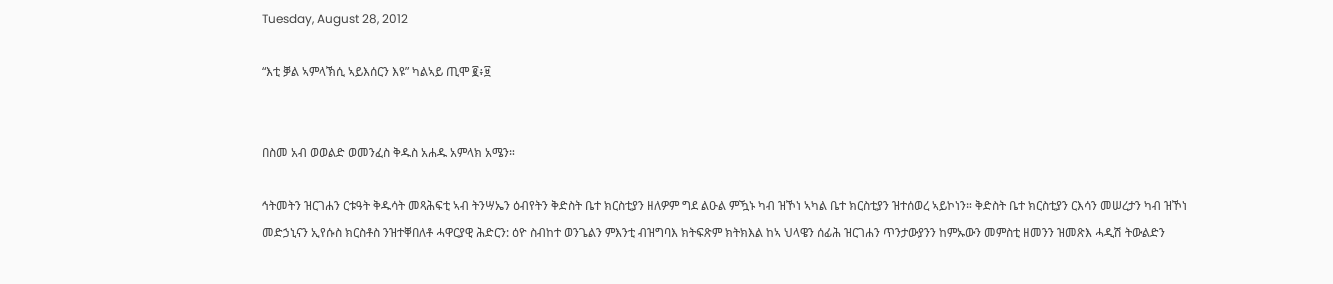Tuesday, August 28, 2012

“እቲ ቓል ኣምላኽሲ ኣይእሰርን እዩ” ካልኣይ ጢሞ ፪፥፱


በስመ አብ ወወልድ ወመንፈስ ቅዱስ አሐዱ አምላክ አሜን።

ኅትመትን ዝርገሐን ርቱዓት ቅዱሳት መጻሕፍቲ ኣብ ትንሣኤን ዕብየትን ቅድስት ቤተ ክርስቲያን ዘለዎም ግደ ልዑል ምዃኑ ካብ ዝኾነ ኣካል ቤተ ክርስቲያን ዝተሰወረ ኣይኮነን። ቅድስት ቤተ ክርስቲያን ርእሳን መሠረታን ካብ ዝኾነ መድኃኒናን ኢየሱስ ክርስቶስ ንዝተቐበለቶ ሓዋርያዊ ሕድርን: ዕዮ ስብከተ ወንጌልን ምእንቲ ብዝግባእ ክትፍጽም ክትክእል ከኣ ህላዌን ሰፊሕ ዝርገሐን ጥንታውያንን ከምኡውን መምስቲ ዘመንን ዝመጽእ ሓዲሽ ትውልድን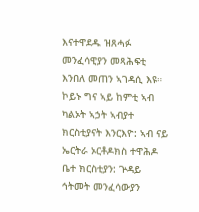እናተዋደዱ ዝጸሓፉ መንፈሳዊያን መጻሕፍቲ እንበለ መጠን ኣገዳሲ እዩ። ኮይኑ ግና ኣይ ከምቲ ኣብ ካልኦት ኣኃት ኣብያተ ክርስቲያናት እንርእዮ: ኣብ ናይ ኤርትራ ኦርቶዶክስ ተዋሕዶ ቤተ ክርስቲያን: ጕዳይ ኅትመት መንፈሳውያን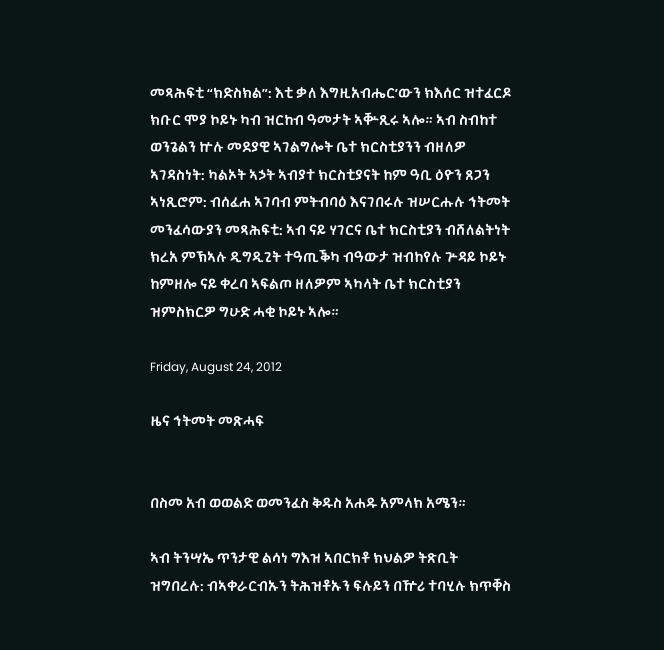መጻሕፍቲ “ክድስክል”: እቲ ቃለ እግዚአብሔር’ውን ክእሰር ዝተፈርዶ ክቡር ሞያ ኮይኑ ካብ ዝርከብ ዓመታት ኣቝጺሩ ኣሎ። ኣብ ስብከተ ወንጌልን ኵሉ መደያዊ ኣገልግሎት ቤተ ክርስቲያንን ብዘለዎ ኣገዳስነት: ካልኦት ኣኃት ኣብያተ ክርስቲያናት ከም ዓቢ ዕዮን ጸጋን ኣነጺሮም: ብሰፈሐ ኣገባብ ምትብባዕ እናገበሩሉ ዝሠርሑሉ ኅትመት መንፈሳውያን መጻሕፍቲ: ኣብ ናይ ሃገርና ቤተ ክርስቲያን ብሸለልትነት ክረአ ምኽኣሉ ዲግዲጊት ተዓጢቕካ ብዓውታ ዝብከየሉ ጕዳይ ኮይኑ ከምዘሎ ናይ ቀረባ ኣፍልጦ ዘለዎም ኣካላት ቤተ ክርስቲያን ዝምስክርዎ ግሁድ ሓቂ ኮይኑ ኣሎ።

Friday, August 24, 2012

ዜና ኅትመት መጽሓፍ


በስመ አብ ወወልድ ወመንፈስ ቅዱስ አሐዱ አምላክ አሜን።

ኣብ ትንሣኤ ጥንታዊ ልሳነ ግእዝ ኣበርክቶ ክህልዎ ትጽቢት ዝግበረሉ: ብኣቀራርብኡን ትሕዝቶኡን ፍሉይን በዅሪ ተባሂሉ ክጥቐስ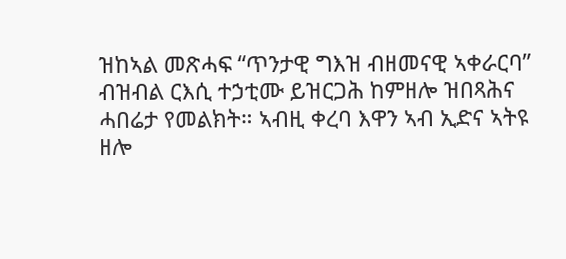ዝከኣል መጽሓፍ “ጥንታዊ ግእዝ ብዘመናዊ ኣቀራርባ” ብዝብል ርእሲ ተኃቲሙ ይዝርጋሕ ከምዘሎ ዝበጻሕና ሓበሬታ የመልክት። ኣብዚ ቀረባ እዋን ኣብ ኢድና ኣትዩ ዘሎ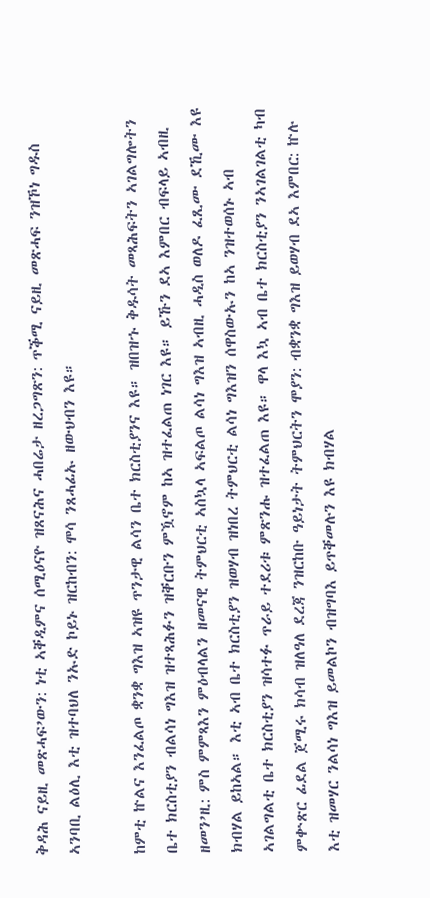ቅዳሕ ናይዚ መጽሓፍ’ውን: ነቲ ኣቐዲምና ሰሚዕናዮ ዝጸናሕና ሓበሬታ ዘረጋግጽን: ጥቕሚ ናይዚ መጽሓፍ ንዝኾነ ግዱስ ኣንባቢ ልዕሊ እቲ ዝተባህለ ንኡድ ኮይኑ ዝርከብን: ሞሳ ንጸሓፊኡ ዘውህብን እዩ።

ከምቲ ኵልና እንፈልጦ ቋንቋ ግእዝ ኣዝዩ ጥንታዊ ልሳን ቤተ ክርስቲያንና እዩ። ዝበዝኁ ቅዱሳት መጻሕፍትን ኣገልግሎትን ቤተ ክርስቲያን ብልሳነ ግእዝ ዝተጻሕፉን ዝቐርቡን ምዃኖም ከኣ ዝተፈልጠ ነገር እዩ። ይኹን ደኣ እምበር ብፍላይ ኣብዚ ዘመን’ዚ: ምስ ምምጻእን ምዕብላልን ዘመናዊ ትምህርቲ ኣስኳላ ኣፍልጦ ልሳነ ግእዝ ኣብዚ ሓዲስ ወለዶ ፈጺሙ ደኺሙ እዩ ክብሃል ይከኣል። እቲ ኣብ ቤተ ክርስቲያን ዝወሃብ ዝነበረ ትምህርቲ ልሳነ ግእዝን ሰዋስውኡን ከኣ ንዝተወሰኑ ኣብ ኣገልግልቲ ቤተ ክርስቲያን ዝሳተፉ ጥራይ ተደሪቱ ምጽንሑ ዝተፈልጠ እዩ። ዋላ እኳ ኣብ ቤተ ክርስቲያን ንኣገልገልቲ ካብ ምቍጽር ፊደል ጀሚሩ ክሳብ ዝለዓለ ደረጃ ንዝርከቡ ዓይነታት ትምህርትን ሞያን: ብቋንቋ ግእዝ ይወሃብ ደኣ እምበር: ኵሉ እቲ ዝመሃር ንልሳነ ግእዝ ይመልኮን ብዝግባእ ይጥቐመሉን እዩ ክብሃል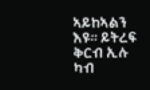ኣይከኣልን እዩ። ይትረፍ ቅርብ ኢሉ ካብ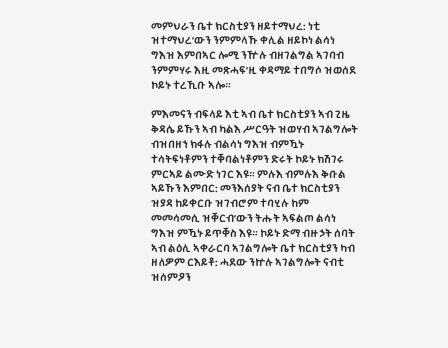መምህራን ቤተ ክርስቲያን ዘይተማህረ: ነቲ ዝተማህረ’ውን ንምምላኹ ቀሊል ዘይኮነ ልሳነ ግእዝ እምበኣር ሎሚ ንዅሉ ብዘገልግል ኣገባብ ንምምሃሩ እዚ መጽሓፍ’ዚ ቀዳማይ ተበግሶ ዝወሰደ ኮይኑ ተረኺቡ ኣሎ።

ምእመናን ብፍላይ እቲ ኣብ ቤተ ክርስቲያን ኣብ ጊዜ ቅዳሴ ይኹን ኣብ ካልእ ሥርዓት ዝወሃብ ኣገልግሎት ብዝበዘኀ ክፋሉ ብልሳነ ግእዝ ብምዃኑ ተሳትፍነቶምን ተቐባልነቶምን ድሩት ኮይኑ ክሽገሩ ምርኣይ ልሙድ ነገር እዩ። ምሉእ ብምሉእ ቅቡል ኣይኹን እምበር: መንእሰያት ናብ ቤተ ክርስቲያን ዝያዳ ከይቀርቡ ዝገብሮም ተባሂሉ ከም መመሳመሲ ዝቐርብ’ውን ትሑት ኣፍልጦ ልሳነ ግእዝ ምዃኑ ይጥቐስ እዩ። ኮይኑ ድማ ብዙኃት ሰባት ኣብ ልዕሊ ኣቀራርባ ኣገልግሎት ቤተ ክርስቲያን ካብ ዘለዎም ርእይቶ: ሓደው ንኵሉ ኣገልግሎት ናብቲ ዝሰምዖን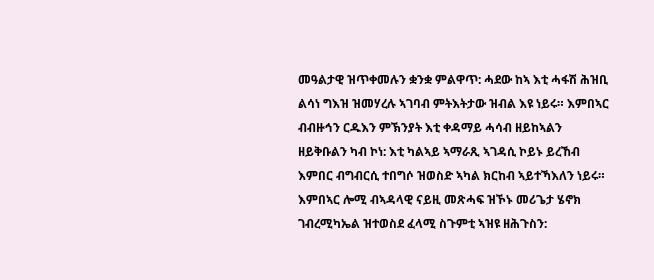መዓልታዊ ዝጥቀመሉን ቋንቋ ምልዋጥ: ሓደው ከኣ እቲ ሓፋሽ ሕዝቢ ልሳነ ግእዝ ዝመሃረሉ ኣገባብ ምትእትታው ዝብል እዩ ነይሩ። እምበኣር ብብዙኅን ርዱእን ምኽንያት እቲ ቀዳማይ ሓሳብ ዘይከኣልን ዘይቅቡልን ካብ ኮነ: እቲ ካልኣይ ኣማራጺ ኣገዳሲ ኮይኑ ይረኸብ እምበር ብግብርሲ ተበግሶ ዝወስድ ኣካል ክርከብ ኣይተኻእለን ነይሩ። እምበኣር ሎሚ ብኣዳላዊ ናይዚ መጽሓፍ ዝኾኑ መሪጌታ ሄኖክ ገብረሚካኤል ዝተወስደ ፈላሚ ስጉምቲ ኣዝዩ ዘሕጉስን: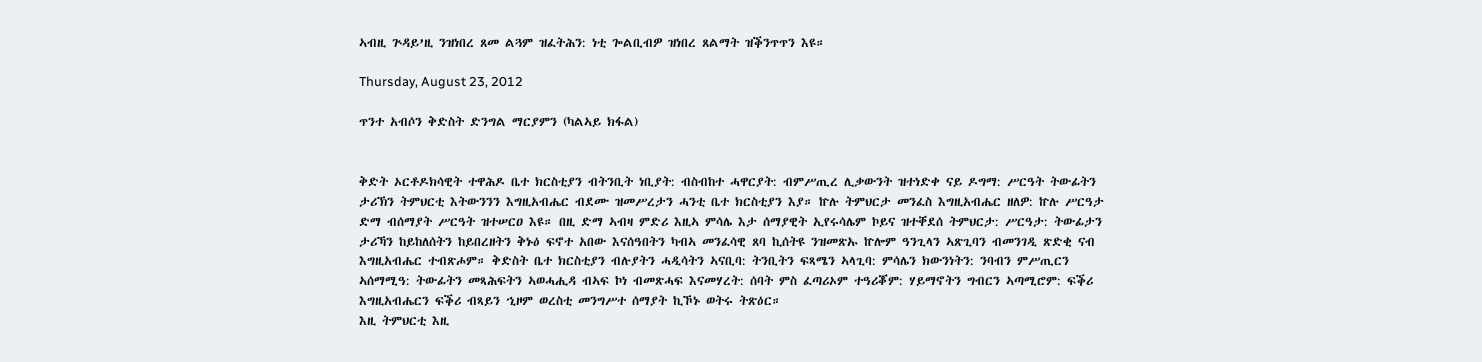ኣብዚ ጕዳይ’ዚ ንዝነበረ ጸመ ልጓም ዝፈትሕን: ነቲ ጐልቢብዎ ዝነበረ ጸልማት ዝቕንጥጥን እዩ።

Thursday, August 23, 2012

ጥንተ አብሶን ቅድስት ድንግል ማርያምን (ካልኣይ ክፋል)


ቅድት ኦርቶዶክሳዊት ተዋሕዶ ቤተ ክርስቲያን ብትንቢት ነቢያት: ብስብከተ ሓዋርያት: ብምሥጢረ ሊቃውንት ዝተነድቀ ናይ ዶግማ: ሥርዓት ትውፊትን ታሪኽን ትምህርቲ እትውንንን እግዚአብሔር ብደሙ ዝመሥረታን ሓንቲ ቤተ ክርስቲያን እያ። ኵሉ ትምህርታ መንፈስ እግዚአብሔር ዘለዎ: ኵሉ ሥርዓታ ድማ ብሰማያት ሥርዓት ዝተሠርዐ እዩ። በዚ ድማ ኣብዛ ምድሪ እዚኣ ምሳሌ እታ ሰማያዊት ኢየሩሳሌም ኮይና ዝተቐደሰ ትምህርታ: ሥርዓታ: ትውፊታን ታሪኻን ከይከለሰትን ከይበረዘትን ቅኑዕ ፍኖተ አበው እናሰዓበትን ካብኣ መንፈሳዊ ጸባ ኪሰትዩ ንዝመጽኡ ኵሎም ዓንጊላን ኣጽጊባን ብመንገዲ ጽድቂ ናብ እግዚአብሔር ተብጽሖም። ቅድስት ቤተ ክርስቲያን ብሉያትን ሓዲሳትን ኣናቢባ: ትንቢትን ፍጻሜን ኣላጊባ: ምሳሌን ክውንነትን: ንባብን ምሥጢርን ኣሰማሚዓ: ትውፊትን መጻሕፍትን ኣወሓሒዳ ብኣፍ ኮነ ብመጽሓፍ እናመሃረት: ሰባት ምስ ፈጣሪኦም ተዓሪቖም: ሃይማኖትን ግብርን ኣጣሚሮም: ፍቕሪ እግዚአብሔርን ፍቕሪ ብጻይን ኂዞም ወረስቲ መንግሥተ ሰማያት ኪኾኑ ወትሩ ትጽዕር።
እዚ ትምህርቲ እዚ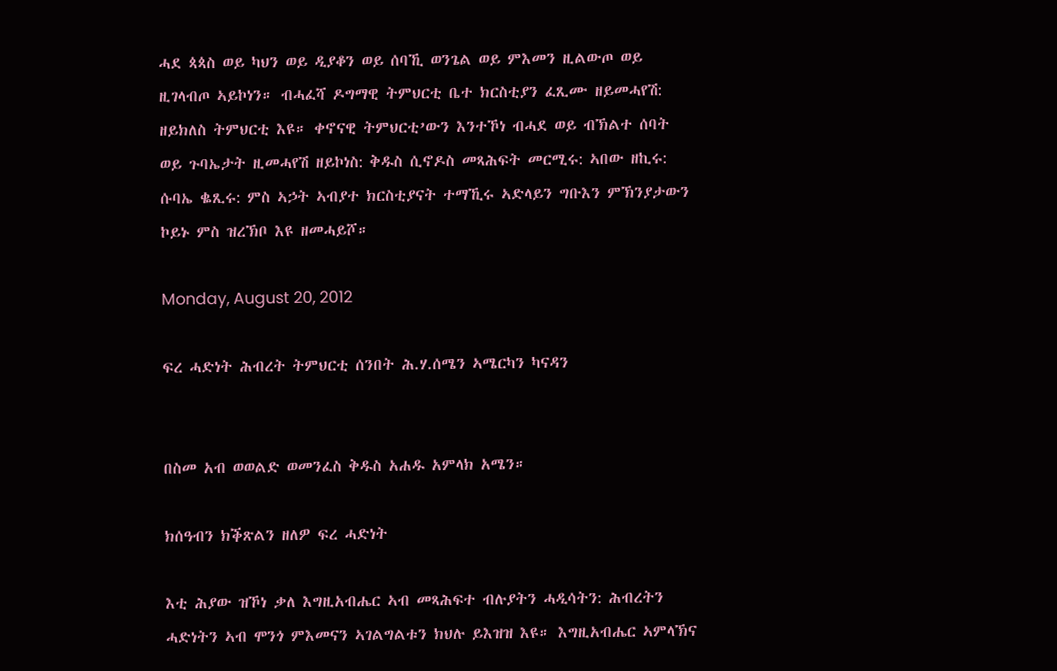ሓደ ጳጳስ ወይ ካህን ወይ ዲያቆን ወይ ሰባኺ ወንጌል ወይ ምእመን ዚልውጦ ወይ ዚገላብጦ ኣይኮነን። ብሓፈሻ ዶግማዊ ትምህርቲ ቤተ ክርስቲያን ፈጺሙ ዘይመሓየሽ: ዘይክለስ ትምህርቲ እዩ። ቀኖናዊ ትምህርቲ’ውን እንተኾነ ብሓደ ወይ ብኽልተ ሰባት ወይ ጉባኤታት ዚመሓየሽ ዘይኮነስ: ቅዱስ ሲኖዶስ መጻሕፍት መርሚሩ: ኣበው ዘኪሩ: ሱባኤ ቈጺሩ: ምስ ኣኃት ኣብያተ ክርስቲያናት ተማኺሩ ኣድላይን ግቡእን ምኽንያታውን ኮይኑ ምስ ዝረኽቦ እዩ ዘመሓይሾ።

Monday, August 20, 2012

ፍረ ሓድነት ሕብረት ትምህርቲ ሰንበት ሕ.ሃ.ሰሜን ኣሜርካን ካናዳን


በስመ አብ ወወልድ ወመንፈስ ቅዱስ አሐዱ አምላክ አሜን።

ክሰዓብን ክቕጽልን ዘለዎ ፍረ ሓድነት

እቲ ሕያው ዝኾነ ቃለ እግዚአብሔር ኣብ መጻሕፍተ ብሉያትን ሓዲሳትን: ሕብረትን ሓድነትን ኣብ ሞንጎ ምእመናን ኣገልግልቱን ክህሉ ይእዝዝ እዩ። እግዚአብሔር ኣምላኽና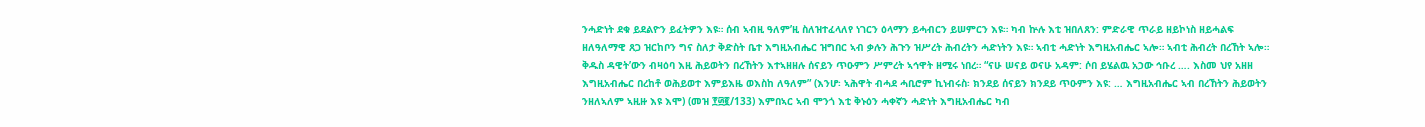ንሓድነት ደቁ ይደልዮን ይፈትዎን እዩ። ሰብ ኣብዚ ዓለም’ዚ ስለዝተፈላለየ ነገርን ዕላማን ይሓብርን ይሠምርን እዩ። ካብ ኵሉ እቲ ዝበለጸን: ምድራዊ ጥራይ ዘይኮነስ ዘይሓልፍ ዘለዓለማዊ ጸጋ ዝርከቦን ግና ስለታ ቅድስት ቤተ እግዚአብሔር ዝግበር ኣብ ቃሉን ሕጉን ዝሥረት ሕብረትን ሓድነትን እዩ። ኣብቲ ሓድነት እግዚአብሔር ኣሎ። ኣብቲ ሕብረት በረኸት ኣሎ። ቅዱስ ዳዊት’ውን ብዛዕባ እዚ ሕይወትን በረኸትን እተኣዘዘሉ ሰናይን ጥዑምን ሥምረት ኣኅዋት ዘሚሩ ነበረ። “ናሁ ሠናይ ወናሁ አዳም: ሶበ ይሄልዉ አኃው ኅቡረ …. እስመ ህየ አዘዘ እግዚአብሔር በረከቶ ወሕይወተ እምይእዜ ወእስከ ለዓለም” (እንሆ፡ ኣሕዋት ብሓደ ሓቢሮም ኪነብሩስ፡ ክንደይ ሰናይን ክንደይ ጥዑምን እዩ: … እግዚአብሔር ኣብ በረኸትን ሕይወትን ንዘለኣለም ኣዚዙ እዩ እሞ) (መዝ ፻፴፪/133) እምበኣር ኣብ ሞንጎ እቲ ቅኑዕን ሓቀኛን ሓድነት እግዚአብሔር ካብ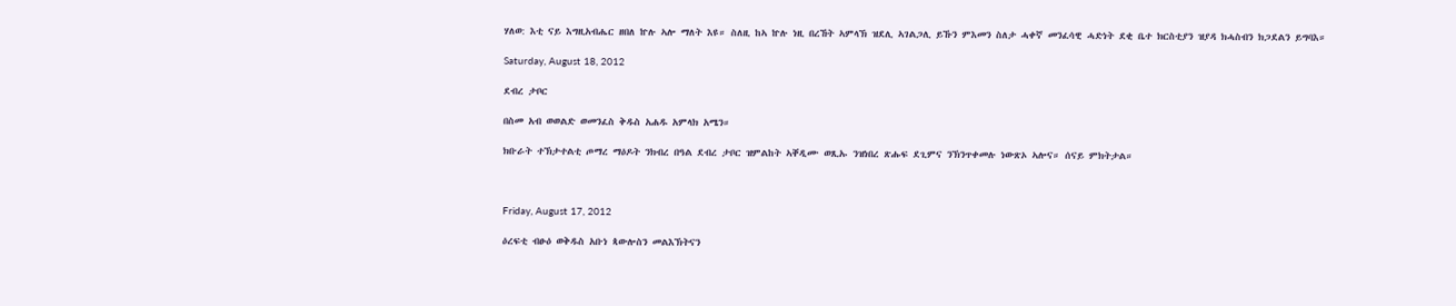ሃለወ: እቲ ናይ እግዚአብሔር ዘበለ ኵሉ ኣሎ ማለት እዩ። ስለዚ ከኣ ኵሉ ነዚ በረኸት ኣምላኽ ዝደሊ ኣገልጋሊ ይኹን ምእመን ስለታ ሓቀኛ መንፈሳዊ ሓድነት ደቂ ቤተ ክርስቲያን ዝያዳ ክሓስብን ክጋደልን ይግባእ።

Saturday, August 18, 2012

ደብረ ታቦር

በስመ አብ ወወልድ ወመንፈስ ቅዱስ አሐዱ አምላክ አሜን።

ክቡራት ተኽታተልቲ ጦማረ ማዕዶት ንክብረ በዓል ደብረ ታቦር ዝምልከት ኣቐዲሙ ወጺኡ ንዝነበረ ጽሑፍ ደጊምና ንኽንጥቀመሉ ነውጽኦ ኣሎና። ሰናይ ምክትታል።



Friday, August 17, 2012

ዕረፍቲ ብፁዕ ወቅዱስ አቡነ ጳውሎስን መልእኽትናን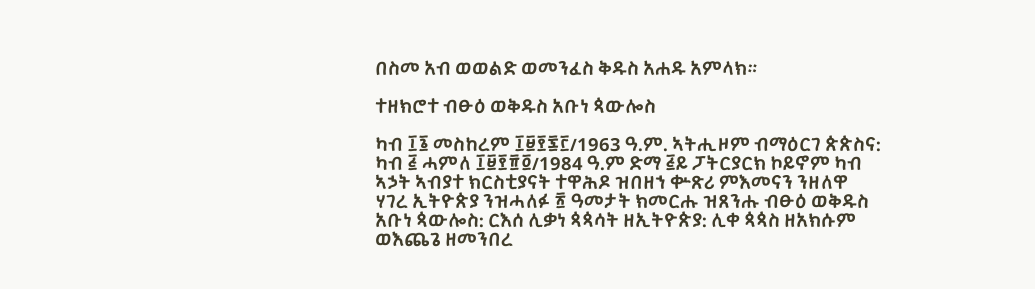በስመ አብ ወወልድ ወመንፈስ ቅዱስ አሐዱ አምላክ።

ተዘክሮተ ብፁዕ ወቅዱስ አቡነ ጳውሎስ

ካብ ፲፮ መስከረም ፲፱፻፷፫/1963 ዓ.ም. ኣትሒዞም ብማዕርገ ጵጵስና: ካብ ፭ ሓምለ ፲፱፻፹፬/1984 ዓ.ም ድማ ፭ይ ፓትርያርክ ኮይኖም ካብ ኣኃት ኣብያተ ክርስቲያናት ተዋሕዶ ዝበዘኀ ቍጽሪ ምእመናን ንዘለዋ ሃገረ ኢትዮጵያ ንዝሓለፉ ፳ ዓመታት ክመርሑ ዝጸንሑ ብፁዕ ወቅዱስ አቡነ ጳውሎስ: ርእሰ ሊቃነ ጳጳሳት ዘኢትዮጵያ: ሊቀ ጳጳስ ዘአክሱም ወእጨጌ ዘመንበረ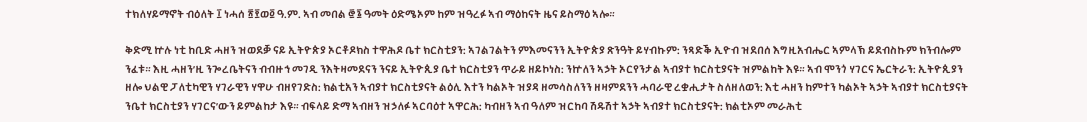ተክለሃይማኖት ብዕለት ፲ ነሓሰ ፳፻ወ፬ ዓ.ም. ኣብ መበል ፸፮ ዓመት ዕድሜኦም ከም ዝዓረፉ ኣብ ማዕከናት ዜና ይስማዕ ኣሎ።

ቅድሚ ኵሉ ነቲ ከቢድ ሓዘን ዝወደቓ ናይ ኢትዮጵያ ኦርቶዶክስ ተዋሕዶ ቤተ ክርስቲያን: ኣገልገልትን ምእመናንን ኢትዮጵያ ጽንዓት ይሃብኩም: ንጻድቕ ኢዮብ ዝደበሰ እግዚአብሔር ኣምላኽ ይደብስኩም ክንብሎም ንፈቱ። እዚ ሓዘን’ዚ ንጐረቤትናን ብብዙኅ መገዲ ንእትዛመደናን ንናይ ኢትዮጲያ ቤተ ክርስቲያን ጥራይ ዘይኮነስ: ንኵለን ኣኃት ኦርየንታል ኣብያተ ክርስቲያናት ዝምልከት እዩ። ኣብ ሞንጎ ሃገርና ኤርትራን: ኢትዮጲያን ዘሎ ህልዊ ፓለቲካዊን ሃገራዊን ሃዋሁ ብዘየገድስ: ክልቲአን ኣብያተ ክርስቲያናት ልዕሊ እተን ካልኦት ዝያዳ ዘመሳስለንን ዘዛምደንን ሓባራዊ ረቋሒታት ስለዘለወን: እቲ ሓዘን ከምተን ካልኦት ኣኃት ኣብያተ ክርስቲያናት ንቤተ ክርስቲያን ሃገርና’ውን ይምልከታ እዩ። ብፍላይ ድማ ኣብዘን ዝኃለፉ ኣርባዕተ ኣዋርሕ: ካብዘን ኣብ ዓለም ዝርከባ ሽዱሽተ ኣኃት ኣብያተ ክርስቲያናት: ክልቲኦም መራሕቲ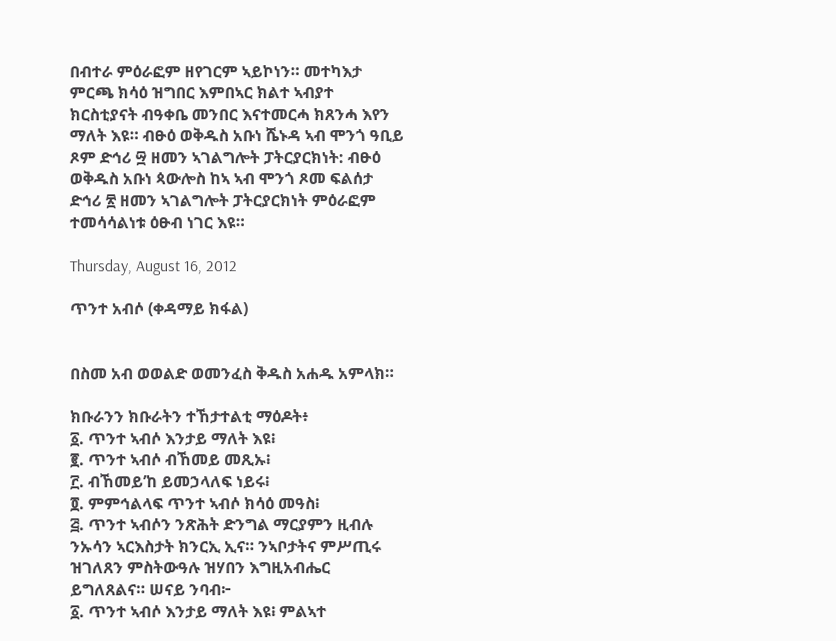በብተራ ምዕራፎም ዘየገርም ኣይኮነን። መተካእታ ምርጫ ክሳዕ ዝግበር እምበኣር ክልተ ኣብያተ ክርስቲያናት ብዓቀቤ መንበር እናተመርሓ ክጸንሓ እየን ማለት እዩ። ብፁዕ ወቅዱስ አቡነ ሼኑዳ ኣብ ሞንጎ ዓቢይ ጾም ድኅሪ ፵ ዘመን ኣገልግሎት ፓትርያርክነት: ብፁዕ ወቅዱስ አቡነ ጳውሎስ ከኣ ኣብ ሞንጎ ጾመ ፍልሰታ ድኅሪ ፳ ዘመን ኣገልግሎት ፓትርያርክነት ምዕራፎም ተመሳሳልነቱ ዕፁብ ነገር እዩ።

Thursday, August 16, 2012

ጥንተ አብሶ (ቀዳማይ ክፋል)


በስመ አብ ወወልድ ወመንፈስ ቅዱስ አሐዱ አምላክ።

ክቡራንን ክቡራትን ተኸታተልቲ ማዕዶት፥
፩. ጥንተ ኣብሶ እንታይ ማለት እዩ፧
፪. ጥንተ ኣብሶ ብኸመይ መጺኡ፧
፫. ብኸመይ’ከ ይመኃላለፍ ነይሩ፧
፬. ምምኅልላፍ ጥንተ ኣብሶ ክሳዕ መዓስ፧
፭. ጥንተ ኣብሶን ንጽሕት ድንግል ማርያምን ዚብሉ ንኡሳን ኣርእስታት ክንርኢ ኢና። ንኣቦታትና ምሥጢሩ ዝገለጸን ምስትውዓሉ ዝሃበን እግዚአብሔር ይግለጸልና። ሠናይ ንባብ፦
፩. ጥንተ ኣብሶ እንታይ ማለት እዩ፧ ምልኣተ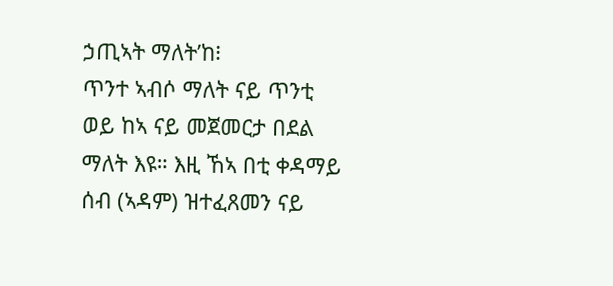ኃጢኣት ማለት’ከ፧
ጥንተ ኣብሶ ማለት ናይ ጥንቲ ወይ ከኣ ናይ መጀመርታ በደል ማለት እዩ። እዚ ኸኣ በቲ ቀዳማይ ሰብ (ኣዳም) ዝተፈጸመን ናይ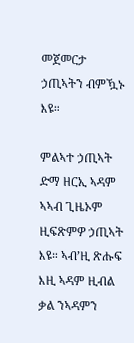መጀመርታ ኃጢኣትን ብምዃኑ እዩ።

ምልኣተ ኃጢኣት ድማ ዘርኢ ኣዳም ኣኣብ ጊዜኦም ዚፍጽምዎ ኃጢኣት እዩ። ኣብ’ዚ ጽሑፍ እዚ ኣዳም ዚብል ቃል ንኣዳምን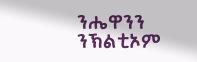ንሔዋንን ንኽልቲኦም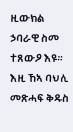ዚውክል ኃባራዊ ስመ ተጸውዖ እዩ። እዚ ኸኣ ባህሊ መጽሓፍ ቅዱስ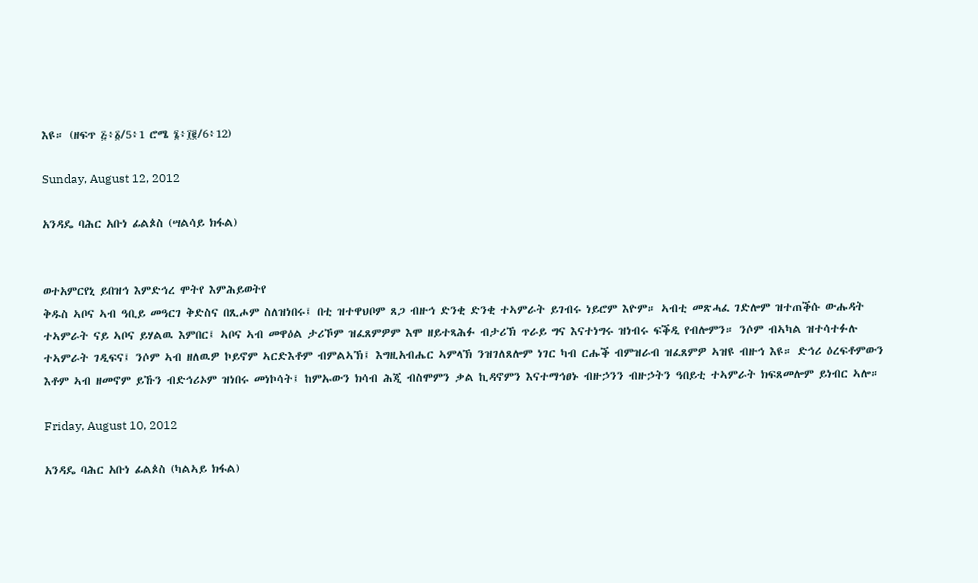እዩ። (ዘፍጥ ፭፥፩/5፥1 ሮሜ ፮፥፲፪/6፥12)

Sunday, August 12, 2012

አንዳዴ ባሕር አቡነ ፊልጶስ (ሣልሳይ ክፋል)


ወተአምርየኒ ይበዝኅ እምድኅረ ሞትየ እምሕይወትየ
ቅዱስ ኣቦና ኣብ ዓቢይ መዓርገ ቅድስና በጺሖም ስለዝነበሩ፤ በቲ ዝተዋህቦም ጸጋ ብዙኅ ድንቂ ድንቂ ተኣምራት ይገብሩ ነይሮም እዮም። ኣብቲ መጽሓፈ ገድሎም ዝተጠቕሱ ውሑዳት ተኣምራት ናይ ኣቦና ይሃልዉ እምበር፤ ኣቦና ኣብ መዋዕል ታሪኾም ዝፈጸምዎም እሞ ዘይተጻሕፉ ብታሪኽ ጥራይ ግና እናተነግሩ ዝነብሩ ፍቕዲ የብሎምን። ንሶም ብኣካል ዝተሳተፉሉ ተኣምራት ገዲፍና፤ ንሶም ኣብ ዘለዉዎ ኮይኖም ኣርድእቶም ብምልኣኽ፤ እግዚአብሔር ኣምላኽ ንዝገለጸሎም ነገር ካብ ርሑቕ ብምዝራብ ዝፈጸምዎ ኣዝዩ ብዙኅ እዩ። ድኅሪ ዕረፍቶምውን እቶም ኣብ ዘመኖም ይኹን ብድኅሪኦም ዝነበሩ መነኮሳት፤ ከምኡውን ክሳብ ሕጂ ብስሞምን ቃል ኪዳኖምን እናተማኅፀኑ ብዙኃንን ብዙኃትን ዓበይቲ ተኣምራት ክፍጸመሎም ይነብር ኣሎ።

Friday, August 10, 2012

አንዳዴ ባሕር አቡነ ፊልጶስ (ካልኣይ ክፋል)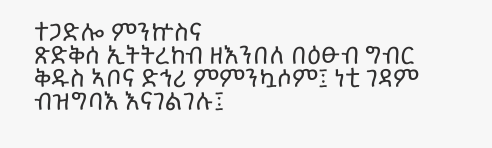ተጋድሎ ምንኵስና
ጽድቅሰ ኢትትረከብ ዘእንበለ በዕፁብ ግብር
ቅዱስ ኣቦና ድኅሪ ምምንኳሶም፤ ነቲ ገዳም ብዝግባእ እናገልገሉ፤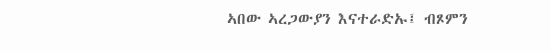ኣበው ኣረጋውያን እናተራድኡ፤ ብጾምን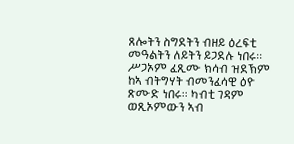ጸሎትን ስግደትን ብዘይ ዕረፍቲ መዓልትን ለይትን ይጋደሉ ነበሩ። ሥጋኦም ፈጺሙ ክሳብ ዝደኽም ከኣ ብትግሃት ብመንፈሳዊ ዕዮ ጽሙድ ነበሩ። ካብቲ ገዳም ወጺኦምውን ኣብ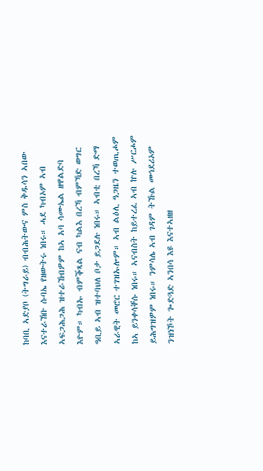ከባቢ ኣድያቦ (ትግራይ) ብብሕትውና ምስ ቅዱሳን ኣበው እናተራኸቡ ሱባኤ የዘውትሩ ነበሩ። ሓደ ካብኦም ኣብ ኣፍጋሕጋሕ ዝተራኸብዎም ከኣ አባ ሳሙኤል ዘዋልድባ እዮም። ካብኡ ብምቕጻል ናብ ካልእ በረኻ ብምኻድ ወግር ዓቢይ ኣብ ዝተባህለ ቦታ ይጋደሉ ነበሩ። ኣብቲ በረኻ ድማ ኣራዊት መሮር ተገዝኡሎም። ኣብ ልዕሊ ዓጋዜን ተወጢሖም ከኣ ይንቀሳቐሱ ነበሩ። ኣናብስት ከይተረፈ ኣብ ኵሉ ሥርሖም ይሕግዝዎም ነበሩ። ንምሳሌ ኣብ ገዳም ትኹል መኅደሪኦም ንዝነኾት ጐድጓድ ኣንበሳ እዩ እናተኣዘዘ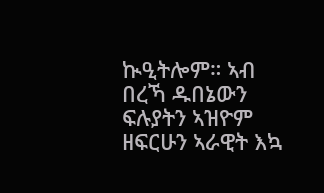ኲዒትሎም። ኣብ በረኻ ዱበኔውን ፍሉያትን ኣዝዮም ዘፍርሁን ኣራዊት እኳ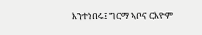እንተነበሩ፤ ግርማ ኣቦና ርእዮም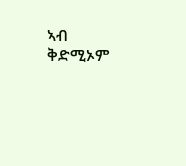ኣብ ቅድሚኦም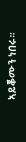ኣይቖሙን ነበሩ።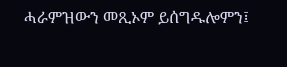ሓራምዝውን መጺኦም ይሰግዱሎምን፤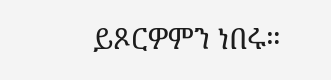ይጾርዎምን ነበሩ።